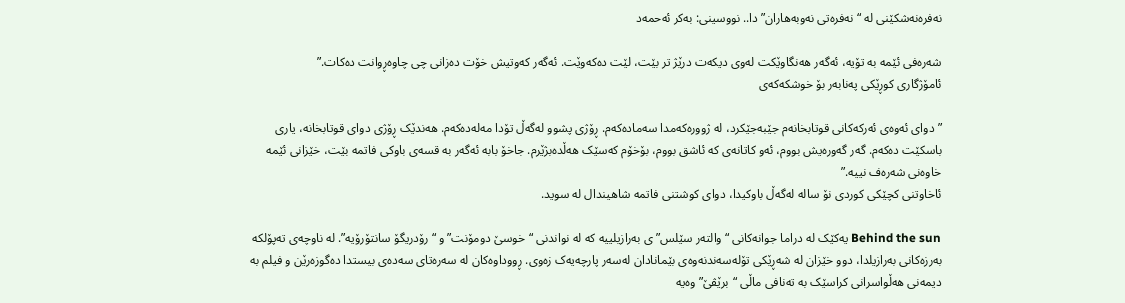نەفرەنەشکێنی لە “نەفرەتی نەوبەهاران”دا.. نووسینی: بەکر ئەحمەد

شەرەفی ئێمە بە تۆیە، ئەگەر هەنگاوێکت لەوی دیکەت درێژ تر بێت، لێت دەکەوێت. ئەگەر کەوتیش خۆت دەزانی چی چاوەڕوانت دەکات.”
ئامۆژگاری کوڕێکی پەنابەر بۆ خوشکەکەی

” دوای ئەوەی ئەرکەکانی قوتابخانەم جێبەجێکرد، لە ژوورەکەمدا سەمادەکەم. ڕۆژی پشوو لەگەڵ تۆدا مەلەدەکەم. هەندێک ڕۆژی دوای قوتابخانە، یاری باسکێت دەکەم. گەر گەورەیش بووم، ئەو کاتانەی کە ئاشق بووم، بۆخۆم کەسێک هەڵدەبژێرم. جاخۆ بابە ئەگەر بە قسەی باوکی فاتمە بێت، خێزانی ئێمە خاوەنی شەرەف نییە.”
ئاخاوتنی کچێکی کوردی نۆ سالە لەگەڵ باوکیدا، دوای کوشتنی فاتمە شاهیندال لە سوید.

Behind the sun یەکێک لە دراما جوانەکانی “والتەر سێلس” ی بەرازیلییە کە لە نواندنی “خوسێ دومۆنت” و “رۆدریگۆ سانتۆرۆیە”. لە ناوچەی تەپۆلکە بەرزەکانی بەرازیلدا، دوو خێزان لە شەڕێکی تۆلەسەندنەوەی بێمانادان لەسەر پارچەیەک زەوی. ڕووداوەکان لە سەرەتای سەدەی بیستدا دەگوزەرێن و فیلم بە دیمەنی هەڵواسرانی کراسێک بە تەنافی ماڵی “برێڤێ”وەیە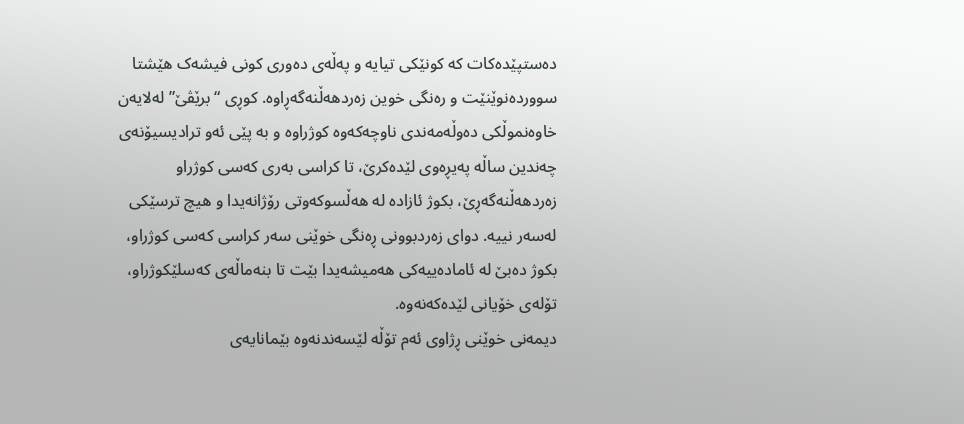دەستپێدەکات کە کونێکی تیایە و پەڵەی دەوری کونی فیشەک هێشتا سووردەنوێنێت و رەنگی خوین زەردهەڵنەگەڕاوە. کوڕی “برێڤێ” لەلایەن خاوەنموڵکی دەوڵەمەندی ناوچەکەوە کوژراوە و بە پێی ئەو ترادیسیۆنەی چەندین ساڵە پەیڕەوی لێدەکرێ، تا کراسی بەری کەسی کوژراو زەردهەڵنەگەڕێ، بکوژ ئازادە لە هەڵسوکەوتی رۆژانەیدا و هیچ ترسێکی لەسەر نییە. دوای زەردبوونی ڕەنگی خوێنی سەر کراسی کەسی کوژراو، بکوژ دەبێ لە ئامادەییەکی هەمیشەیدا بێت تا بنەماڵەی کەسلێکوژراو، تۆلەی خۆیانی لێدەکەنەوە.
دیمەنی خوێنی ڕژاوی ئەم تۆڵە لێسەندنەوە بێمانایەی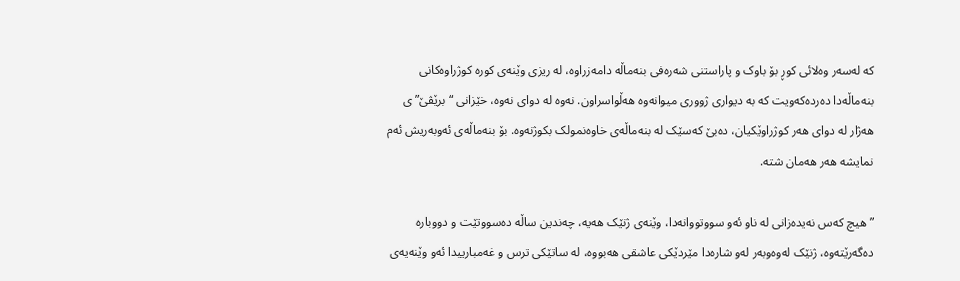کە لەسەر وەلائی کوڕ بۆ باوک و پاراستنی شەرەفی بنەماڵە دامەزراوە، لە ریزی وێنەی کورە کوژراوەکانی بنەماڵەدا دەردەکەویت کە بە دیواری ژووری میوانەوە هەڵواسراون. نەوە لە دوای نەوە، خێزانی “برێڤێ”ی هەژار لە دوای هەر کوژراوێکیان، دەبێ کەسێک لە بنەماڵەی خاوەنمولک بکوژنەوە. بۆ بنەماڵەی ئەوبەریش ئەم نمایشە هەر هەمان شتە.

” هیچ کەس نەیدەزانی لە ناو ئەو سووتووانەدا، وێنەی ژنێک هەیە، چەندین ساڵە دەسووتێت و دووبارە دەگەرێتەوە، ژنێک لەوەوبەر لەو شارەدا مێردێکی عاشقی هەبووە، لە ساتێکی ترس و غەمبارییدا ئەو وێنەیەی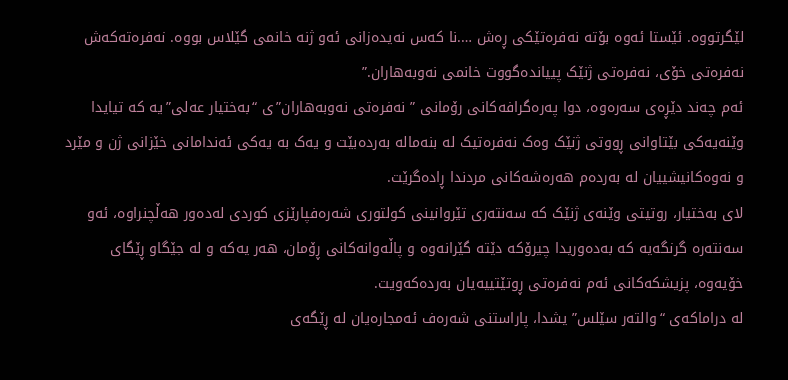لێگرتووە. ئێستا ئەوە بۆتە نەفرەتێکی ڕەش ….نا کەس نەیدەزانی ئەو ژنە خانمی گێلاس بووە. نەفرەتەکەش نەفرەتی خۆی، نەفرەتی ژنێک پییاندەگووت خانمی نەوبەهاران.”
ئەم چەند دێڕەی سەرەوە، دوا پەرەگرافەکانی رۆمانی ” نەفرەتی نەوبەهاران”ی “بەختیار عەلی”یە کە تیایدا وێنەیەکی بێتاوانی ڕووتی ژنێک وەک نەفرەتیک لە بنەمالە بەردەبێت و یەک بە یەکی ئەندامانی خێزانی ژن و مێرد و نەوەکانیشییان لە بەردەم هەرەشەکانی مردندا ڕادەگرێت.
لای بەختیار، روتیتی وێنەی ژنێک کە سەنتەری تێروانینی کولتوری شەرەفپارێزی کوردی لەدەور هەڵچنراوە، ئەو سەنتەرە گرنگەیە کە بەدەوریدا چیرۆکە دێتە گێرانەوە و پاڵەوانەکانی ڕۆمان، هەر یەکە و لە جێگاو ڕێگای خۆیەوە، پزیشکەکانی ئەم نەفرەتی ڕوتێتییەیان بەردەکەویت.
لە دراماکەی “والتەر سێلس”یشدا، پاراستنی شەرەف ئەمجارەیان لە ڕێگەی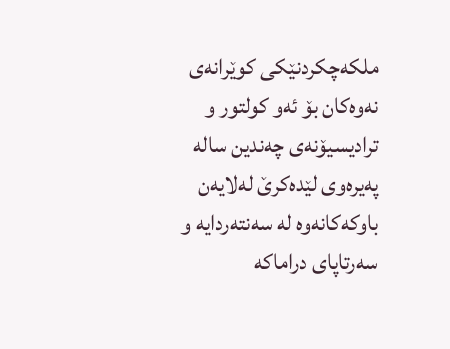ملکەچکردنێکی کوێرانەی نەوەکان بۆ ئەو کولتور و ترادیسیۆنەی چەندین سالە پەیرەوی لێدەکرێ لەلایەن باوکەکانەوە لە سەنتەردایە و سەرتاپای دراماکە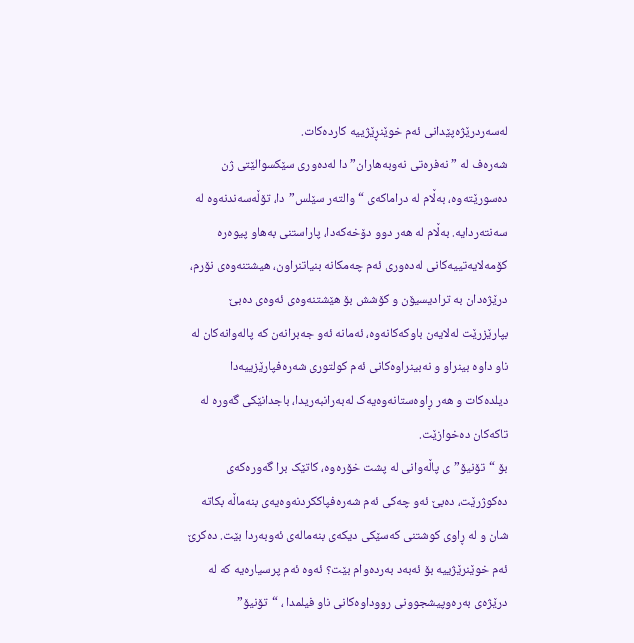لەسەردرێژەپێدانی ئەم خوێنڕێژییە کاردەکات.
شەرەف لە ” نەفرەتی نەوبەهاران”دا لەدەوری سێکسوالێتی ژن دەسورێتەوە، بەڵام لە دراماکەی “والتەر سێلس”دا، تۆڵەسەندنەوە لە سەنتەردایە. بەڵام لە هەر دوو دۆخەکەدا، پاراستنی بەهاو پیوەرە کۆمەلایەتییەکانی لەدەوری ئەم چەمکانە بنیاتنراون، هیشتنەوەی نۆرم، درێژەدان بە ترادیسیۆن و کۆشش بۆ هێشتنەوەی ئەوەی دەبێ بپارێزرێت لەلایەن باوکەکانەوە، ئەمانە ئەو جەبرانەن کە پالەوانەکان لە ناو داوە بینراو و نەبینراوەکانی ئەم کولتوری شەرەفپارێزییەدا دیلدەکات و هەر ڕاوەستانەوەیەک لەبەرانبەریدا، باجدانێکی گەورە لە تاکەکان دەخوازێت.
بۆ “تۆنیۆ”ی پاڵەوانی لە پشت خۆرەوە، کاتێک برا گەورەکەی دەکوژرێت، دەبێ ئەو چەکی ئەم شەرەفپاککردنەوەیەی بنەماڵە بکاتە شان و لە ڕاوی کوشتنی کەسێکی دیکەی بنەمالەی ئەوبەردا بێت. دەکرێ ئەم خوێنرێژییە بۆ ئەبەد بەردەوام بێت؟ ئەوە ئەم پرسیارەیە کە لە درێژەی بەرەوپیشجوونی رووداوەکانی ناو فیلمدا ، “تۆنیۆ”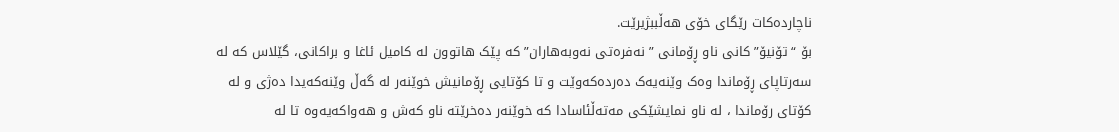ناچاردەکات رێگای خۆی هەڵببژیرێت.
بۆ “تۆنیۆ”کانی ناو ڕۆمانی ” نەفرەتی نەوبەهاران” کە پێک هاتوون لە کامیل ئاغا و براکانی، گێلاس کە لە سەرتاپای ڕۆماندا وەک وێنەیەک دەردەکەوێت و تا کۆتایی ڕۆمانیش خوێنەر لە گەڵ وێنەکەیدا دەژی و لە کۆتای رۆماندا ، لە ناو نمایشێکی مەتەڵئاسادا کە خوێنەر دەخرێتە ناو کەش و هەواکەیەوە تا لە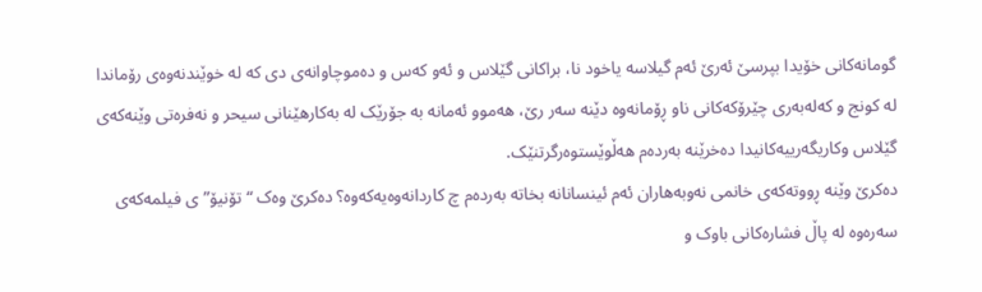گومانەکانی خۆیدا بپرسێ ئەرێ ئەم گیلاسە یاخود نا، براکانی گێلاس و ئەو کەس و دەموچاوانەی دی کە لە خوێندنەوەی رۆماندا لە کونج و کەلەبەری چێرۆکەکانی ناو ڕۆمانەوە دێنە سەر رێ، هەموو ئەمانە بە جۆرێک لە بەکارهێنانی سیحر و نەفرەتی وێنەکەی گێلاس وکاریگەرییەکانیدا دەخرێنە بەردەم هەڵوێستوەرگرتنێک.
دەکرێ وێنە ڕووتەکەی خانمی نەوبەهاران ئەم ئینسانانە بخاتە بەردەم چ کاردانەوەیەکەوە؟ دەکرێ وەک “تۆنیۆ”ی فیلمەکەی سەرەوە لە پاڵ فشارەکانی باوک و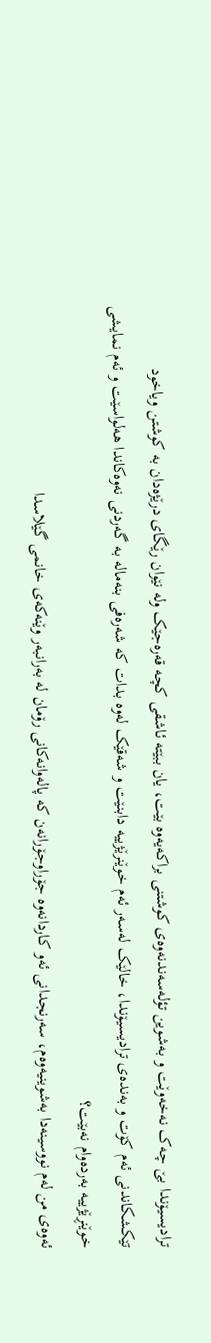ترادیسیۆندا بێ چەک نەخەوێت و بەشوین تؤلەسەندنەوەی کوشتنی براکەیەوە بێت، یان ببێتە ئاشقی کچە قەرەجێک ولە نێوان رێگای درێژەدان بە کوشتن ویاخود تێکشکاندنی ئەم کۆت و بەندەی ترادیسیۆندا، خالێک لەسەر ئەم خوێنرێژییە دابنێت و شەقێک لەوە بدات کە شەرەفی بنەمالە بە گەردنی نەوەکاندا هەلواسێت و ئەم نمایشی خوێنڕێژییە بەردەوام نەبێت؟
ئەوەی من لەم نووسینەدا بەشوینیەوەم، سەرنجدانی ئەو کاردانەوە جۆراوجۆرانەن کە پالەوانەکانی رۆمان لە بەرانبەر وێنەکەی خانمی گێلاسدا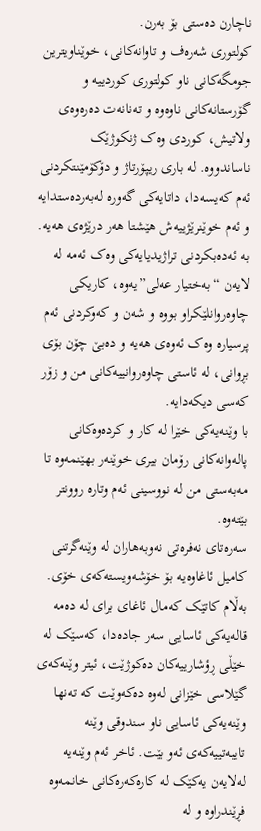ناچارن دەستی بۆ بەرن.
کولتوری شەرەف و تاوانەکانی، خوێناویترین جومگەکانی ناو کولتوری کوردییە و گۆرستانەکانی ناوەوە و تەنانەت دەرەوەی ولاتیش، کوردی وەک ژنکوژێک ناساندووە. لە باری ریپۆرتاژ و دۆکۆمێنتکردنی ئەم کەیسەدا، داتایەکی گەورە لەبەردەستدایە و ئەم خوێنرێژییەش هێشتا هەر درێژەی هەیە.
بە ئەدەبکردنی تراژیدیایەکی وەک ئەمە لە لایەن “بەختیار عەلی”یەوە، کاریكی چاوەروانلێکراو بووە و شەن و کەوکردنی ئەم پرسیارە وەک ئەوەی هەیە و دەبێ چۆن بۆی بڕوانی، لە ئاستی چاوەروانییەکانی من و زۆر کەسی دیکەدایە.
با وێنەیەکی خێرا لە کار و کردەوەکانی پالەوانەکانی رۆمان بیری خوێنەر بهێنمەوە تا مەبەستی من لە نووسینی ئەم وتارە روونتر بێتەوە.
سەرەتای نەفرەتی نەوبەهاران لە وێنەگرتنی کامیل ئاغاوەیە بۆ خۆشەویستەکەی خۆی.
بەڵام کاتێک کەمال ئاغای برای لە دەمە قالەیەکی ئاسایی سەر جادەدا، کەسێک لە خێڵی ڕؤشارییەکان دەکوژێت، ئیتر وێنەکەی گێلاسی خێزانی لەوە دەکەوێت کە تەنها وێنەیەکی ئاسایی ناو سندوقی وێنە تایبەتییەکەی ئەو بێت. ئاخر ئەم وێنەیە لەلایەن یەکێک لە کارەکەرەکانی خانمەوە فڕێندراوە و لە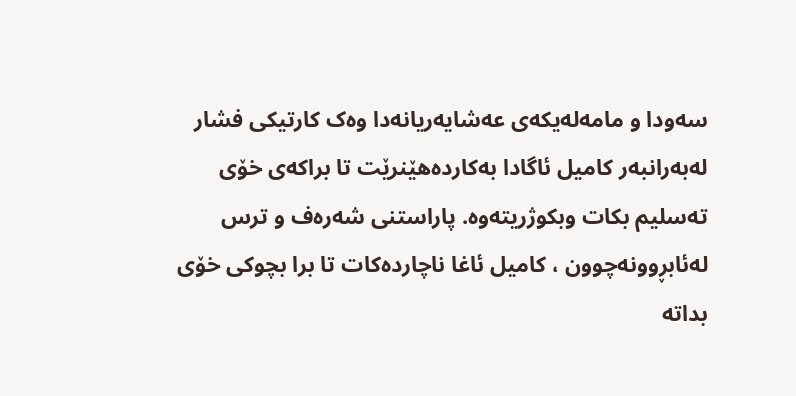سەودا و مامەلەیکەی عەشایەریانەدا وەک کارتیکی فشار لەبەرانبەر کامیل ئاگادا بەکاردەهێنرێت تا براکەی خۆی تەسلیم بکات وبکوژریتەوە. پاراستنی شەرەف و ترس لەئابڕوونەچوون ، کامیل ئاغا ناچاردەکات تا برا بچوکی خۆی بداتە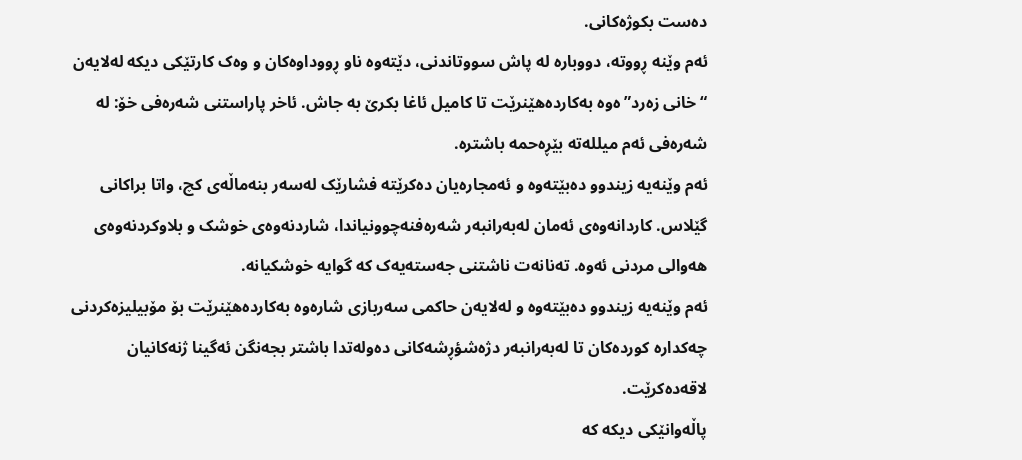دەست بکوژەکانی.
ئەم وێنە ڕووتە، دووبارە لە پاش سووتاندنی، دێتەوە ناو ڕووداوەکان و وەک کارتێکی دیکە لەلایەن “خانی زەرد”ەوە بەکاردەهێنرێت تا کامیل ئاغا بکرێ بە جاش. ئاخر پاراستنی شەرەفی خۆ: لە شەرەفی ئەم میللەتە بێڕەحمە باشترە.
ئەم وێنەیە زیندوو دەبێتەوە و ئەمجارەیان دەکرێتە فشارێک لەسەر بنەماڵەی کچ، واتا براکانی گێلاس. کاردانەوەی ئەمان لەبەرانبەر شەرەفنەچوونیاندا، شاردنەوەی خوشک و بلاوکردنەوەی هەوالی مردنی ئەوە. تەنانەت ناشتنی جەستەیەک کە گوایە خوشکیانە.
ئەم وێنەیە زیندوو دەبێتەوە و لەلایەن حاکمی سەربازی شارەوە بەکاردەهێنرێت بۆ مۆبیلیزەکردنی چەکدارە کوردەکان تا لەبەرانبەر دژەشؤڕشەکانی دەولەتدا باشتر بجەنگن ئەگینا ژنەکانیان لاقەدەکرێت.
پاڵەوانێکی دیکە کە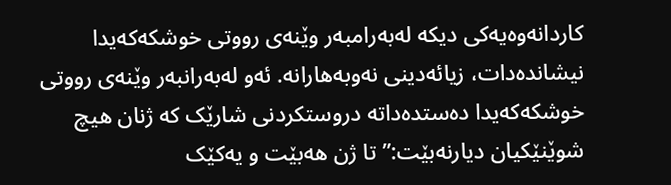کاردانەوەیەکی دیکە لەبەرامبەر وێنەی رووتی خوشکەکەیدا نیشاندەدات، زیائەدینی نەوبەهارانە. ئەو لەبەرانبەر وێنەی رووتی خوشکەکەیدا دەستدەداتە دروستکردنی شارێک کە ژنان هیچ شوێنێکیان دیارنەبێت:” تا ژن هەبێت و یەکێک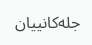جلەکانییان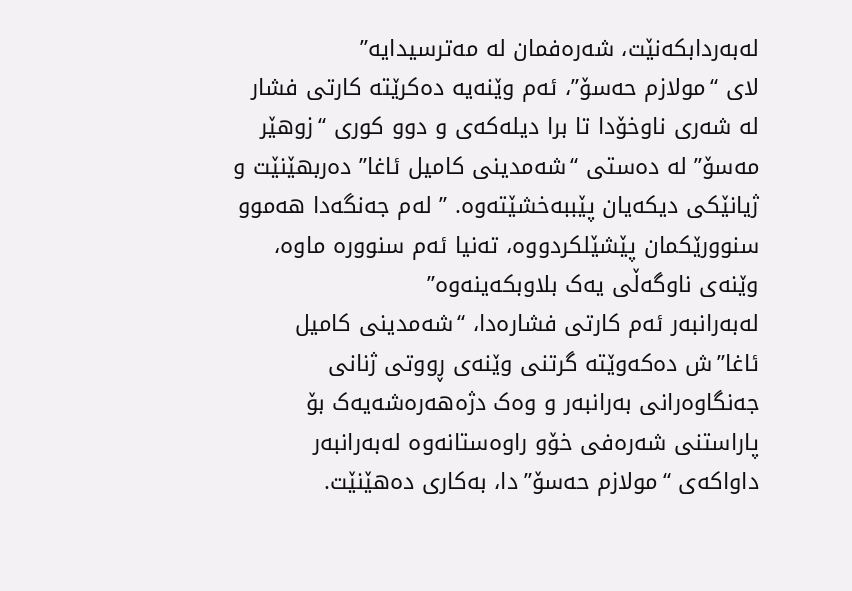لەبەردابکەنێت، شەرەفمان لە مەترسیدایە”
لای “مولازم حەسۆ”، ئەم وێنەیە دەکرێتە کارتی فشار لە شەری ناوخۆدا تا برا دیلەکەی و دوو کوری “زوهێر مەسۆ” لە دەستی “شەمدینی کامیل ئاغا” دەربهێنێت و ژیانێکی دیکەیان پێببەخشێتەوە. ” لەم جەنگەدا هەموو سنوورێکمان پێشێلکردووە، تەنیا ئەم سنوورە ماوە، وێنەی ناوگەڵی یەک بلاوبکەینەوە”
لەبەرانبەر ئەم کارتی فشارەدا، “شەمدینی کامیل ئاغا”ش دەکەوێتە گرتنی وێنەی ڕووتی ژنانی جەنگاوەرانی بەرانبەر و وەک دژەهەرەشەیەک بۆ پاراستنی شەرەفی خۆو راوەستانەوە لەبەرانبەر داواکەی “مولازم حەسۆ”دا، بەکاری دەهێنێت.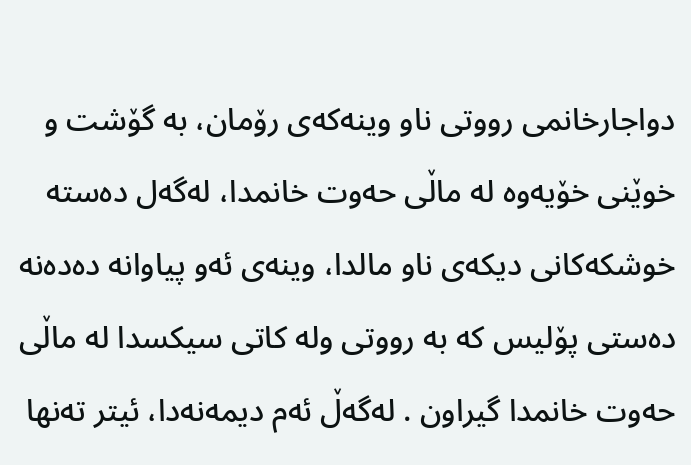دواجارخانمی رووتی ناو وینەکەی رۆمان، بە گۆشت و خوێنی خۆیەوە لە ماڵی حەوت خانمدا، لەگەل دەستە خوشکەکانی دیکەی ناو مالدا، وینەی ئەو پیاوانە دەدەنە دەستی پۆلیس کە بە رووتی ولە کاتی سیکسدا لە ماڵی حەوت خانمدا گیراون . لەگەڵ ئەم دیمەنەدا، ئیتر تەنها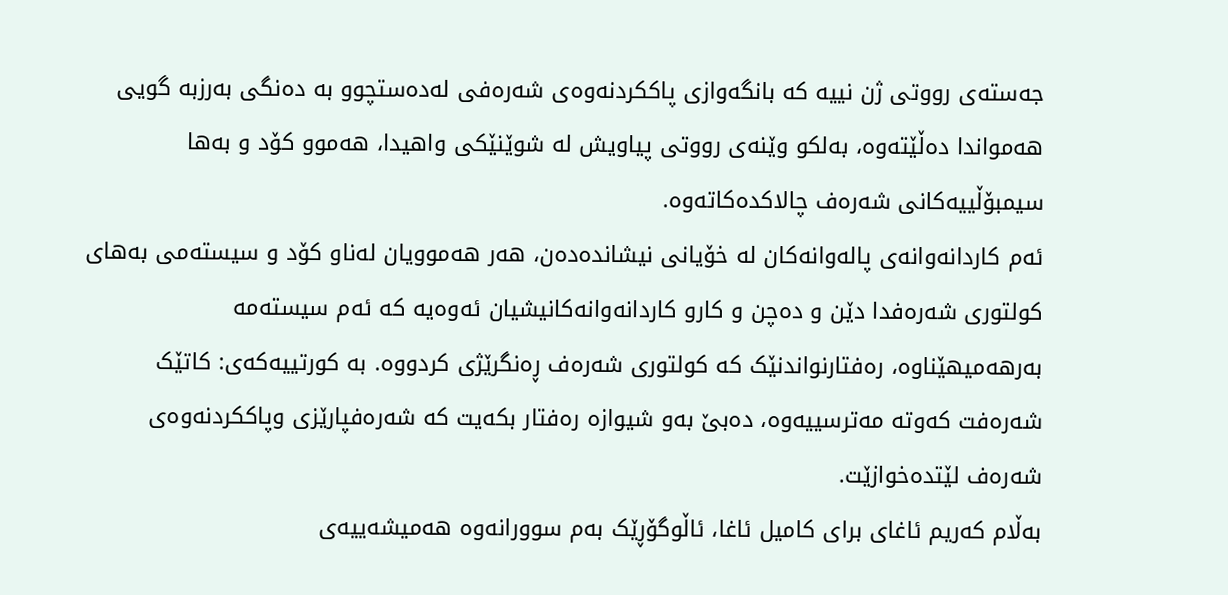جەستەی رووتی ژن نییە کە بانگەوازی پاککردنەوەی شەرەفی لەدەستچوو بە دەنگی بەرزبە گویی هەمواندا دەڵێتەوە، بەلکو وێنەی رووتی پیاویش لە شوێنێکی واهیدا، هەموو کۆد و بەها سیمبۆڵییەکانی شەرەف چالاکدەکاتەوە.
ئەم کاردانەوانەی پالەوانەکان لە خۆیانی نیشاندەدەن، هەر هەموویان لەناو کۆد و سیستەمی بەهای کولتوری شەرەفدا دێن و دەچن و کارو کاردانەوانەکانیشیان ئەوەیە کە ئەم سیستەمە بەرهەمیهێناوە، رەفتارنواندنێک کە کولتوری شەرەف ڕەنگرێژی کردووە. بە کورتییەکەی: کاتێک شەرەفت کەوتە مەترسییەوە، دەبێ بەو شیوازە رەفتار بکەیت کە شەرەفپارێزی وپاککردنەوەی شەرەف لێتدەخوازێت.
بەڵام کەریم ئاغای برای کامیل ئاغا، ئاڵوگۆڕێک بەم سوورانەوە هەمیشەییەی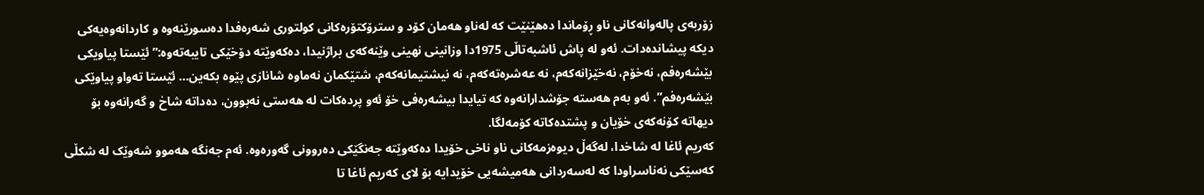زۆربەی پالەوانەکانی ناو ڕۆماندا دەهێنێت کە لەناو هەمان کۆد و سترۆکتۆرەکانی کولتوری شەرەفدا دەسورێنەوە و کاردانەوەیەکی دیکە پیشاندەدات. ئەو لە پاش ئاشبەتاڵی 1975دا وزانینی نهینی وێنەکەی براژنیدا، دەکەوێتە دۆخێکی تایبەتەوە:” ئێستا پیاویکی بێشەرەفم، نەخۆم، نەخێزانەکەم، نە عەشرەتەکەم، نە نیشتیمانەکەم، شتێکمان نەماوە شانازی پێوە بکەین… ئێستا تەواو پیاوێکی بێشەرەفم”. ئەو بەم هەستە جۆشدارانەوە کە تیایدا بیشەرەفی خۆ ئەو پردەکات لە هەستی نەبوون، دەداتە شاخ و گەرانەوە بۆ دیهاتە کۆنەکەی خۆیان و پشتدەکاتە کۆمەلگا.
کەریم ئاغا لە شاخدا، لەگەڵ دیوەزمەکانی ناو ناخی خۆیدا دەکەوێتە جەنگێکی دەروونی گەورەوە. ئەم جەنگە هەموو شەوێک لە شکڵی کەسێکی نەناسراودا کە لەسەردانی هەمیشەیی خۆیدایە بۆ لای کەریم ئاغا تا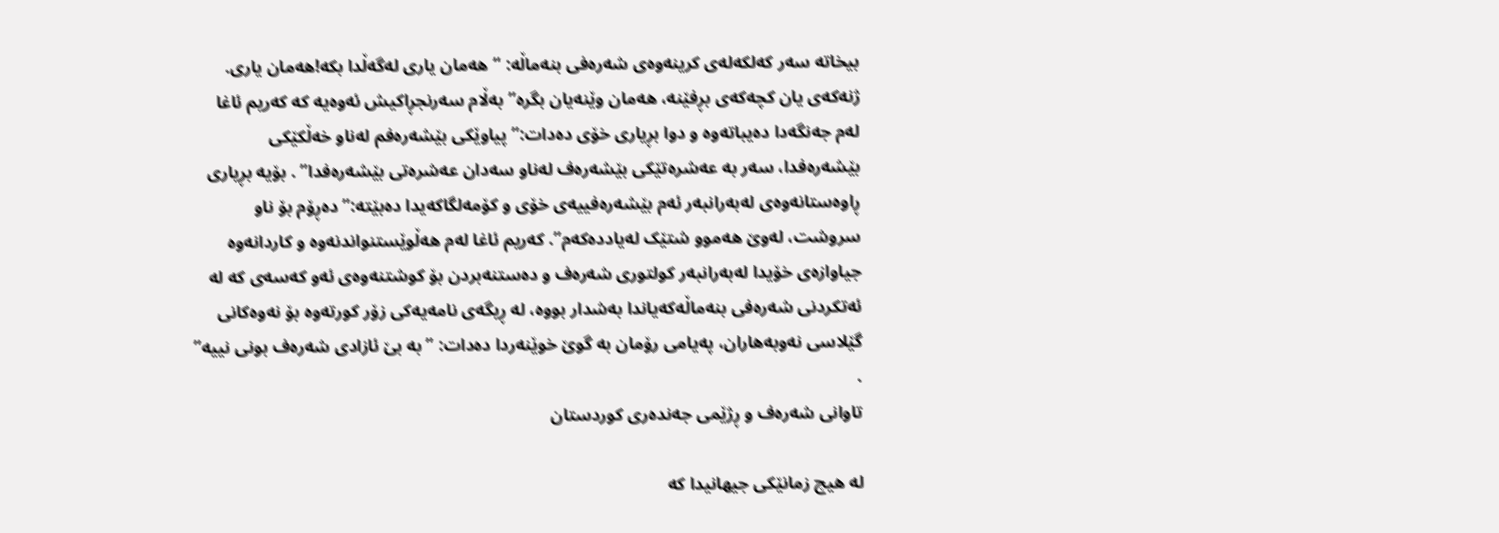بیخاتە سەر کەلکەلەی کرینەوەی شەرەفی بنەماڵە: “هەمان یاری لەگەڵدا بکە!هەمان یاری. ژنەکەی یان کچەکەی بڕفێنە، هەمان وێنەیان بگرە” بەڵام سەرنجڕاکیش ئەوەیە کە کەریم ئاغا لەم جەنگەدا دەیباتەوە و دوا بڕیاری خۆی دەدات:” پیاوێکی بێشەرەفم لەناو خەڵکێکی بێشەرەفدا، سەر بە عەشرەتێکی بێشەرەف لەناو سەدان عەشرەتی بێشەرەفدا” . بۆیە بڕیاری ڕاوەستانەوەی لەبەرانبەر ئەم بێشەرەفییەی خۆی و کۆمەلگاکەیدا دەبێتە:” دەڕۆم بۆ ناو سروشت، لەوێ هەموو شتێک لەیاددەکەم”. کەریم ئاغا لەم هەڵوێستنواندنەوە و کاردانەوە جیاوازەی خۆیدا لەبەرانبەر کولتوری شەرەف و دەستنەبردن بۆ کوشتنەوەی ئەو کەسەی کە لە ئەتکردنی شەرەفی بنەماڵەکەیاندا بەشدار بووە، لە ڕیگەی نامەیەکی زۆر کورتەوە بۆ نەوەکانی گێلاسی نەوبەهاران، پەیامی رۆمان بە گوێ خوێنەردا دەدات: ” بە بێ ئازادی شەرەف بونی نییە” .
تاوانی شەرەف و ڕژێمی جەندەری کوردستان

لە هیچ زمانێکی جیهانیدا کە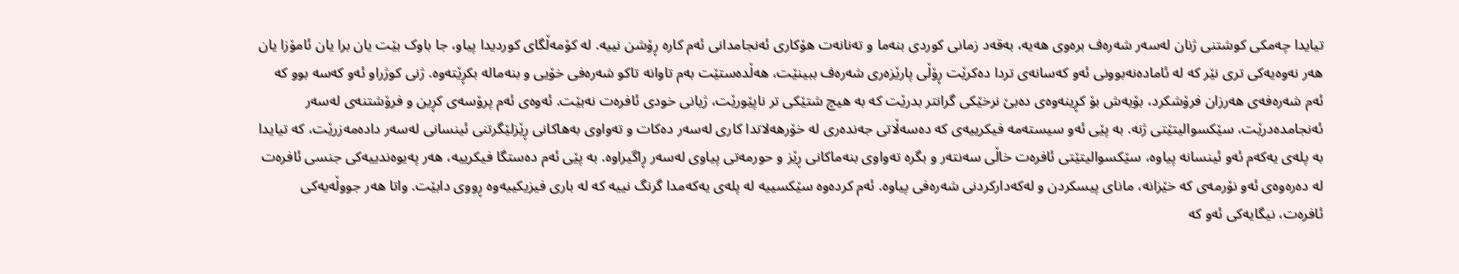تیایدا چەمکی کوشتنی ژنان لەسەر شەرەف برەوی هەیە، بەقەد زمانی کوردی بنەما و تەنانەت هۆکاری ئەنجامدانی ئەم کارە ڕۆشن نییە. لە کۆمەڵگای کوردیدا پیاو، جا باوک بێت یان برا یان ئامۆزا یان هەر نەوەیەکی تری نێر کە لە ئامادەنەبوونی ئەو کەسانەی تردا دەکرێت ڕۆڵی پارێزەری شەرەف ببینێت، هەڵدەستێت بەم تاوانە تاکو شەرەفی خۆیی و بنەمالە بکڕێتەوە. ژنی کوژراو ئەو کەسە بوو کە ئەم شەرەفەی هەرزان فرۆشکرد، بۆیەش بۆ کڕینەوەی دەبێ نرخێکی گرانتر بدرێت کە بە هیچ شتێکی تر ناپێورێت، ژیانی خودی ئافرەت نەبێت. ئەوەی ئەم پرۆسەی کڕین و فرۆشتنەی لەسەر ئەنجامدەدرێت، سێکسوالیتێتی ژنە. بە پێی ئەو سیستەمە فیکرییەی کە دەسەڵاتی جەندەری لە خۆرهەلاتدا کاری لەسەر دەکات و تەواوی بەهاکانی ڕێزلێگرتنی ئینسانی لەسەر دادەمەزرێت، کە تیایدا بە پلەی یەکەم ئەو ئینسانە پیاوە، سێکسوالیتێتی ئافرەت خاڵی سەنتەر و بگرە تەواوی بنەماکانی ڕێز و حورمەتی پیاوی لەسەر ڕاگیراوە. بە پێی ئەم دەستگا فیکرییە، هەر پەیوەندییەکی جنسی ئافرەت لە دەرەوەی ئەو نۆرمەی کە خێزانە، مانای پیسکردن و لەکەدارکردنی شەرەفی پیاوە. ئەم کردەوە سێکسییە لە پلەی یەکەمدا گرنگ نییە کە لە باری فیزیکییەوە ڕووی دابێت. واتا هەر جووڵەیەکی ئافرەت، نیگایەکی ئەو کە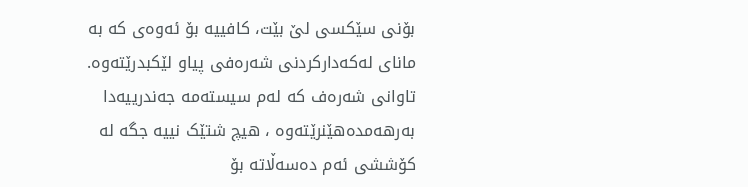بۆنی سێکسی لێ بێت، کافییە بۆ ئەوەی کە بە مانای لەکەدارکردنی شەرەفی پیاو لێکبدرێتەوە. تاوانی شەرەف کە لەم سیستەمە جەندرییەدا بەرهەمدەهێنرێتەوە ، هیچ شتێک نییە جگە لە کۆششی ئەم دەسەڵاتە بۆ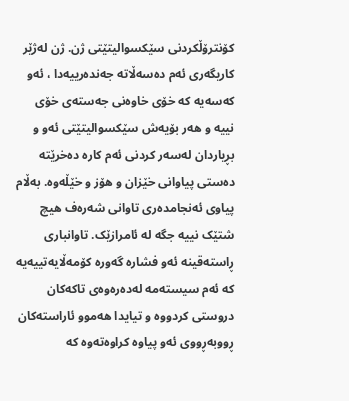کۆنترۆڵکردنی سێکسوالیتێتی ژن. ژن لەژێر کاریگەری ئەم دەسەڵاتە جەندەرییەدا ، ئەو کەسەیە کە خۆی خاوەنی جەستەی خۆی نییە و هەر بۆیەش سێکسوالیتێتی ئەو و بڕیاردان لەسەر کردنی ئەم کارە دەخرێتە دەستی پیاوانی خێزان و هۆز و خێڵەوە. بەڵام پیاوی ئەنجامدەری تاوانی شەرەف هیچ شتێک نییە جگە لە ئامرازێک. تاوانباری ڕاستەقینە ئەو فشارە گەورە کۆمەڵایەتییەیە کە ئەم سیستەمە لەدەرەوەی تاکەکان دروستی کردووە و تیایدا هەموو ئاراستەکان ڕووبەڕووی ئەو پیاوە کراوەتەوە کە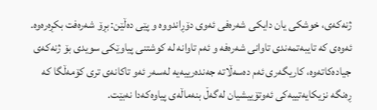ژنەکەی، خوشکی یان دایکی شەرەفی ئەوی دۆڕاندووە و پێی دەڵێن: بڕۆ شەرەفت بکڕەرەوە. ئەوەی کە تایبەتمەندی تاوانی شەرەفە و ئەم تاوانە لە کوشتنی پیاوێکی سویدی بۆ ژنەکەی جیادەکاتەوە، کاریگەری ئەم دەسەڵاتە جەندەرییەیە لەسەر ئەو تاکانەی تری کۆمەڵگا کە ڕەنگە نزیکایەتییەکی ئەوتۆییشیان لەگەڵ بنەماڵەی پیاوەکەدا نەبێت.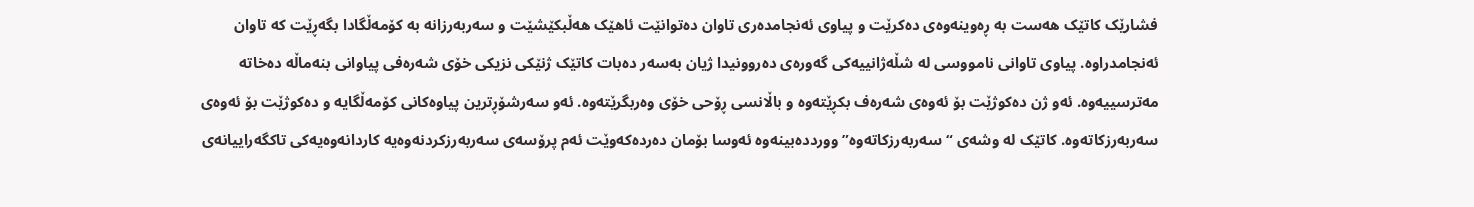فشارێک کاتێک هەست بە ڕەوینەوەی دەکرێت و پیاوی ئەنجامدەری تاوان دەتوانێت ئاهێک هەڵبکێشێت و سەربەرزانە بە کۆمەڵگادا بگەڕێت کە تاوان ئەنجامدراوە. پیاوی تاوانی نامووسی لە شڵەژانییەکی گەورەی دەروونیدا ژیان بەسەر دەبات کاتێک ژنێکی نزیکی خۆی شەرەفی پیاوانی بنەماڵە دەخاتە مەترسییەوە. ئەو ژن دەکوژێت بۆ ئەوەی شەرەف بکڕێتەوە و باڵانسی ڕۆحی خۆی وەربگرێتەوە. ئەو سەرشۆڕترین پیاوەکانی کۆمەڵگایە و دەکوژێت بۆ ئەوەی سەربەرزکاتەوە. کاتێک لە وشەی “سەربەرزکاتەوە” وورددەبینەوە ئەوسا بۆمان دەردەکەوێت ئەم پرۆسەی سەربەرزکردنەوەیە کاردانەوەیەکی تاکگەراییانەی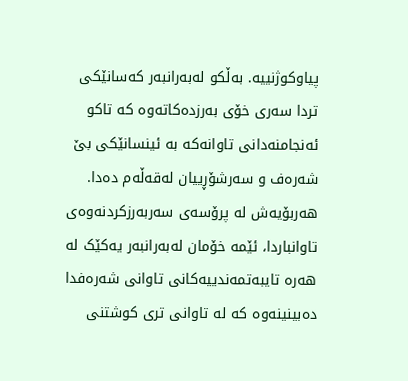پیاوکوژنییە. بەڵکو لەبەرانبەر کەسانێکی تردا سەری خۆی بەرزدەکاتەوە کە تاکو ئەنجامنەدانی تاوانەکە بە ئینسانێکی بێ شەرەف و سەرشۆڕییان لەقەڵەم دەدا. هەربۆیەش لە پرۆسەی سەربەرزکردنەوەی تاوانباردا، ئێمە خۆمان لەبەرانبەر یەکێک لە هەرە تایبەتمەندییەکانی تاوانی شەرەفدا دەبینینەوە کە لە تاوانی تری کوشتنی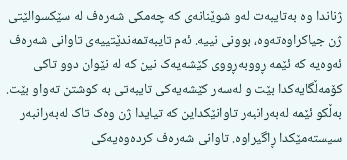ژناندا وە بەتایبەت لەو شوێنانەی کە چەمکی شەرەف لە سێکسوالێتی ژن جیاکراوەتەوە، بوونی نییە. ئەم تایبەتمەندێتییەی تاوانی شەرەف ئەوەیە کە ئێمە ڕووبەڕووی کێشەیەک نین کە لە نێوان دوو تاکی کۆمەڵگایەکدا بێت و لەسەر کێشەیەکی تایبەتی بە کوشتن تەواو بێت. بەڵکو ئێمە لەبەرانبەر تاوانێکداین کە تیایدا ژن وەک تاک لەبەرانبەر سیستەمێکدا ڕاگیراوە. تاوانی شەرەف کردەوەیەکی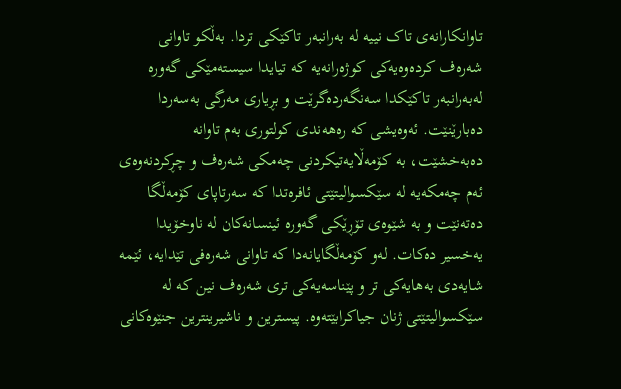تاوانکارانەی تاک نییە لە بەرانبەر تاکێکی تردا. بەڵکو تاوانی شەرەف کردەوەیەکی کوژەرانەیە کە تیایدا سیستەمێکی گەورە لەبەرانبەر تاکێکدا سەنگەردەگرێت و بڕیاری مەرگی بەسەردا دەبارێنێت. ئەوەیشی کە رەهەندی کولتوری بەم تاوانە دەبەخشێت، بە کۆمەڵایەتیکردنی چەمکی شەرەف و چڕکردنەوەی ئەم چەمکەیە لە سێکسوالیتێتی ئافرەتدا کە سەرتاپای کۆمەڵگا دەتەنێت و بە شێوەی تۆڕێکی گەورە ئینسانەکان لە ناوخۆیدا یەخسیر دەکات. لەو کۆمەڵگایانەدا کە تاوانی شەرەفی تێدایە، ئێمە شایەدی بەهایەکی تر و پێناسەیەکی تری شەرەف نین کە لە سێکسوالیتێتی ژنان جیاکرابێتەوە. پیسترین و ناشیرینترین جنێوەکانی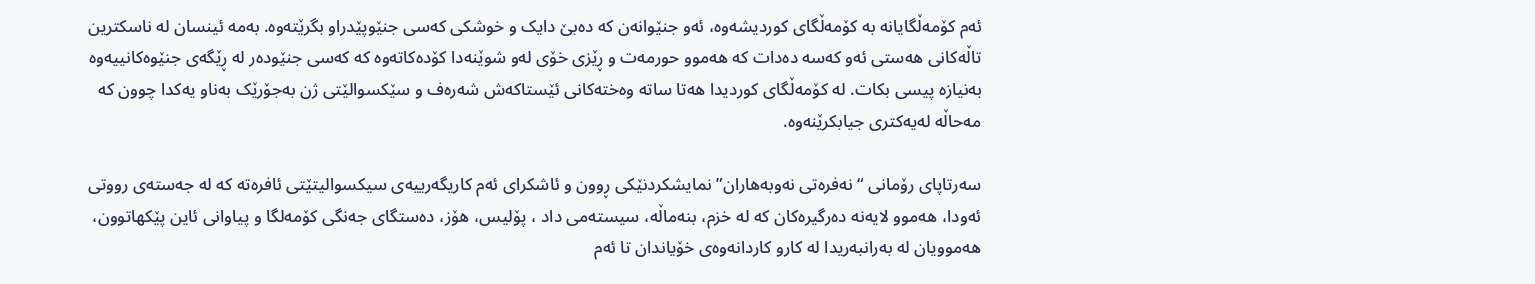ئەم کۆمەڵگایانە بە کۆمەڵگای کوردیشەوە، ئەو جنێوانەن کە دەبێ دایک و خوشکی کەسی جنێوپێدراو بگرێتەوە. بەمە ئینسان لە ناسکترین تاڵەکانی هەستی ئەو کەسە دەدات کە هەموو حورمەت و ڕێزی خۆی لەو شوێنەدا کۆدەکاتەوە کە کەسی جنێودەر لە ڕێگەی جنێوەکانییەوە بەنیازە پیسی بکات. لە کۆمەڵگای کوردیدا هەتا ساتە وەختەکانی ئێستاکەش شەرەف و سێکسوالێتی ژن بەجۆرێک بەناو یەکدا چوون کە مەحاڵە لەیەکتری جیابکرێنەوە.

سەرتاپای رۆمانی “نەفرەتی نەوبەهاران” نمایشکردنێکی ڕوون و ئاشکرای ئەم کاریگەرییەی سیکسوالیتێتی ئافرەتە کە لە جەستەی رووتی ئەودا، هەموو لایەنە دەرگیرەکان کە لە خزم، بنەماڵە، سیستەمی داد ، پۆلیس، هۆز، دەستگای جەنگی کۆمەلگا و پیاوانی ئاین پێکهاتوون، هەموویان لە بەرانبەریدا لە کارو کاردانەوەی خۆیاندان تا ئەم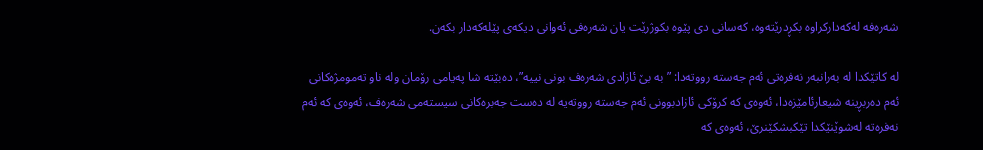شەرەفە لەکەدارکراوە بکڕدرێتەوە، کەسانی دی پێوە بکوژرێت یان شەرەفی ئەوانی دیکەی پێلەکەدار بکەن.

لە کاتێکدا لە بەرانبەر نەفرەتی ئەم جەستە رووتەدا: ” بە بێ ئازادی شەرەف بونی نییە”، دەبێتە شا پەیامی رۆمان ولە ناو تەمومژەکانی ئەم دەربڕینە شیعارئامێزەدا، ئەوەی کە کرۆکی ئازادبوونی ئەم جەستە رووتەیە لە دەست جەبرەکانی سیستەمی شەرەف، ئەوەی کە ئەم نەفرەتە لەشوێنێکدا تێکبشکێنرێ، ئەوەی کە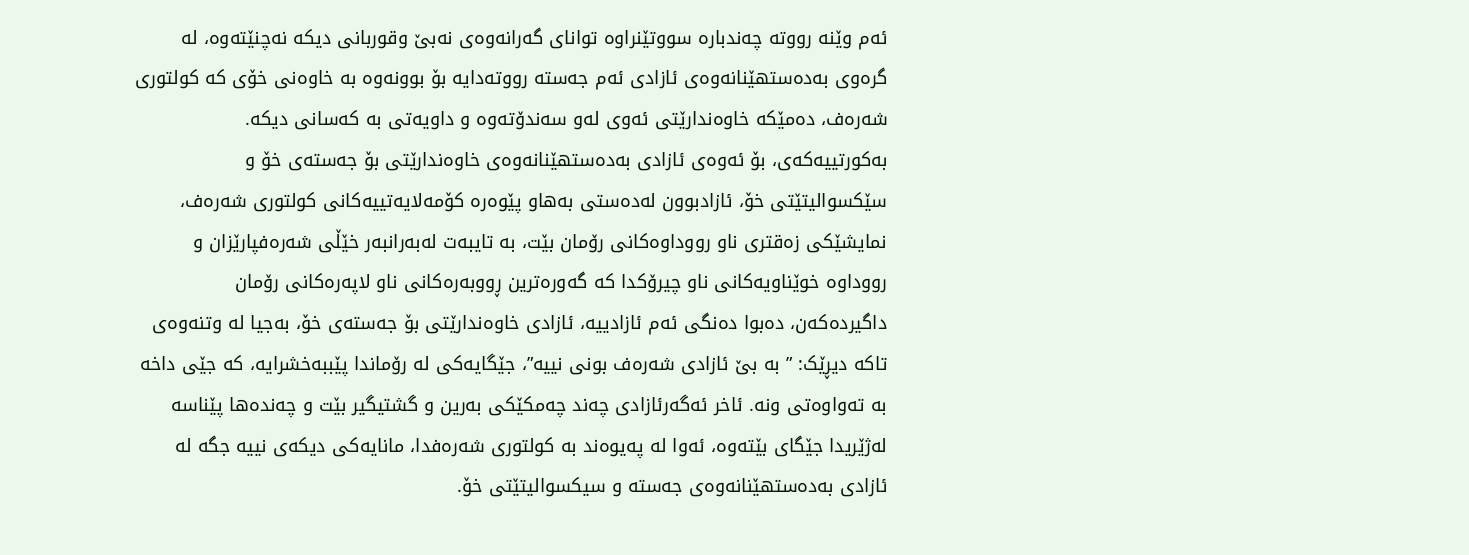ئەم وێنە رووتە چەندبارە سووتێنراوە توانای گەرانەوەی نەبێ وقوربانی دیکە نەچنێتەوە، لە گرەوی بەدەستهێنانەوەی ئازادی ئەم جەستە رووتەدایە بۆ بوونەوە بە خاوەنی خۆی کە کولتوری شەرەف، دەمێکە خاوەندارێتی ئەوی لەو سەندۆتەوە و داویەتی بە کەسانی دیکە.
بەکورتییەکەی، بۆ ئەوەی ئازادی بەدەستهێنانەوەی خاوەندارێتی بۆ جەستەی خۆ و سێکسوالیتێتی خۆ، ئازادبوون لەدەستی بەهاو پێوەرە کۆمەلایەتییەکانی کولتوری شەرەف، نمایشێکی زەقتری ناو رووداوەکانی رۆمان بێت، بە تایبەت لەبەرانبەر خێڵی شەرەفپارێزان و رووداوە خوێناویەکانی ناو چیرۆکدا کە گەورەترین ڕووبەرەکانی ناو لاپەرەکانی رۆمان داگیردەکەن، دەبوا دەنگی ئەم ئازادییە، ئازادی خاوەندارێتی بۆ جەستەی خۆ، بەجیا لە وتنەوەی تاکە دیڕێک: ” بە بێ ئازادی شەرەف بونی نییە”، جێگایەکی لە رۆماندا پێببەخشرایە، کە جێی داخە بە تەواوەتی ونە. ئاخر ئەگەرئازادی چەند چەمکێکی بەرین و گشتیگیر بێت و چەندەها پێناسە لەژێریدا جێگای بێتەوە، ئەوا لە پەیوەند بە کولتوری شەرەفدا، مانایەکی دیکەی نییە جگە لە ئازادی بەدەستهێنانەوەی جەستە و سیکسوالیتێتی خۆ.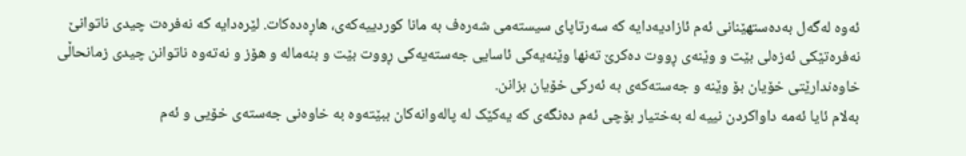ئەوە لەگەل بەدەستهێنانی ئەم ئازادیەدایە کە سەرتاپای سیستەمی شەرەف بە مانا کوردییەکەی، هاڕەدەکات. لێرەدایە کە نەفرەت چیدی ناتوانێ نەفرەتێکی ئەزەلی بێت و وێنەی ڕووت دەکرێ تەنها وێنەیەکی ئاسایی جەستەیەکی ڕووت بێت و بنەمالە و هۆز و نەتەوە ناتوانن چیدی زمانحاڵی خاوەندارێتی خۆیان بۆ وێنە و جەستەکەی بە ئەرکی خۆیان بزانن.
بەلام ئایا ئەمە داواکردن نییە لە بەختیار بۆچی ئەم دەنگەی کە یەکێک لە پالەوانەکان ببێتەوە بە خاوەنی جەستەی خۆیی و ئەم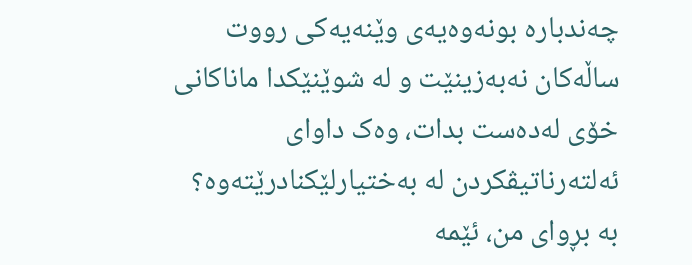چەندبارە بونەوەیەی وێنەیەکی رووت ساڵەکان نەبەزینێت و لە شوێنێکدا ماناکانی خۆی لەدەست بدات، وەک داوای ئەلتەرناتیڤکردن لە بەختیارلێکنادرێتەوە؟
بە بڕوای من، ئێمە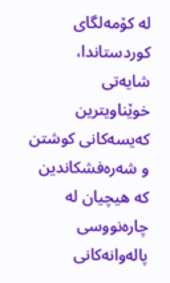لە کۆمەلگای کوردستاندا، شایەتی خوێناویترین کەیسەکانی کوشتن و شەرەفشکاندین کە هیچیان لە چارەنووسی پالەوانەکانی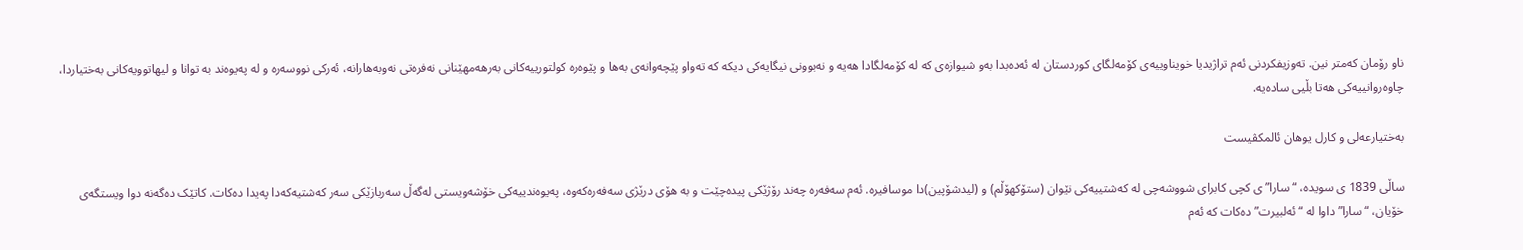ناو رۆمان کەمتر نین. تەوزیفکردنی ئەم تراژیدیا خویناوییەی کۆمەلگای کوردستان لە ئەدەبدا بەو شیوازەی کە لە کۆمەلگادا هەیە و نەبوونی نیگایەکی دیکە کە تەواو پێچەوانەی بەها و پێوەرە کولتورییەکانی بەرهەمهێنانی نەفرەتی نەوبەهارانە، ئەرکی نووسەرە و لە پەیوەند بە توانا و لیهاتوویەکانی بەختیاردا، چاوەروانییەکی هەتا بڵیی سادەیە.

بەختیارعەلی و کارل یوهان ئالمکڤیست

ساڵی 1839 ی سویده‌، “سارا”ی کچی کابرای شووشه‌چی له‌ که‌شتییه‌کی نێوان (ستۆکهۆڵم) و (لیدشۆپین)دا موسافیره‌. ئەم سەفەرە چەند رۆژێکی پیدەچێت و به‌ هۆی درێژی سه‌فه‌ره‌که‌وه‌، په‌یوه‌ندییه‌کی خۆشه‌ویستی له‌گه‌ڵ سه‌ربازێکی سه‌ر که‌شتیه‌که‌دا په‌یدا ده‌کات. کاتێک دەگەنە دوا ویستگەی خۆیان، “سارا” داوا لە “ئەلبیرت” دەکات کە ئەم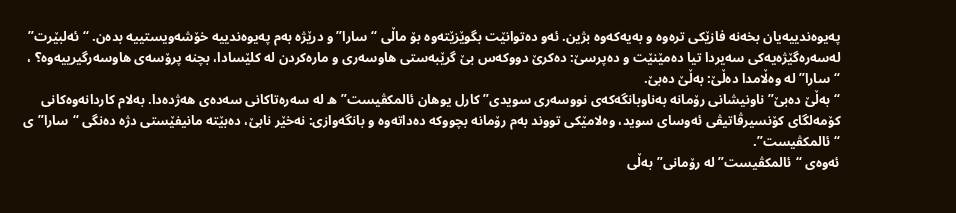پەیوەندییەیان بخەنە فازێکی ترەوە و بەیەکەوە بژین. ئەو دەتوانێت بگوێزێتەوە بۆ ماڵی “سارا” و درێژە بەم پەیوەندییە خۆشەویستییە بدەن. “ئەلبێرت” لەسەرەگێژەیەکی سەیردا تیا دەمێنێت و دەپرسێ: دەکرێ دووکەس بێ گرێبەستی هاوسەری و مارەکردن لە کلێسادا، بچنە پرۆسەی هاوسەرگیرییەوە؟ ، “سارا” له‌ وه‌ڵامدا ده‌ڵێ: به‌ڵێ ده‌بێ.
“به‌ڵێ ده‌بێ” ناونیشانی رۆمانه‌ به‌ناوبانگه‌که‌ی نووسه‌ری سویدی” کارل یوهان ئالمکڤیست”ه‌ لە سەرەتاکانی سەدەی هەژدەدا. بەلام کاردانەوەکانی کۆمەلگای کۆنسیرڤاتیڤی ئەوسای سوید، وەلامێکی تووند بەم رۆمانە بچووکە دەداتەوە و بانگەوازی: نەخێر نابێ، دەبێتە مانیفێستی دژە دەنگی “سارا”ی “ئالمکڤیست”.
ئەوەی “ئالمکڤیست” لە رۆمانی”بەڵی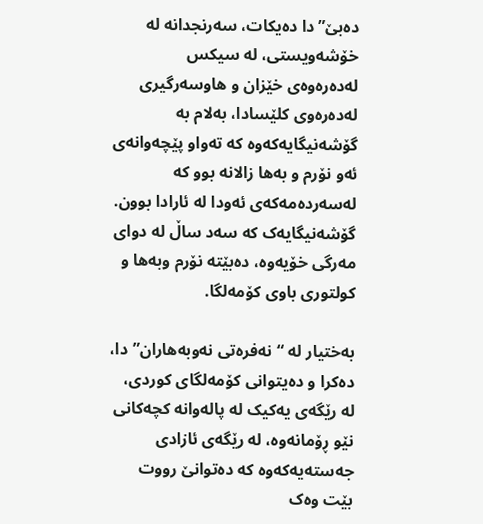دەبێ”دا دەیکات، سەرنجدانە لە خۆشەویستی، لە سیکس لەدەرەوەی خێزان و هاوسەرگیری لەدەرەوی کلێسادا، بەلام بە گۆشەنیگایەکەوە کە تەواو پێچەوانەی ئەو نۆرم و بەها زالانە بوو کە لەسەردەمەکەی ئەودا لە ئارادا بوون. گۆشەنیگایەک کە سەد ساڵ لە دوای مەرگی خۆیەوە، دەبێتە نۆرم وبەها و کولتوری باوی کۆمەلگا.

بەختیار لە “نەفرەتی نەوبەهاران”دا، دەکرا و دەیتوانی کۆمەلگای کوردی، لە رێگەی یەکیک لە پالەوانە کچەکانی نێو ڕۆمانەوە، لە رێگەی ئازادی جەستەیەکەوە کە دەتوانێ رووت بێت وەک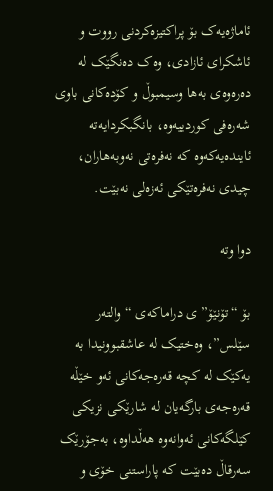ئاماژەیەک بۆ پراکتیزەکردنی رووت و ئاشکرای ئازادی، وەک دەنگێک لە دەرەوەی بەها وسیمبوڵ و کۆدەکانی باوی شەرەفی کوردییەوە، بانگبکردایەتە ئایندەیەکەوە کە نەفرەتی نەوبەهاران، چیدی نەفرەتێکی ئەزەلی نەبێت.

دوا وتە

بۆ “تۆنێۆ”ی دراماکەی “والتەر سێلس”، وەختیک لە عاشقبوونیدا بە یەکێک لە کچە قەرەجەکانی ئەو خێڵە قەرەجەی بارگەیان لە شارێکی نزیکی کێلگەکانی ئەوانەوە هەڵداوە، بەجۆرێک سەرقاڵ دەبێت کە پاراستنی خۆی و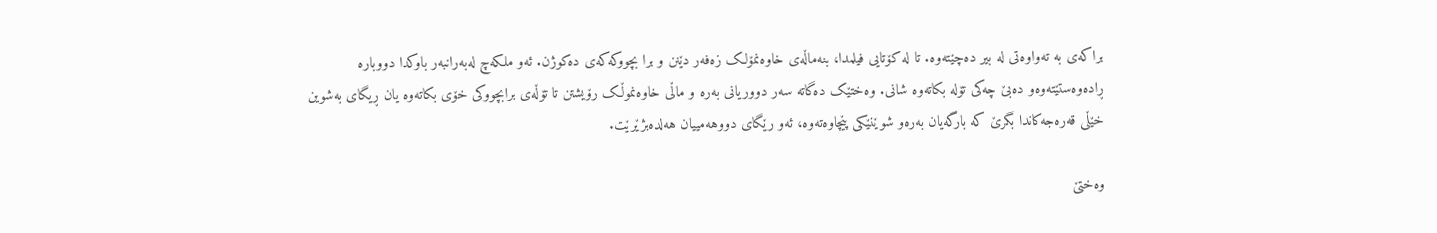براکەی بە تەواوەتی لە بیر دەچێتەوە. تا لە کۆتایی فیلمدا، بنەماڵەی خاوەنمۆلک زەفەر دێنن و برا بچووکەکەی دەکوژن. ئەو ملكەچ لەبەرانبەر باوکدا دووبارە ڕادەوەستێتەوەو دەبێ چەکی تۆلە بکاتەوە شانی. وەختێک دەگاتە سەر دووریانی بەرە و ماڵی خاوەنموڵک رۆیشتن تا تۆڵەی برابچووکی خۆی بکاتەوە یان ڕیگای بەشوین خێڵی قەرەجەکاندا بگرێ کە بارگەیان بەرەو شوێنێکی پێچاوەتەوە، ئەو رێگای دووهەمییان هەلدەبژێرێت.

وەختێ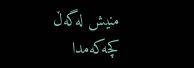منیش لەگەڵ کچەکەمدا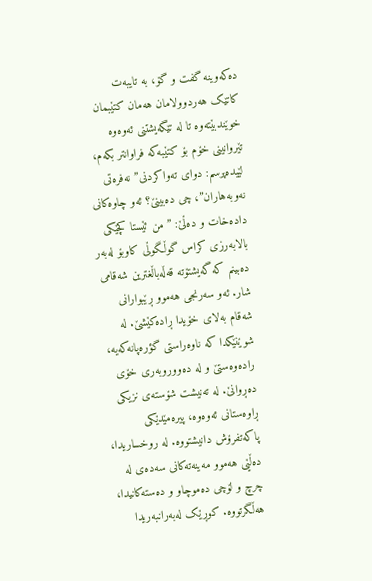دەکەوینە گفت و گۆ، بە تایبەت کاتێک هەردوولامان هەمان کتێبمان خوێندبێتەوە تا لە تێگەیشتنی ئەوەوە تێروانینی خۆم بۆ کتێبەکە فراوانتر بکەم، لێیدەپرسم: دوای تەواکردنی” نەفرەتی نەوبەهاران”، چی دەبینێ؟ ئەو چاوەکانی دادەخات و دەڵێ: ” من ئێستا کچێکی بالابەرزی کراس گوڵگوڵی کاوبۆ لەبەر دەبینم کە گەیشتۆتە قەڵەباڵغترین شەقامی شار. ئەو سەرنجی هەموو ڕێبوارانی شەقام بەلای خۆیدا ڕادەکێشێ. لە شوێنێکدا کە ناوەراستی گؤرەپانەکەیە، رادەوەستێ و لە دەووروبەری خۆی دەڕوانێ. لە تەنیشت شۆستەی نزیکی ڕاوەستانی ئەوەوە، پیرەمێدێکی پاکەتفرۆش دانیشتووە. لە روخساریدا، دەڵێی هەموو مەینەتەکانی سەدەی لە چرچ و لۆچی دەموچاو و دەستەکانیدا، هەڵگرتووە. کوڕێک لەبەرانبەریدا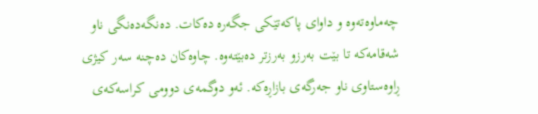چەماوەتەوە و داوای پاکەتێکی جگەرە دەکات. دەنگەدەنگی ناو شەقامەکە تا بێت بەرزو بەرزتر دەبێتەوە. چاوەکان دەچنە سەر کیژی ڕاوەستاوی ناو جەرگەی بازاڕەکە. ئەو دوگمەی دوومی کراسەکەی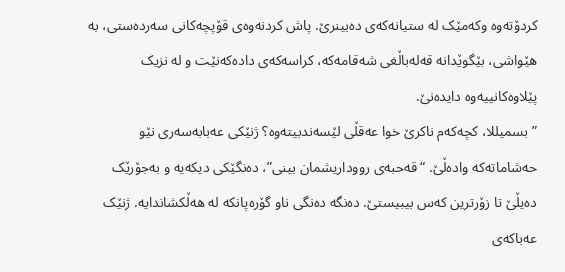کردۆتەوە وکەمێک لە ستیانەکەی دەبینرێ. پاش کردنەوەی قۆپچەکانی سەردەستی، بە هێواشی، بێگوێدانە قەلەباڵغی شەقامەکە، کراسەکەی دادەکەنێت و لە نزیک پێلاوەکانییەوە دایدەنێ.
” بسمیللا، کچەکەم ناکرێ خوا عەقڵی لێسەندبیتەوە؟ ژنێکی عەبابەسەری نێو حەشاماتەکە وادەڵێ. “قەحبەی رووداریشمان بینی”، دەنگێکی دیکەیە و بەجۆرێک دەیڵێ تا زۆرترین کەس بیبیستێ. دەنگە دەنگی ناو گۆرەپانکە لە هەڵکشاندایە. ژنێک عەباکەی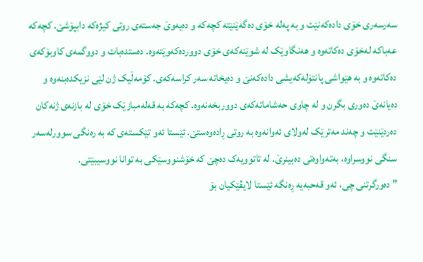سەرسەری خۆی دادەکەنێت و بە پەلە خۆی دەگەێنێتە کچەکە و دەیەوێ جەستەی روتی کیژەکە دابپۆشێ. کچەکە عەباکە لەخۆی دەکاتەوە و هەنگاوێک لە شوێنەکەی خۆی دووردەکەوێتەوە. دەستدەبات و دووگمەی کاوبۆکەی دەکاتەوە و بە هێواشی پانتۆلەکەیشی دادەکەنێ و دەیخاتە سەر کراسەکەی. کۆمەڵیک ژن لێی نزیکدەبنەوە و دەیانەێ دەوری بگرن و لە چاوی حەشاماتەکەی دووربخەنەوە. کچەکە بە قەلەمبازێک خۆی لە بازنەی ژنەکان دەردێنێت و چەند مەترێک لەولای ئەوانەوە بە روتی ڕادەوەستێ. ئێستا ئەو تێکستەی کە بە رەنگی سوورلەسەر سنگی نووسراوە، بەتەواوەتی دەبینرێ. لە تاتوویەک دەچێ کە خۆشنووسێکی بە توانا نووسیبێتی.
” دەورگرتنی چی، ئەو قەحبەیە ڕەنگە ئێستا لایڤێکیان بۆ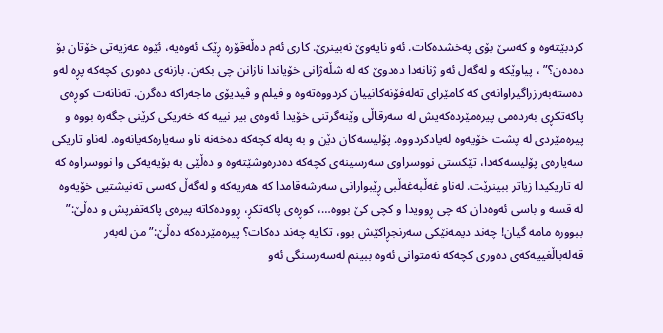کردبێتەوە و کەسێ بۆی پەخشدەکات. ئەو نایەوێ نەبینرێ. کاری ئەم دەڵەقۆرە ڕێک ئەوەیە، ئێوە عەزیەتی خۆتان بۆ دەدەن؟” ، پیاوێکە و لەگەل ئەو ژنانەدا دەدوێ کە لە شڵەژانی خۆیاندا نازانن چی بکەن. بازنەی دەوری کچەکە پڕە لەو دەستەبەرزراگیراوانەی کە کامێرای تەلەفۆنەکانییان کردووەتەوە و فیلم و ڤیدیۆی ماجەراکە دەگرن. تەنانەت کوڕەی پاکەتکڕی بەردەمی پیرەمێردەکەیش لە سەرقاڵی وێنەگرتنی خۆیدا ئەوەی بیر نییە کە خەریکی کرێنی جگەرە بووە و پیرەمێردی لە پشت خۆیەوە لەیادکردووە. پۆلیسەکان دێن و بە پەلە کچەکە دەخەنە ناو سەیارەکەیانەوە. لەناو تاریکی سەیارەی پۆلیسەکەدا، تێکستی نووسراوی سەرسینەی کچەکە دەدرەوشێتەوە و دەڵێی بە بۆیەیەکی وا نووسراوە کە لە تاریکیدا زیاتر ببینرێت. لەناو غەڵبەغەڵبی ڕێبوارانی سەرشەقامدا کە هەریەکە و لەگەڵ کەسی تەنیشتیی خۆیەوە لە قسە و باسی ئەوەدان کە چی ڕوویدا و کچی کێ بووە…، کوڕەی پاکەتکڕ، ڕوودەکاتە پیرەی پاکەتفرپش و دەڵێ:” ببوورە مامە گیان! چەند دیمەنێکی سەرنجڕاکێش بوو، تکایە چەند دەکات؟ پیرەمێردەکە دەڵێ:” من لەبەر قەلەباڵغییەکەی دەوری کچەکە نەمتوانی ئەوە ببینم لەسەرسنگی ئەو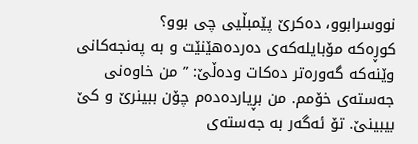نووسرابوو، دەکرێ پێمبڵیی چی بوو؟
کوڕەکە مۆبایلەکەی دەردەهێنێت و بە پەنجەکانی وێنەکە گەورەتر دەکات ودەڵێ: ” من خاوەنی جەستەی خۆمم. من بڕیاردەدەم چۆن ببینرێ و کێ بیبینێ. تۆ ئەگەر بە جەستەی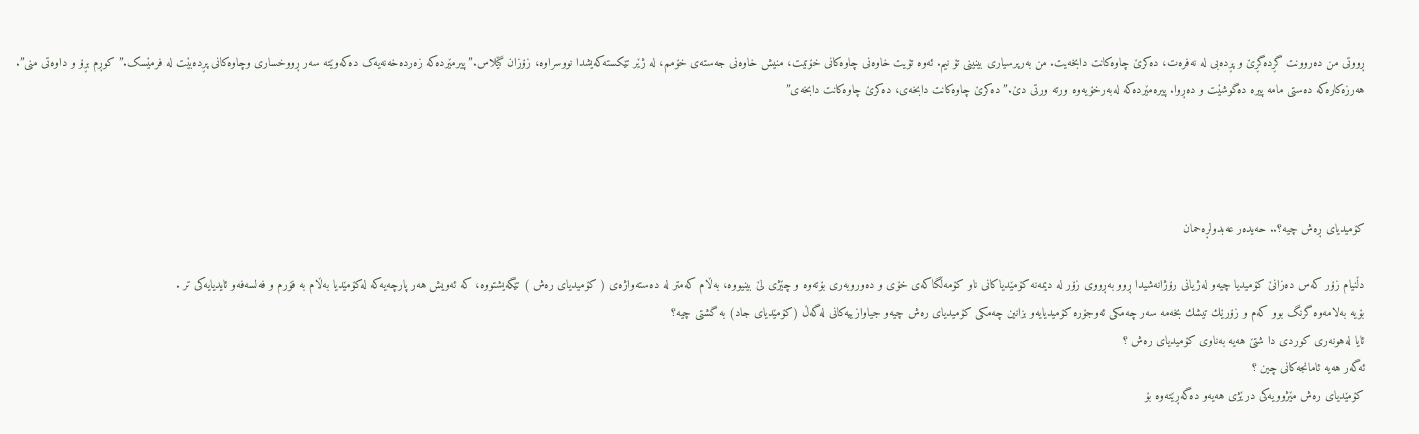ڕووتی من دەروونت گڕدەگڕێ و پڕدەبی لە نەفرەت، دەکرێ چاوەکانت دابخەیت. من بەرپرسیاری بینینی تۆ نیم. ئەوە تۆیت خاوەنی چاوەکانی خۆتیت، منیش خاوەنی جەستەی خۆمم، لە ژێر تێکستەکەیشدا نووسراوە، زۆزان گێلاس.” پیرمێردەکە زەردەخەنەیەک دەکەوێتە سەر ڕووخساری وچاوەکانی پڕدەبێت لە فرمێسک.” کوڕم بڕۆ و داوەتی منی”. هەرزەکارەکە دەستی مامە پیرە دەگوشێت و دەڕوا. پیرەمێردەکە لەبەرخۆیەوە ورتە ورتی دێ.” دەکرێ چاوەکانت دابخەی، دەکرێ چاوەکانت دابخەی”




كۆمیدیای ڕەش چیە؟.. حەیدەر عەبدولڕەحمان

دڵنیام زۆر كەس دەزانێ كۆمیدیا چیەو لەژیانی رۆژانەشیدا ڕوو بەڕووی زۆر لە دیمەنە كۆمێدیاكانی ناو كۆمەڵگاكەی خۆی و دەوروبەری بۆتەوە و چێژی لێ بینیووە، بەڵام كەمتر لە دەستەواژەی ( كۆمیدیای رەش ) تێگەیشتووە، كە ئەویش هەر پارچەیەكە لەكۆمێدیا بەڵام بە فۆرم و فەلسەفەو ئایدیایەكی تر .
بۆیە بەلامەوە گرنگ بوو كەم و زۆرێك تیشك بخەمە سەر چەمكی ئەوجۆرە كۆمیدیایەو بزانین چەمكی كۆمیدیای رەش چیەو جیاوازییەكانی لەگەڵ (كۆمێدیای جاد) بە گشتی چیە؟
ئایا لەهونەری كوردی دا شتێ هەیە بەناوی كۆمیدیای رەش ؟
ئەگەر هەیە ئامانجەكانی چین ؟
كۆمێدیای رەش مێژوویەكی درێژی هەیەو دەگەڕێتەوە بۆ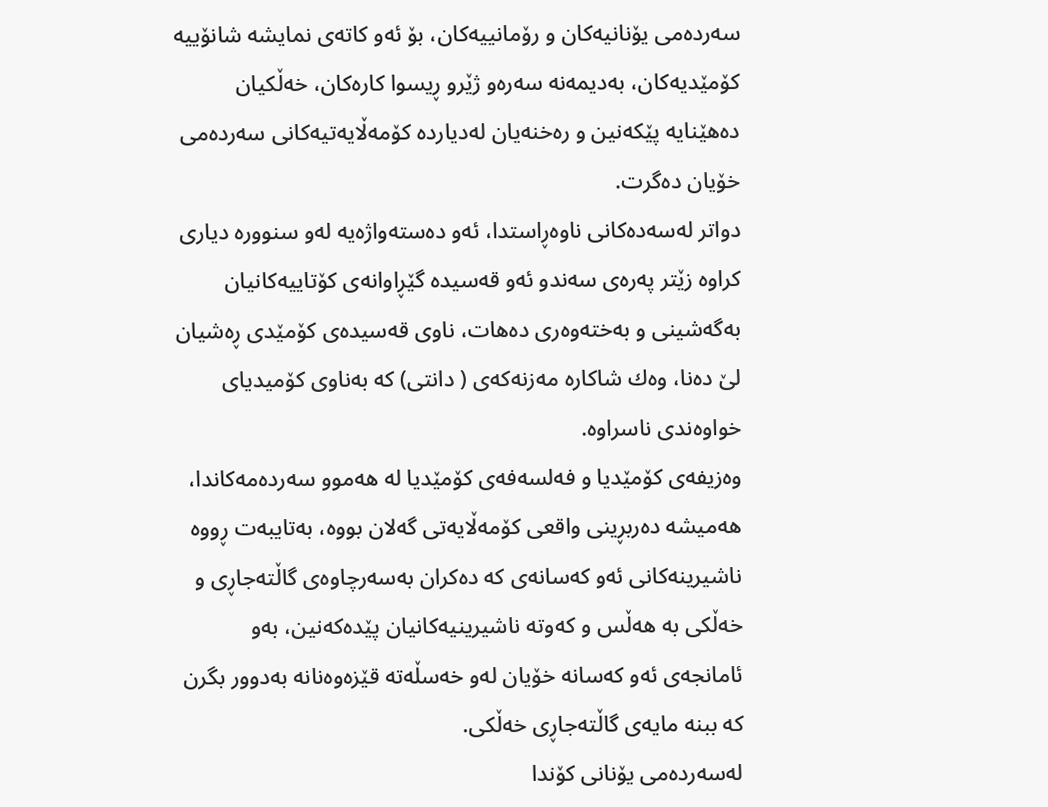سەردەمی یۆنانیەكان و رۆمانییەكان، بۆ ئەو كاتەی نمایشە شانۆییە كۆمێدیەكان، بەدیمەنە سەرەو ژێرو ڕیسوا كارەكان، خەڵكیان دەهێنایە پێكەنین و رەخنەیان لەدیاردە كۆمەڵایەتیەكانی سەردەمی خۆیان دەگرت.
دواتر لەسەدەكانی ناوەڕاستدا، ئەو دەستەواژەیە لەو سنوورە دیاری كراوە زێتر پەرەی سەندو ئەو قەسیدە گێڕاوانەی كۆتاییەكانیان بەگەشینی و بەختەوەری دەهات، ناوی قەسیدەی كۆمێدی ڕەشیان لێ دەنا، وەك شاكارە مەزنەكەی ( دانتی) كە بەناوی كۆمیدیای خواوەندی ناسراوە.
وەزیفەی كۆمێدیا و فەلسەفەی كۆمێدیا لە هەموو سەردەمەكاندا، هەمیشە دەربڕینی واقعی كۆمەڵایەتی گەلان بووە، بەتایبەت ڕووە ناشیرینەكانی ئەو كەسانەی كە دەكران بەسەرچاوەی گاڵتەجاڕی و خەڵكی بە هەڵس و كەوتە ناشیرینیەكانیان پێدەكەنین، بەو ئامانجەی ئەو كەسانە خۆیان لەو خەسڵەتە قێزەوەنانە بەدوور بگرن كە ببنە مایەی گاڵتەجاڕی خەڵكی.
لەسەردەمی یۆنانی كۆندا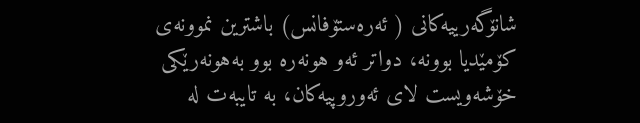شانۆگەرییەكانی ( ئەرەستۆفانس) باشترین نموونەی كۆمێدیا بوونە، دواتر ئەو هونەرە بوو بەهونەرێكی خۆشەویست لای ئەوروپیەكان، بە تایبەت لە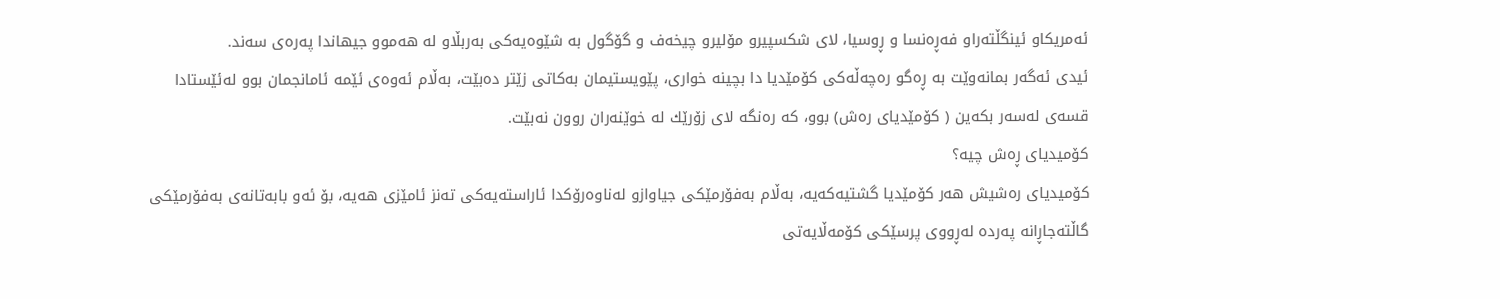ئەمریكاو ئینگڵتەراو فەڕەنسا و ڕوسیا، لای شكسپیرو مۆلیرو چیخەف و گۆگول بە شێوەیەكی بەربڵاو لە هەموو جیهاندا پەرەی سەند.
ئیدی ئەگەر بمانەوێت بە ڕەگو رەچەڵەكی كۆمێدیا دا بچینە خواری، پێویستیمان بەكاتی زێتر دەبێت، بەڵام ئەوەی ئێمە ئامانجمان بوو لەئێستادا قسەی لەسەر بكەین ( كۆمێدیای رەش) بوو، كە رەنگە لای زۆرێك لە خوێنەران روون نەبێت.
كۆمیدیای ڕەش چیە؟
كۆمیدیای رەشیش هەر كۆمێدیا گشتیەكەیە، بەڵام بەفۆرمێكی جیاوازو لەناوەرۆكدا ئاراستەیەكی تەنز ئامێزی هەیە، بۆ ئەو بابەتانەی بەفۆرمێكی گاڵتەجاڕانە پەردە لەڕووی پرسێكی كۆمەڵایەتی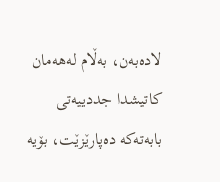لادەبەن، بەڵام لەهەمان كاتیشدا جددییەتی بابەتەكە دەپارێزێت، بۆیە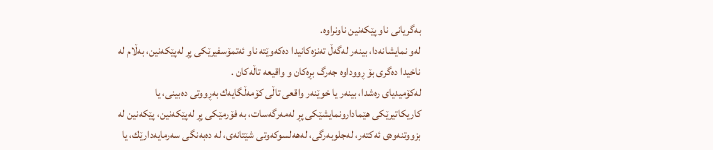بەگریانی ناو پێكەنین ناونراوە.
لەو نمایشانەدا، بینەر لەگەڵ تەنزەكانیدا دەكەوێتە ناو ئەتمۆسفیرێكی پڕ لەپێكەنین، بەڵام لە ناخیدا دەگری بۆ ڕووداوە جەرگ بڕەكان و واقیعە تاڵەكان .
لەكۆمیدیای رەشدا، بینەر یا خوێنەر واقعی تاڵی كۆمەڵگایەك بەڕووتی دەبینی، یا كاریكاتیرێكی هێمادارونمایشێكی پڕ لەمەرگەسات، بە فۆرمێكی پڕ لەپێكەنین، پێكەنین لە بزووتنەوەی ئەكتەر، لەجلوبەرگی، لەهەلسوكەوتی شێتانەی، لە دەبەنگی سەرمایەدارێك، یا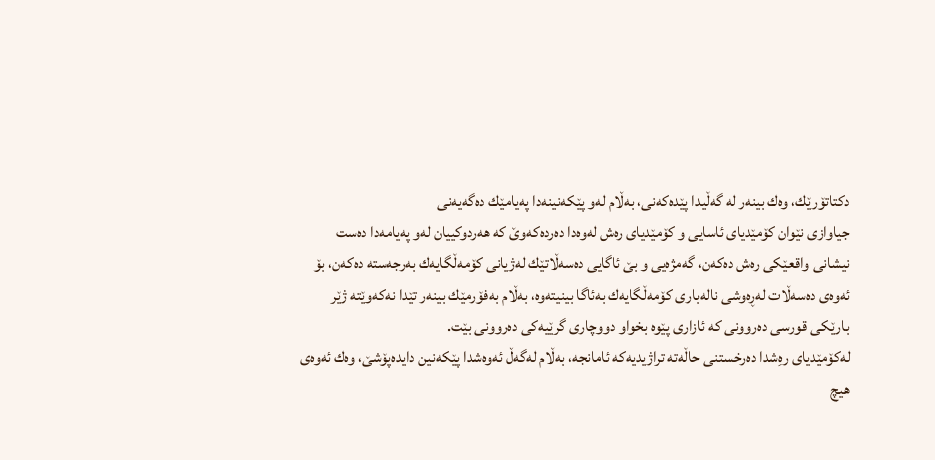دكتاتۆرێك، وەك بینەر لە گەڵیدا پێدەكەنی، بەڵام لەو پێكەنینەدا پەیامێك دەگەیەنی
جیاوازی نێوان كۆمێدیای ئاسایی و كۆمێدیای رەش لەوەدا دەردەكەوێ كە هەردوكییان لەو پەیامەدا دەست نیشانی واقعێكی رەش دەكەن، گەمژەیی و بێ ئاگایی دەسەڵاتێك لەژیانی كۆمەڵگایەك بەرجەستە دەكەن، بۆ ئەوەی دەسەڵات لەڕەوشی نالەباری كۆمەڵگایەك بەئاگا بینیتەوە، بەڵام بەفۆرمێك بینەر تێدا نەكەوێتە ژێر بارێكی قورسی دەروونی كە ئازاری پێوە بخواو دووچاری گرێیەكی دەروونی بێت.
لەكۆمێدیای رەِشدا دەرخستنی حاڵەتە تراژیدیەكە ئامانجە، بەڵام لەگەڵ ئەوەشدا پێكەنین دایدەپۆشێ، وەك ئەوەی هیچ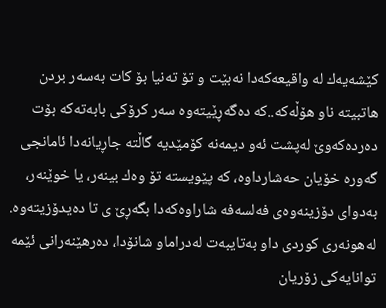كێشەیەك لە واقیعەكەدا نەبێت و تۆ تەنیا بۆ كات بەسەر بردن هاتبیتە ناو هۆڵەكە..كە دەگەڕێیتەوە سەر كرۆكی بابەتەكە بۆت دەردەكەوێ لەپشت ئەو دیمەنە كۆمێدیە گاڵتە جاڕیانەدا ئامانجی گەورە خۆیان حەشارداوە، كە پێویستە تۆ وەك بینەر، یا خوێنەر، بەدوای دۆزینەوەی فەلسەفە شاراوەكەدا بگەڕێ ی تا دەیدۆزیتەوە.
لەهونەری كوردی داو بەتایبەت لەدراماو شانۆدا، دەرهێنەرانی ئێمە توانایەكی زۆریان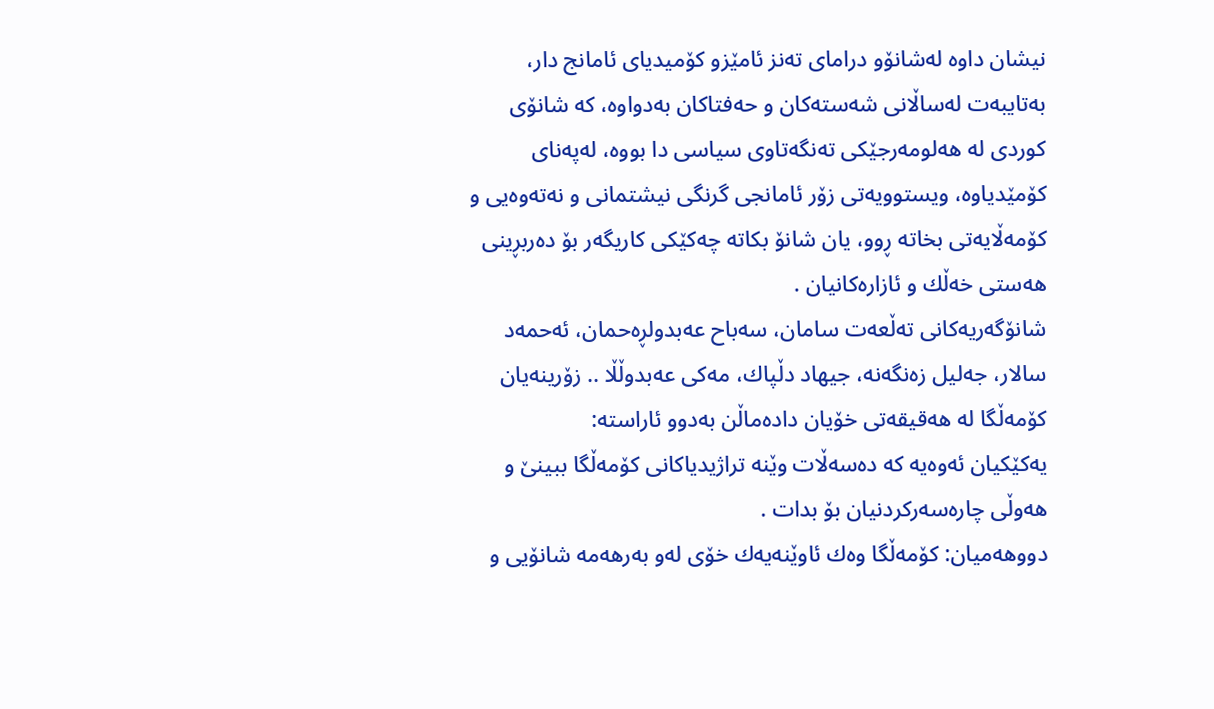نیشان داوە لەشانۆو درامای تەنز ئامێزو كۆمیدیای ئامانج دار، بەتایبەت لەساڵانی شەستەكان و حەفتاكان بەدواوە، كە شانۆی كوردی لە هەلومەرجێكی تەنگەتاوی سیاسی دا بووە، لەپەنای كۆمێدیاوە، ویستوویەتی زۆر ئامانجی گرنگی نیشتمانی و نەتەوەیی و كۆمەڵایەتی بخاتە ڕوو، یان شانۆ بكاتە چەكێكی كاریگەر بۆ دەربڕینی هەستی خەڵك و ئازارەكانیان .
شانۆگەریەكانی تەڵعەت سامان، سەباح عەبدولڕەحمان، ئەحمەد سالار، جەلیل زەنگەنە، جیهاد دڵپاك، مەكی عەبدوڵڵا .. زۆرینەیان كۆمەڵگا لە هەقیقەتی خۆیان دادەماڵن بەدوو ئاراستە:
یەكێكیان ئەوەیە كە دەسەڵات وێنە تراژیدیاكانی كۆمەڵگا ببینێ و هەوڵی چارەسەركردنیان بۆ بدات .
دووهەمیان: كۆمەڵگا وەك ئاوێنەیەك خۆی لەو بەرهەمە شانۆیی و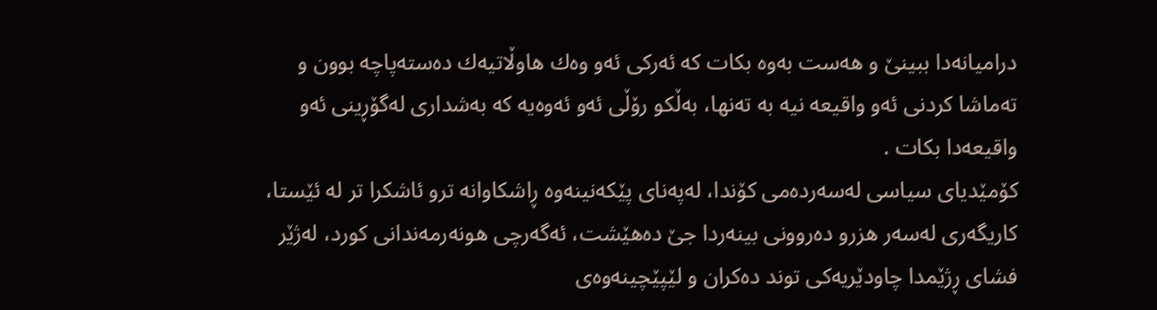درامیانەدا ببینێ و هەست بەوە بكات كە ئەركی ئەو وەك هاوڵاتیەك دەستەپاچە بوون و تەماشا كردنی ئەو واقیعە نیە بە تەنها، بەڵكو رۆڵی ئەو ئەوەیە كە بەشداری لەگۆڕینی ئەو واقیعەدا بكات .
كۆمێدیای سیاسی لەسەردەمی كۆندا، لەپەنای پێكەنینەوە ڕاشكاوانە ترو ئاشكرا تر لە ئێستا، كاریگەری لەسەر هزرو دەروونی بینەردا جێ دەهێشت، ئەگەرچی هونەرمەندانی كورد، لەژێر فشای ڕژێمدا چاودێریەكی توند دەكران و لێپێچینەوەی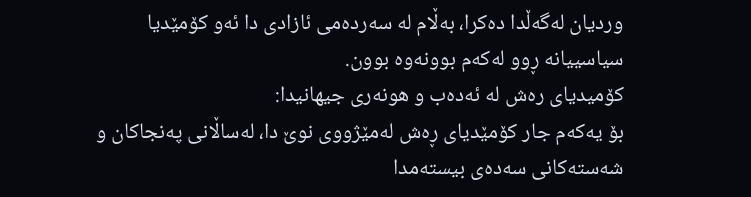وردیان لەگەڵدا دەكرا، بەڵام لە سەردەمی ئازادی دا ئەو كۆمێدیا سیاسییانە ڕوو لەكەم بوونەوە بوون.
كۆمیدیای رەش لە ئەدەب و هونەری جیهانیدا:
بۆ یەكەم جار كۆمێدیای ڕەش لەمێژووی نوێ دا، لەساڵانی پەنجاكان و شەستەكانی سەدەی بیستەمدا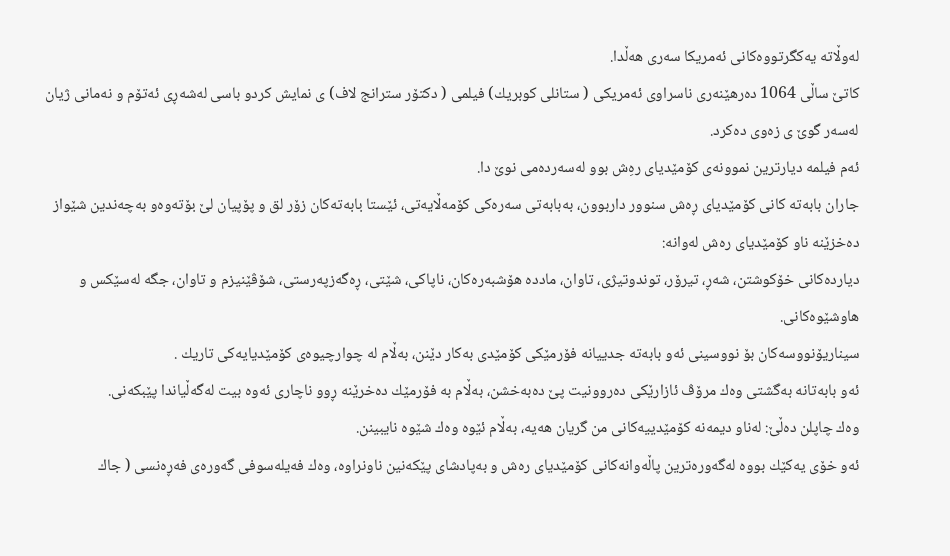لەوڵاتە یەكگرتووەكانی ئەمریكا سەری هەڵدا.
كاتێ ساڵی 1064 دەرهێنەری ناسراوی ئەمریكی ( ستانلی كوبریك) فیلمی ( دكتۆر سترانج لاف) ی نمایش كردو باسی لەشەڕی ئەتۆم و نەمانی ژیان لەسەر گوێ ی زەوی دەكرد.
ئەم فیلمە دیارترین نموونەی كۆمێدیای رەِش بوو لەسەردەمی نوێ دا.
جاران بابەتە كانی كۆمێدیای ڕەش سنوور داربوون، بەبابەتی سەرەكی كۆمەڵایەتی، ئێستا بابەتەكان زۆر لق و پۆپیان لێ بۆتەوەو بەچەندین شێواز دەخزێنە ناو كۆمێدیای رەش لەوانە:
دیاردەكانی خۆكوشتن، شەڕ، تیرۆر، توندوتیژی، تاوان، ماددە هۆشبەرەكان، ناپاكی، شێتی، ڕەگەزپەرستی، شۆڤێنیزم و تاوان، جگە لەسێكس و هاوشێوەكانی.
سیناریۆنووسەكان بۆ نووسینی ئەو بابەتە جدییانە فۆرمێكی كۆمێدی بەكار دێنن، بەڵام لە چوارچیوەی كۆمێدیایەكی تاریك .
ئەو بابەتانە بەگشتی وەك مرۆڤ ئازارێكی دەروونیت پێ دەبەخشن، بەڵام بە فۆرمێك دەخرێنە ڕوو ناچاری ئەوە بیت لەگەڵیاندا پێبكەنی.
وەك چاپلن دەڵێ: لەناو دیمەنە كۆمێدییەكانی من گریان هەیە، بەڵام ئێوە وەك شێوە نایبینن.
ئەو خۆی یەكێك بووە لەگەورەترین پاڵەوانەكانی كۆمێدیای رەش و بەپادشای پێكەنین ناونراوە، وەك فەیلەسوفی گەورەی فەڕەنسی ( جاك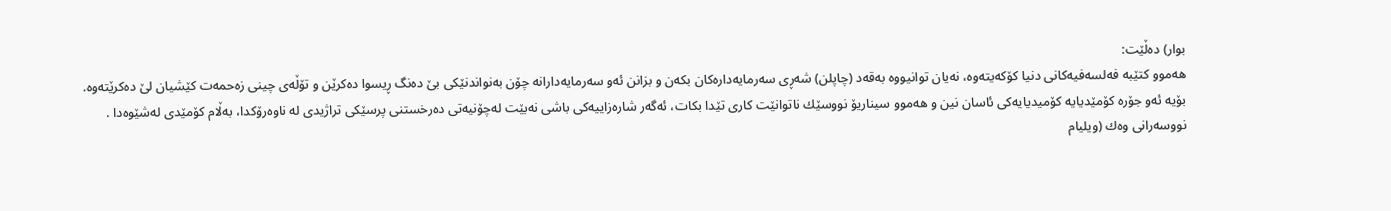بوار) دەڵێت:
هەموو كتێبە فەلسەفیەكانی دنیا كۆكەیتەوە، نەیان توانیووە بەقەد (چاپلن) شەڕی سەرمایەدارەكان بكەن و بزانن ئەو سەرمایەدارانە چۆن بەنواندنێكی بێ دەنگ ڕیسوا دەكرێن و تۆڵەی چینی زەحمەت كێشیان لێ دەكرێتەوە.
بۆیە ئەو جۆرە كۆمێدیایە كۆمیدیایەكی ئاسان نین و هەموو سیناریۆ نووسێك ناتوانێت كاری تێدا بكات، ئەگەر شارەزاییەكی باشی نەبێت لەچۆنیەتی دەرخستنی پرسێكی تراژیدی لە ناوەرۆكدا، بەڵام كۆمێدی لەشێوەدا .
نووسەرانی وەك (ویلیام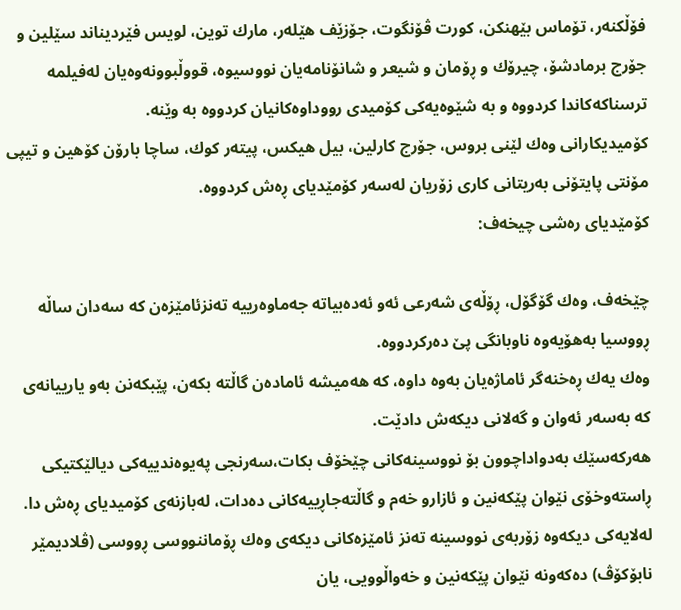فۆڵكنەر، تۆماس بێهنكن، كورت ڤۆنگوت، جۆزێف هێلەر، مارك توین، لویس فێردیناند سێلین و جۆرج برمادشۆ، چیرۆك و ڕۆمان و شیعر و شانۆنامەیان نووسیوە، قووڵبوونەوەیان لەفیلمە ترسناكەكاندا كردووە و بە شێوەیەكی كۆمیدی رووداوەكانیان كردووە بە وێنە.
كۆمیدیكارانی وەك لێنی بروس، جۆرج كارلین، بیل هیكس، پیتەر كوك، ساچا بارۆن كۆهین و تیپی مۆنتی پایتۆنی بەریتانی كاری زۆریان لەسەر كۆمێدیای ڕەش كردووە.
كۆمێدیای رەشی چیخەف:

چێخەف، وەك گۆگۆل، ڕۆڵەی شەرعی ئەو ئەدەبیاتە جەماوەرییە تەنزئامێزەن كە سەدان ساڵە ڕووسیا بەهۆیەوە ناوبانگی پێ دەركردووە.
وەك یەك ڕەخنەگر ئاماژەیان بەوە داوە، كە هەمیشە ئامادەن گاڵتە بكەن، پێبكەنن بەو یارییانەی كە بەسەر ئەوان و گەلانی دیكەش دادێت.
هەركەسێك بەدواداچوون بۆ نووسینەكانی چێخۆف بكات،سەرنجی پەیوەندییەكی دیالێكتیكی ڕاستەوخۆی نێوان پێكەنین و ئازارو خەم و گاڵتەجاڕییەكانی دەدات، لەبازنەی كۆمیدیای ڕەش دا.
لەلایەكی دیكەوە زۆربەی نووسینە تەنز ئامێزەكانی دیكەی وەك ڕۆماننووسی ڕووسی (ڤلادیمێر نابۆكۆڤ) دەكەونە نێوان پێكەنین و خەواڵوویی، یان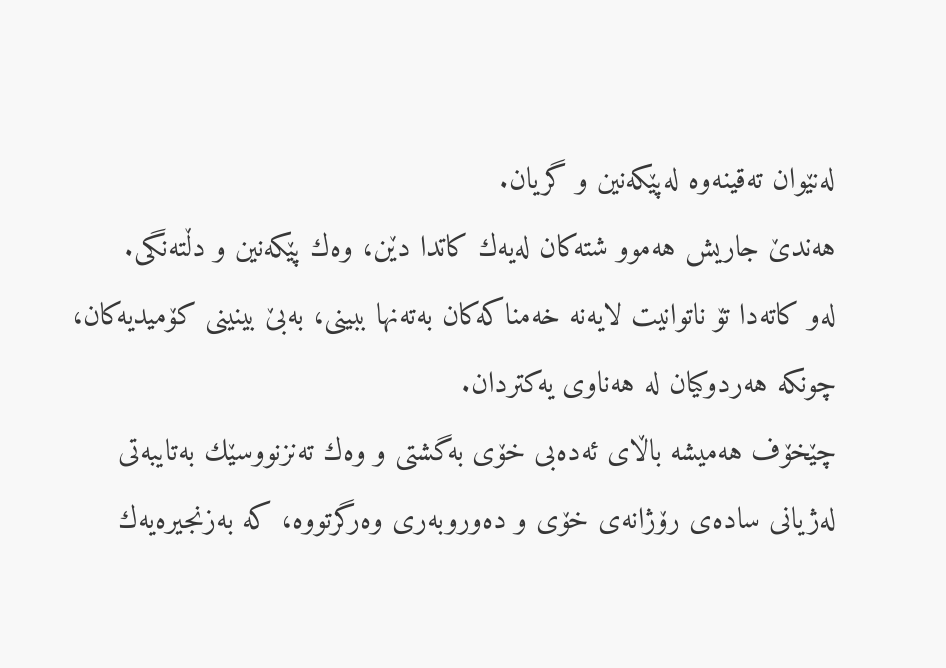لەنێوان تەقینەوە لەپێكەنین و گریان.
هەندێ جاریش هەموو شتەكان لەیەك كاتدا دێن، وەك پێكەنین و دڵتەنگی.
لەو كاتەدا تۆ ناتوانیت لایەنە خەمناكەكان بەتەنها ببینی، بەبێ بینینی كۆمیدیەكان، چونكە هەردوكیان لە هەناوی یەكتردان.
چێخۆف هەمیشە باڵای ئەدەبی خۆی بەگشتی و وەك تەنزنووسێك بەتایبەتی لەژیانی سادەی رۆژانەی خۆی و دەوروبەری وەرگرتووە، كە بەزنجیرەیەك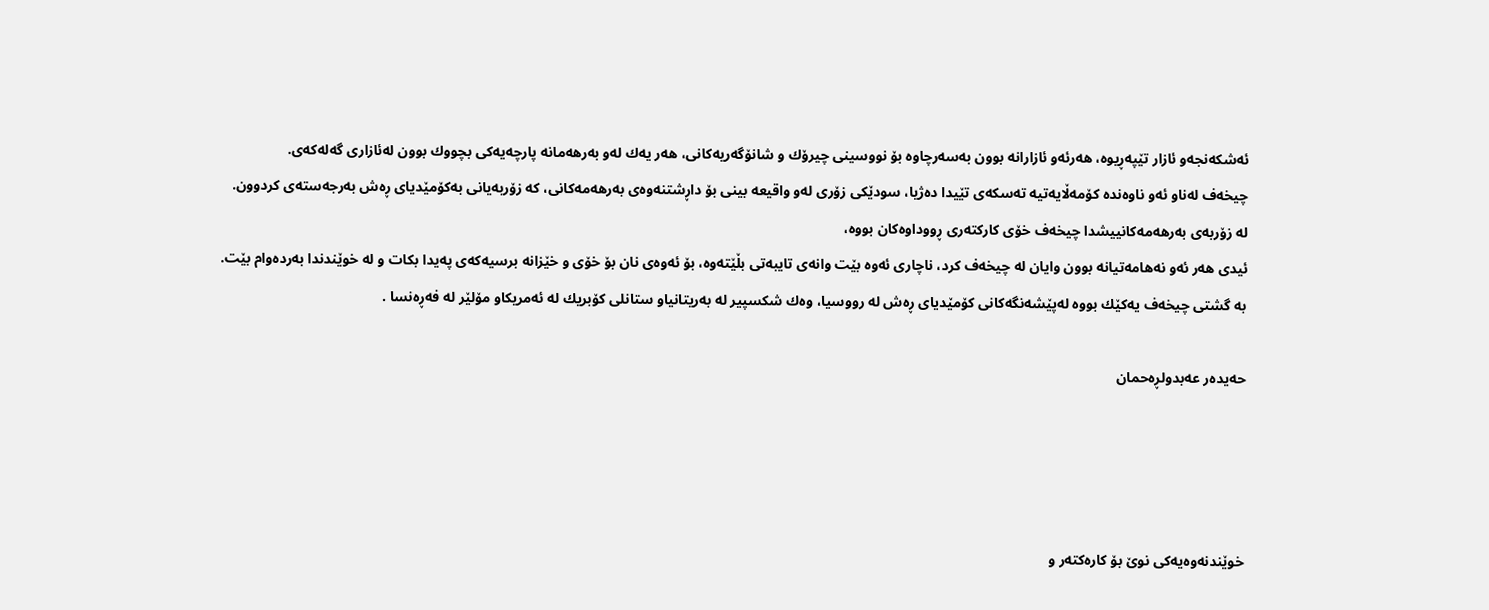ئەشكەنجەو ئازار تێپەڕیوە، هەرئەو ئازارانە بوون بەسەرچاوە بۆ نووسینی چیرۆك و شانۆگەریەكانی، هەر یەك لەو بەرهەمانە پارچەیەكی بچووك بوون لەئازاری گەلەكەی.
چیخەف لەناو ئەو ناوەندە كۆمەڵایەتیە تەسكەی تێیدا دەژیا، سودێكی زۆری لەو واقیعە بینی بۆ داڕشتنەوەی بەرهەمەكانی، كە زۆربەیانی بەكۆمێدیای ڕەش بەرجەستەی كردوون.
لە زۆربەی بەرهەمەكانییشدا چیخەف خۆی كاركتەری ڕووداوەكان بووە،
ئیدی هەر ئەو نەهامەتیانە بوون وایان لە چیخەف كرد، ناچاری ئەوە بێت وانەی تایبەتی بڵێتەوە، بۆ ئەوەی نان بۆ خۆی و خێزانە برسیەكەی پەیدا بكات و لە خوێندندا بەردەوام بێت.
بە گشتی چیخەف یەكێك بووە لەپێشەنگەكانی كۆمێدیای ڕەش لە رووسیا، وەك شكسپیر لە بەریتانیاو ستانلی كۆبریك لە ئەمریكاو مۆلێر لە فەڕەنسا .

حەیدەر عەبدولڕەحمان




خوێندنەوەیەکی نوێ بۆ کارەکتەر و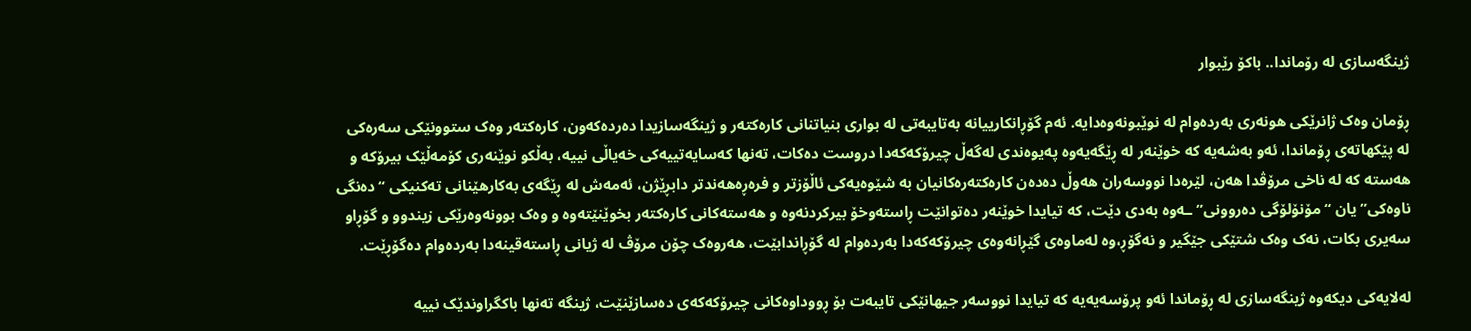ژینگەسازی لە رۆماندا.. باکۆ رێبوار

ڕۆمان وەک ژانرێکی هونەری بەردەوام لە نوێبونەوەدایە. ئەم گۆڕانکارییانە بەتایبەتی لە بواری بنیاتنانی کارەکتەر و ژینگەسازیدا دەردەکەون، کارەکتەر وەک ستوونێکی سەرەکی لە پێکهاتەی ڕۆماندا، ئەو بەشەیە کە خوێنەر لە ڕێگەیەوە پەیوەندی لەگەڵ چیرۆکەکەدا دروست دەکات، تەنها کەسایەتییەکی خەیاڵی نییە، بەڵکو نوێنەری کۆمەڵێک بیرۆکە و هەستە کە لە ناخی مرۆڤدا هەن، لێرەدا نووسەران هەوڵ دەدەن کارەکتەرەکانیان بە شێوەیەکی ئاڵۆزتر و فرەڕەهەندتر دابڕێژن، ئەمەش لە ڕێگەی بەکارهێنانی تەکنیکی “دەنگی ناوەکی” یان “مۆنۆلۆگی دەروونی”ـەوە بەدی دێت، کە تیایدا خوێنەر دەتوانێت ڕاستەوخۆ بیرکردنەوە و هەستەکانی کارەکتەر بخوێنێتەوە و وەک بوونەوەرێکی زیندوو و گۆڕاو سەیری بکات، نەک وەک شتێکی جێگیر و نەگۆڕ،وە لەماوەی گێڕانەوەی چیرۆکەکەدا بەردەوام لە گۆڕاندابێت، هەروەک چۆن مرۆڤ لە ژیانی ڕاستەقینەدا بەردەوام دەگۆڕێت.

لەلایەکی دیکەوە ژینگەسازی لە ڕۆماندا ئەو پرۆسەیەیە کە تیایدا نووسەر جیهانێکی تایبەت بۆ ڕووداوەکانی چیرۆکەکەی دەسازێنێت، ژینگە تەنها باکگراوندێک نییە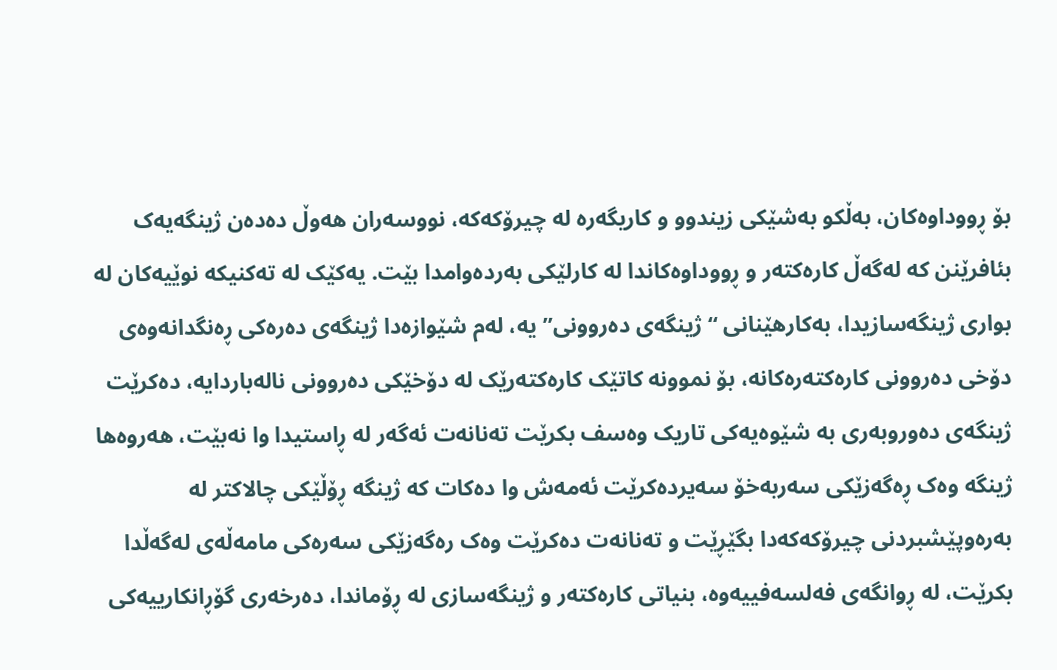بۆ ڕووداوەکان، بەڵکو بەشێکی زیندوو و کاریگەرە لە چیرۆکەکە، نووسەران هەوڵ دەدەن ژینگەیەک بئافرێنن کە لەگەڵ کارەکتەر و ڕووداوەکاندا لە کارلێکی بەردەوامدا بێت. یەکێک لە تەکنیکە نوێیەکان لە بواری ژینگەسازیدا، بەکارهێنانی “ژینگەی دەروونی”یە، لەم شێوازەدا ژینگەی دەرەکی ڕەنگدانەوەی دۆخی دەروونی کارەکتەرەکانە، بۆ نموونە کاتێک کارەکتەرێک لە دۆخێکی دەروونی نالەباردایە، دەکرێت ژینگەی دەوروبەری بە شێوەیەکی تاریک وەسف بکرێت تەنانەت ئەگەر لە ڕاستیدا وا نەبێت، هەروەها ژینگە وەک ڕەگەزێکی سەربەخۆ سەیردەکرێت ئەمەش وا دەکات کە ژینگە ڕۆڵێکی چالاکتر لە بەرەوپێشبردنی چیرۆکەکەدا بگێڕێت و تەنانەت دەکرێت وەک رەگەزێکی سەرەکی مامەڵەی لەگەڵدا بکرێت، لە ڕوانگەی فەلسەفییەوە، بنیاتی کارەکتەر و ژینگەسازی لە ڕۆماندا، دەرخەری گۆڕانکارییەکی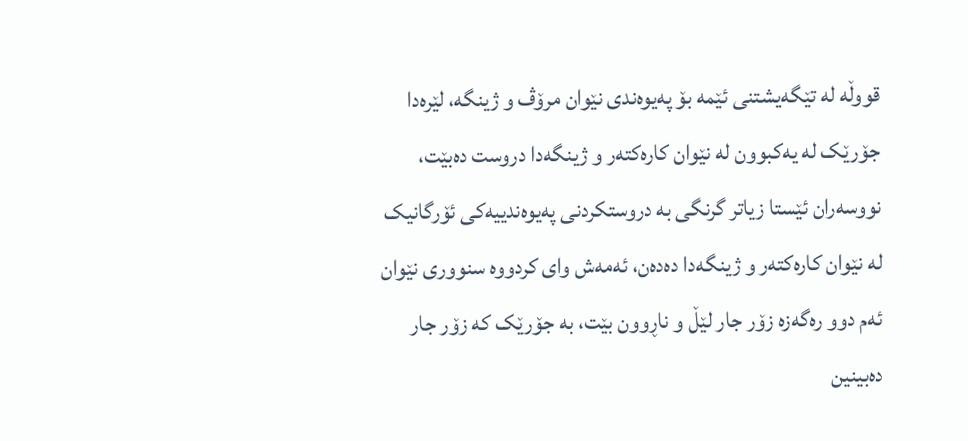قووڵە لە تێگەیشتنی ئێمە بۆ پەیوەندی نێوان مرۆڤ و ژینگە، لێرەدا جۆرێک لە یەکبوون لە نێوان کارەکتەر و ژینگەدا دروست دەبێت، نووسەران ئێستا زیاتر گرنگی بە دروستکردنی پەیوەندییەکی ئۆرگانیک لە نێوان کارەکتەر و ژینگەدا دەدەن، ئەمەش وای کردووە سنووری نێوان ئەم دوو رەگەزە زۆر جار لێڵ و ناڕوون بێت، بە جۆرێک کە زۆر جار دەبینین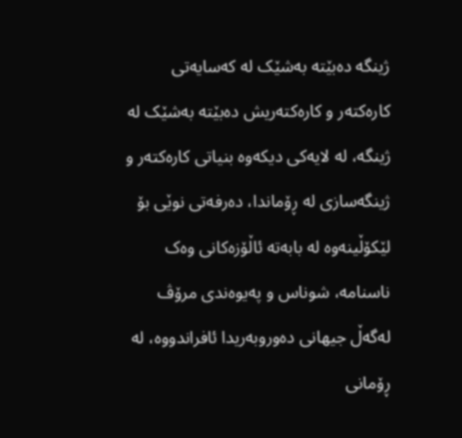ژینگە دەبێتە بەشێک لە کەسایەتی کارەکتەر و کارەکتەریش دەبێتە بەشێک لە ژینگە، لە لایەکی دیکەوە بنیاتی کارەکتەر و ژینگەسازی لە ڕۆماندا، دەرفەتی نوێی بۆ لێکۆڵینەوە لە بابەتە ئاڵۆزەکانی وەک ناسنامە، شوناس و پەیوەندی مرۆڤ لەگەڵ جیهانی دەوروبەریدا ئافراندووە، لە ڕۆمانی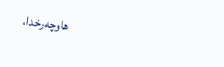هاوچەرخدا،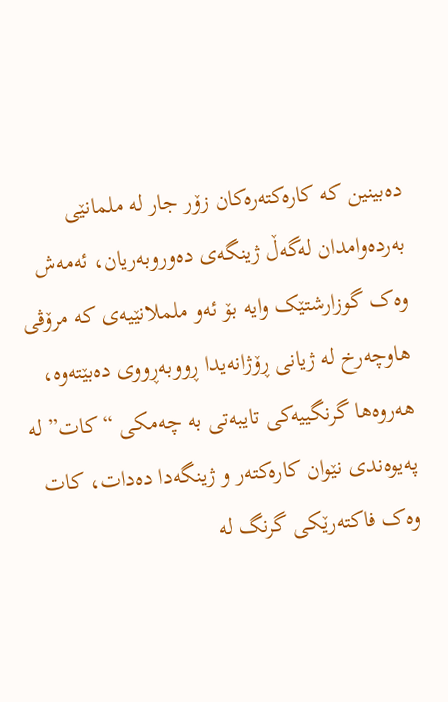دەبینین کە کارەکتەرەکان زۆر جار لە ملمانێی بەردەوامدان لەگەڵ ژینگەی دەوروبەریان، ئەمەش وەک گوزارشتێک وایە بۆ ئەو ململانێیەی کە مرۆڤی هاوچەرخ لە ژیانی ڕۆژانەیدا ڕووبەڕووی دەبێتەوە، هەروەها گرنگییەکی تایبەتی بە چەمکی “کات” لە پەیوەندی نێوان کارەکتەر و ژینگەدا دەدات، کات وەک فاکتەرێکی گرنگ لە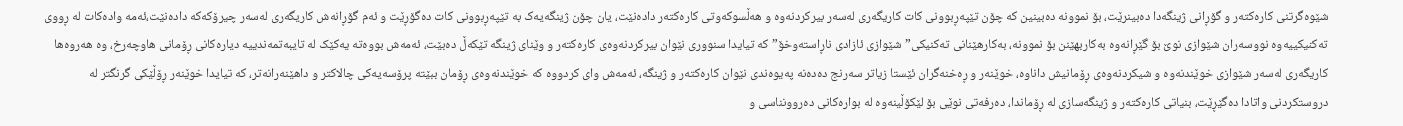شێوەگرتنی کارەکتەر و گۆڕانی ژینگەدا دەبینرێت، بۆ نموونە دەبینین کە چۆن تێپەڕبوونی کات کاریگەری لەسەر بیرکردنەوە و هەڵسوکەوتی کارەکتەر دادەنێت، یان چۆن ژینگەیەک بە تێپەڕبوونی کات دەگۆڕێت و ئەم گۆڕانەش کاریگەری لەسەر چیرۆکەکە دادەنێت،ئەمە وادەکات لە ڕووی تەکنیکییەوە نووسەران شێوازی نوێ بۆ گێڕانەوە بەکاربهێنن بۆ نموونە، بەکارهێنانی تەکنیکی”شێوازی ئازادی ناڕاستەوخۆ” کە تیایدا سنووری نێوان بیرکردنەوەی کارەکتەر و وێنای ژینگە تێکەڵ دەبێت، ئەمەش بووەتە یەکێک لە تایبەتمەندییە دیارەکانی ڕۆمانی هاوچەرخ، وە هەروەها کاریگەری لەسەر شێوازی خوێندنەوە و شیکردنەوەی ڕۆمانیش داناوە، خوێنەر و ڕەخنەگران ئێستا زیاتر سەرنج دەدەنە پەیوەندی نێوان کارەکتەر و ژینگە، ئەمەش وای کردووە کە خوێندنەوەی ڕۆمان ببێتە پرۆسەیەکی چالاکتر و داهێنەرانەتر، کە تیایدا خوێنەر ڕۆڵێکی گرنگتر لە دروستکردنی واتادا دەگێڕێت، بنیاتی کارەکتەر و ژینگەسازی لە ڕۆماندا، دەرفەتی نوێی بۆ لێکۆڵینەوە لە بوارەکانی دەروونناسی و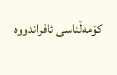کۆمەڵناسی ئافراندووە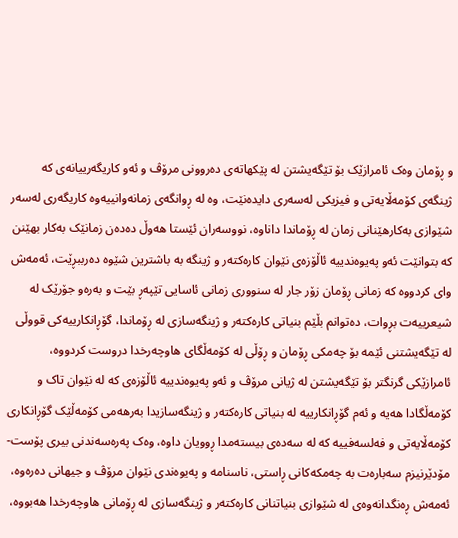و ڕۆمان وەک ئامرازێک بۆ تێگەیشتن لە پێکهاتەی دەروونی مرۆڤ و ئەو کاریگەرییانەی کە ژینگەی کۆمەڵایەتی و فیزیکی لەسەری دایدەنێت، وە لە ڕوانگەی زمانەوانییەوە کاریگەری لەسەر شێوازی بەکارهێنانی زمان لە ڕۆماندا داناوە، نووسەران ئێستا هەوڵ دەدەن زمانێک بەکار بهێنن کە بتوانێت ئەو پەیوەندییە ئاڵۆزەی نێوان کارەکتەر و ژینگە بە باشترین شێوە دەرببڕێت، ئەمەش وای کردووە کە زمانی ڕۆمان زۆر جار لە سنووری زمانی ئاسایی تێپەڕ بێت و بەرەو جۆرێک لە شیعرییەت بڕوات، دەتوانم بڵێم بنیاتی کارەکتەر و ژینگەسازی لە ڕۆماندا، گۆڕانکارییەکی قووڵی لە تێگەیشتنی ئێمە بۆ چەمکی ڕۆمان و ڕۆڵی لە کۆمەڵگای هاوچەرخدا دروست کردووە، ئامرازێکی گرنگتر بۆ تێگەیشتن لە ژیانی مرۆڤ و ئەو پەیوەندییە ئاڵۆزەی کە لە نێوان تاک و کۆمەڵگادا هەیە و ئەم گۆڕانکارییە لە بنیاتی کارەکتەر و ژینگەسازیدا بەرهەمی کۆمەڵێک گۆڕانکاری کۆمەڵایەتی و فەلسەفییە کە لە سەدەی بیستەمدا ڕوویان داوە، وەک پەرەسەندنی بیری پۆست-مۆدێرنیزم سەبارەت بە چەمکەکانی ڕاستی، ناسنامە و پەیوەندی نێوان مرۆڤ و جیهانی دەرەوە، ئەمەش ڕەنگدانەوەی لە شێوازی بنیاتنانی کارەکتەر و ژینگەسازی لە ڕۆمانی هاوچەرخدا هەبووە،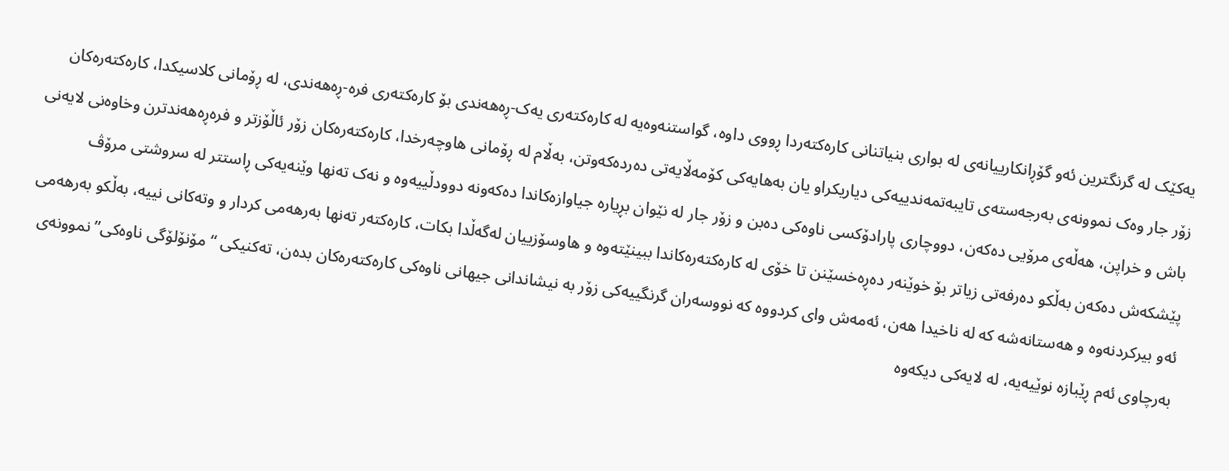یەکێک لە گرنگترین ئەو گۆڕانکارییانەی لە بواری بنیاتنانی کارەکتەردا ڕووی داوە، گواستنەوەیە لە کارەکتەری یەک-ڕەهەندی بۆ کارەکتەری فرە-ڕەهەندی، لە ڕۆمانی کلاسیکدا، کارەکتەرەکان زۆر جار وەک نموونەی بەرجەستەی تایبەتمەندییەکی دیاریکراو یان بەهایەکی کۆمەڵایەتی دەردەکەوتن، بەڵام لە ڕۆمانی هاوچەرخدا، کارەکتەرەکان زۆر ئاڵۆزتر و فرەڕەهەندترن وخاوەنی لایەنی باش و خراپن، هەڵەی مرۆیی دەکەن، دووچاری پارادۆکسی ناوەکی دەبن و زۆر جار لە نێوان بڕیارە جیاوازەکاندا دەکەونە دوودڵییەوە و نەک تەنها وێنەیەکی ڕاستتر لە سروشتی مرۆڤ پێشکەش دەکەن بەڵکو دەرفەتی زیاتر بۆ خوێنەر دەڕەخسێنن تا خۆی لە کارەکتەرەکاندا ببینێتەوە و هاوسۆزییان لەگەڵدا بکات، کارەکتەر تەنها بەرهەمی کردار و وتەکانی نییە، بەڵکو بەرهەمی ئەو بیرکردنەوە و هەستانەشە کە لە ناخیدا هەن، ئەمەش وای کردووە کە نووسەران گرنگییەکی زۆر بە نیشاندانی جیهانی ناوەکی کارەکتەرەکان بدەن، تەکنیکی “مۆنۆلۆگی ناوەکی” نموونەی بەرچاوی ئەم ڕێبازە نوێیەیە، لە لایەکی دیکەوە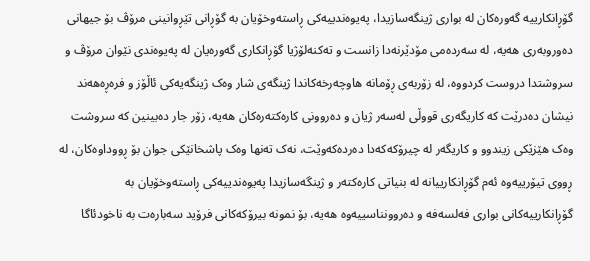گۆڕانکارییە گەورەکان لە بواری ژینگەسازیدا، پەیوەندییەکی ڕاستەوخۆیان بە گۆڕانی تێڕوانینی مرۆڤ بۆ جیهانی دەوروبەری هەیە، لە سەردەمی مۆدێرنەدا زانست و تەکنەلۆژیا گۆڕانکاری گەورەیان لە پەیوەندی نێوان مرۆڤ و سروشتدا دروست کردووە، لە زۆربەی ڕۆمانە هاوچەرخەکاندا ژینگەی شار وەک ژینگەیەکی ئاڵۆز و فرەڕەهەند نیشان دەدرێت کە کاریگەری قووڵی لەسەر ژیان و دەروونی کارەکتەرەکان هەیە، زۆر جار دەبینین کە سروشت وەک هێزێکی زیندوو و کاریگەر لە چیرۆکەکەدا دەردەکەوێت، نەک تەنها وەک پاشخانێکی جوان بۆ ڕووداوەکان، لە ڕووی تیۆرییەوە ئەم گۆڕانکارییانە لە بنیاتی کارەکتەر و ژینگەسازیدا پەیوەندییەکی ڕاستەوخۆیان بە گۆڕانکارییەکانی بواری فەلسەفە و دەروونناسییەوە هەیە، بۆ نمونە بیرۆکەکانی فرۆید سەبارەت بە ناخودئاگا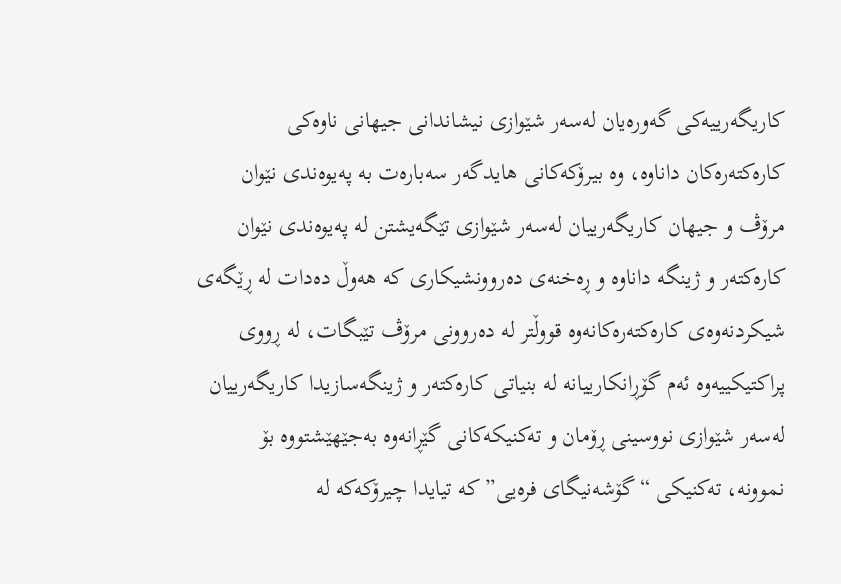کاریگەرییەکی گەورەیان لەسەر شێوازی نیشاندانی جیهانی ناوەکی کارەکتەرەکان داناوە، وە بیرۆکەکانی هایدگەر سەبارەت بە پەیوەندی نێوان مرۆڤ و جیهان کاریگەرییان لەسەر شێوازی تێگەیشتن لە پەیوەندی نێوان کارەکتەر و ژینگە داناوە و ڕەخنەی دەروونشیکاری کە هەوڵ دەدات لە ڕێگەی شیکردنەوەی کارەکتەرەکانەوە قووڵتر لە دەروونی مرۆڤ تێبگات، لە ڕووی پراکتیکییەوە ئەم گۆڕانکارییانە لە بنیاتی کارەکتەر و ژینگەسازیدا کاریگەرییان لەسەر شێوازی نووسینی ڕۆمان و تەکنیکەکانی گێڕانەوە بەجێهێشتووە بۆ نموونە، تەکنیکی “گۆشەنیگای فرەیی” کە تیایدا چیرۆکەکە لە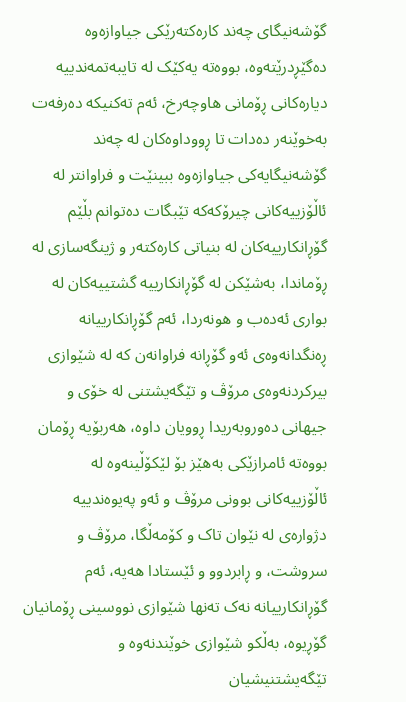گۆشەنیگای چەند کارەکتەرێکی جیاوازەوە دەگێڕدرێتەوە، بووەتە یەکێک لە تایبەتمەندییە دیارەکانی ڕۆمانی هاوچەرخ، ئەم تەکنیکە دەرفەت بەخوێنەر دەدات تا ڕووداوەکان لە چەند گۆشەنیگایەکی جیاوازەوە ببینێت و فراوانتر لە ئاڵۆزییەکانی چیرۆکەکە تێبگات دەتوانم بڵێم گۆڕانکارییەکان لە بنیاتی کارەکتەر و ژینگەسازی لە ڕۆماندا، بەشێکن لە گۆڕانکارییە گشتییەکان لە بواری ئەدەب و هونەردا، ئەم گۆڕانکارییانە ڕەنگدانەوەی ئەو گۆڕانە فراوانەن کە لە شێوازی بیرکردنەوەی مرۆڤ و تێگەیشتنی لە خۆی و جیهانی دەوروبەریدا ڕوویان داوە، هەربۆیە ڕۆمان بووەتە ئامرازێکی بەهێز بۆ لێکۆڵینەوە لە ئاڵۆزییەکانی بوونی مرۆڤ و ئەو پەیوەندییە دژوارەی لە نێوان تاک و کۆمەڵگا، مرۆڤ و سروشت، و ڕابردوو و ئێستادا هەیە، ئەم گۆڕانکارییانە نەک تەنها شێوازی نووسینی ڕۆمانیان گۆڕیوە، بەڵکو شێوازی خوێندنەوە و تێگەیشتنیشیان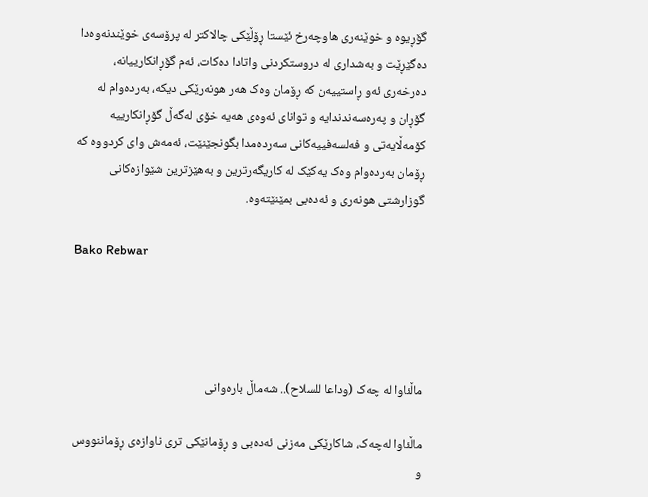گۆڕیوە و خوێنەری هاوچەرخ ئێستا ڕۆڵێکی چالاکتر لە پرۆسەی خوێندنەوەدا دەگێڕێت و بەشداری لە دروستکردنی واتادا دەکات، ئەم گۆڕانکارییانە، دەرخەری ئەو ڕاستییەن کە ڕۆمان وەک هەر هونەرێکی دیکە، بەردەوام لە گۆڕان و پەرەسەندندایە و توانای ئەوەی هەیە خۆی لەگەڵ گۆڕانکارییە کۆمەڵایەتی و فەلسەفییەکانی سەردەمدا بگونجێنێت، ئەمەش وای کردووە کە ڕۆمان بەردەوام وەک یەکێک لە کاریگەرترین و بەهێزترین شێوازەکانی گوزارشتی هونەری و ئەدەبی بمێنێتەوە.

Bako Rebwar




ماڵئاوا لە چەک (وداعا للسلاح).. شەماڵ بارەوانی

ماڵئاوا لەچەک، شاکارێکی مەزنی ئەدەبی و ڕۆمانێکی تری ناوازەی ڕۆماننووس و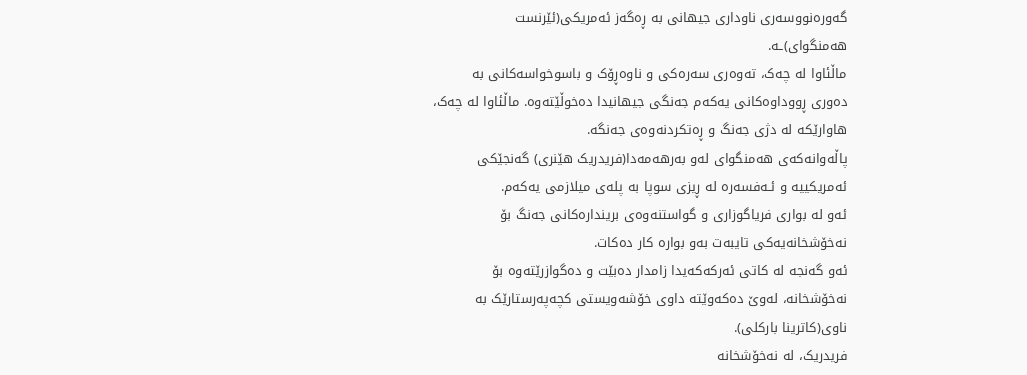گەورەنووسەری ناوداری جیهانی بە ڕەگەز ئەمریکی(ئێرنست هەمنگوای)ـە.
ماڵئاوا لە چەک، تەوەری سەرەکی و ناوەڕۆک و باسوخواسەکانی بە دەوری ڕووداوەکانی یەکەم جەنگی جیهانیدا دەخوڵێتەوە. ماڵئاوا لە چەک، هاوارێکە لە دژی جەنگ و ڕەتکردنەوەی جەنگە.
پاڵەوانەکەی هەمنگوای لەو بەرهەمەدا(فریدریک هێنری) گەنجێکی ئەمریکییە و ئـەفسەره لە ڕیزی سوپا بە پلەی میلازمی یەکەم.
ئەو لە بواری فریاگوزاری و گواستنەوەی بریندارەکانی جەنگ بۆ نەخۆشخانەیەکی تایبەت بەو بوارە کار دەکات.
ئەو گەنجە لە کاتی ئەرکەکەیدا زامدار دەبێت و دەگوازرێتەوە بۆ نەخۆشخانە، لەوێ دەکەوێتە داوی خۆشەویستی کچەپەرستارێک بە ناوی(کاترینا بارکلی).
فریدریک، لە نەخۆشخانە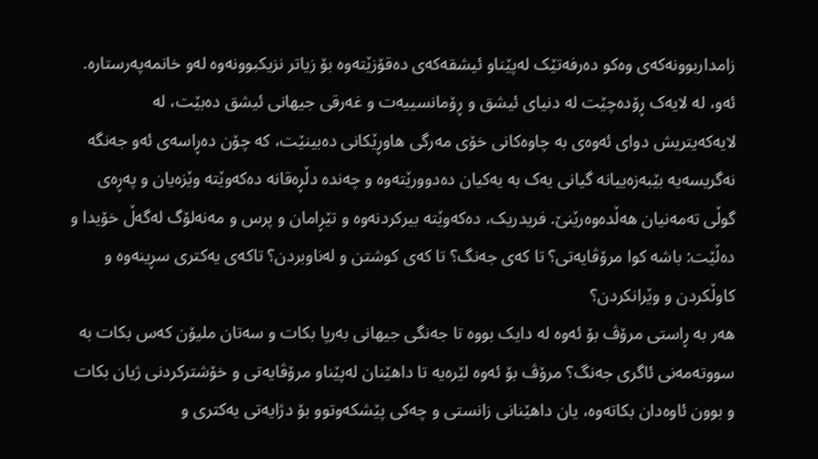زامداربوونەکەی وەکو دەرفەتێک لەپێناو ئیشقەکەی دەقۆزێتەوە بۆ زیاتر نزیکبوونەوە لەو خانمەپەرستارە. ئەو، لە لایەک ڕۆدەچێت لە دنیای ئیشق و ڕۆمانسییەت و غەرقی جیهانی ئیشق دەبێت، لە لایەکەیتریش دوای ئەوەی بە چاوەکانی خۆی مەرگی هاوڕێکانی دەبینێت، کە چۆن دەڕاسەی ئەو جەنگە نەگریسەیە بێبەزەییانە گیانی یەک بە یەکیان دەدوورێتەوە و چەندە دڵڕەقانە دەکەوێتە وێزەیان و پەڕەی گوڵی تەمەنیان هەڵدەوەرێنێ. فریدریک، دەکەوێتە بیرکردنەوە و تێڕامان و پرس و مەنەلۆگ لەگەڵ خۆیدا و دەڵێت: باشە کوا مرۆڤایەتی؟ تا کەی جەنگ؟ تا کەی کوشتن و لەناوبردن؟ تاکەی یەکتری سڕینەوە و کاوڵکردن و وێرانکردن؟
هەر بە ڕاستی مرۆڤ بۆ ئەوە لە دایک بووە تا جەنگی جیهانی بەرپا بکات و سەتان ملیۆن کەس بکات بە سووتەمەنی ئاگری جەنگ؟ مرۆڤ بۆ ئەوە لێرەیە تا داهێنان لەپێناو مرۆڤایەتی و خۆشترکردنی ژیان بکات و بوون ئاوەدان بکاتەوە، یان داهێنانی زانستی و چەکی پێشکەوتوو بۆ دژایەتی یەکتری و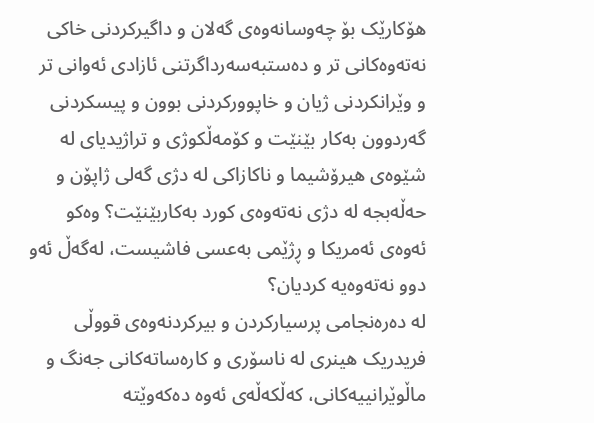هۆکارێک بۆ چەوسانەوەی گەلان و داگیرکردنی خاکی نەتەوەکانی تر و دەستبەسەرداگرتنی ئازادی ئەوانی تر و وێرانکردنی ژیان و خاپوورکردنی بوون و پیسکردنی گەردوون بەکار بێنێت و کۆمەڵکوژی و تراژیدیای لە شێوەی هیرۆشیما و ناکازاکی لە دژی گەلی ژاپۆن و حەڵەبجە لە دژی نەتەوەی کورد بەکاربێنێت؟ وەکو ئەوەی ئەمریکا و ڕژێمی بەعسی فاشیست، لەگەڵ ئەو دوو نەتەوەیە کردیان؟
لە دەرەنجامی پرسیارکردن و بیرکردنەوەی قووڵی فریدریک هینری لە ناسۆری و کارەساتەکانی جەنگ و ماڵوێرانییەکانی، کەڵکەڵەی ئەوە دەکەوێتە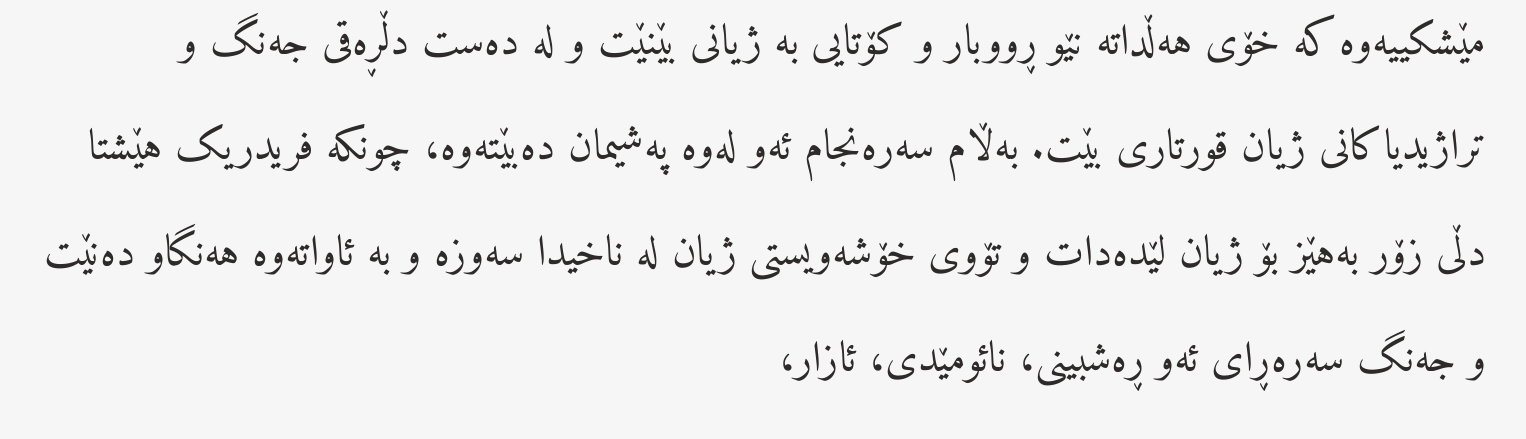مێشکییەوە کە خۆی هەڵداتە نێو ڕووبار و کۆتایی بە ژیانی بێنێت و له دەست دڵڕەقی جەنگ و تراژیدیاکانی ژیان قورتاری بێت. بەڵام سەرەنجام ئەو لەوە پەشیمان دەبێتەوە، چونکە فریدریک هێشتا دڵی زۆر بەهێز بۆ ژیان لێدەدات و تۆوی خۆشەویستی ژیان لە ناخیدا سەوزە و بە ئاواتەوە هەنگاو دەنێت و جەنگ سەرەڕای ئەو ڕەشبینی، نائومێدی، ئازار،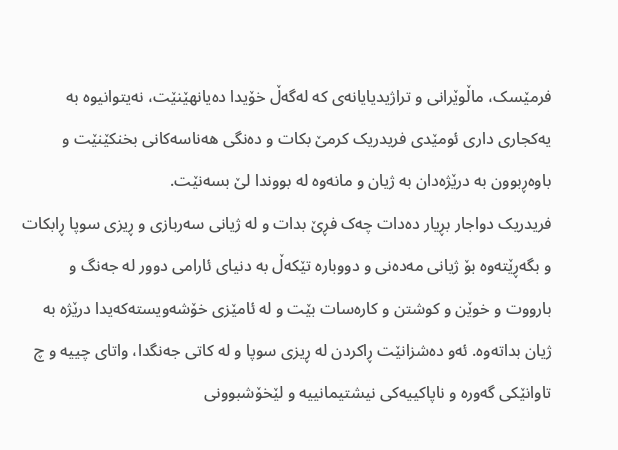فرمێسک، ماڵوێرانی و تراژیدیایانەی کە لەگەڵ خۆیدا دەیانهێنێت، نەیتوانیوە بە یەکجاری داری ئومێدی فریدریک کرمێ بکات و دەنگی هەناسەکانی بخنکێنێت و باوەڕبوون بە درێژەدان بە ژیان و مانەوە لە بووندا لێ بسەنێت.
فریدریک دواجار بڕیار دەدات چەک فڕێ بدات و لە ژیانی سەربازی و ڕیزی سوپا ڕابکات و بگەڕێتەوە بۆ ژیانی مەدەنی و دووبارە تێکەڵ بە دنیای ئارامی دوور لە جەنگ و بارووت و خوێن و کوشتن و کارەسات بێت و لە ئامێزی خۆشەویستەکەیدا درێژە بە ژیان بداتەوە. ئەو دەشزانێت ڕاکردن لە ڕیزی سوپا و لە کاتی جەنگدا، واتای چییە و چ تاوانێکی گەورە و ناپاکییەکی نیشتیمانییە و لێخۆشبوونی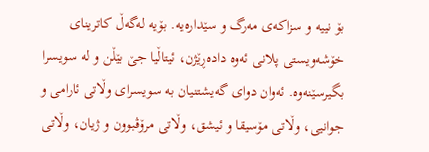بۆ نییە و سزاکەی مەرگ و سێدارەیە. بۆیە لەگەڵ کاترینای خۆشەویستی پلانی ئەوە دادەڕێژن، ئیتاڵیا جێ بێڵن و لە سویسرا بگیرسێنەوە. ئەوان دوای گەیشتنیان بە سویسرای وڵاتی ئارامی و جوانیی، وڵاتی مۆسیقا و ئیشق، وڵاتی مرۆڤبوون و ژیان، وڵاتی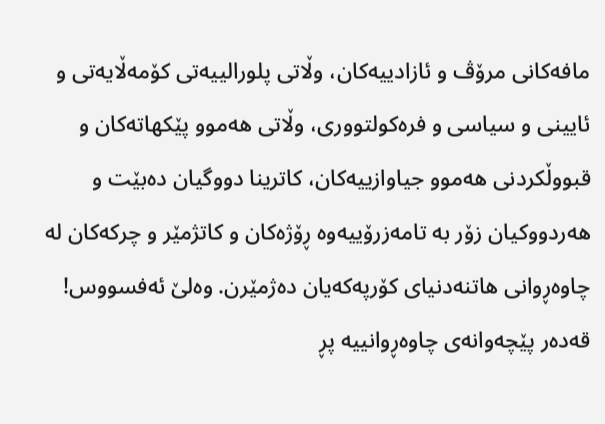مافەکانی مرۆڤ و ئازادییەکان، وڵاتی پلورالییەتی کۆمەڵایەتی و ئایینی و سیاسی و فرەکولتووری، وڵاتی هەموو پێکهاتەکان و قبووڵکردنی هەموو جیاوازییەکان، کاترینا دووگیان دەبێت و هەردووکیان زۆر بە تامەزرۆییەوە ڕۆژەکان و کاتژمێر و چرکەکان لە چاوەڕوانی هاتنەدنیای کۆرپەکەیان دەژمێرن. وەلێ ئەفسووس! قەدەر پێچەوانەی چاوەڕوانییە پڕ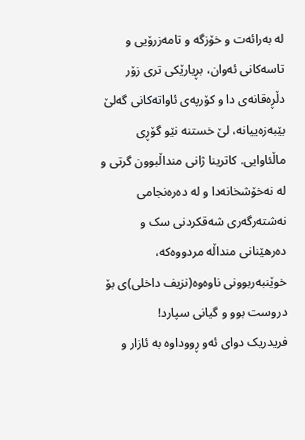لە بەرائەت و خۆزگە و تامەزرۆیی و تاسەکانی ئەوان، بڕیارێکی تری زۆر دڵڕەقانەی دا و کۆرپەی ئاواتەکانی گەلێ بێبەزەییانە، لێ خستنە نێو گۆڕی ماڵئاوایی. کاترینا ژانی منداڵبوون گرتی و لە نەخۆشخانەدا و لە دەرەنجامی نەشتەرگەری شەقکردنی سک و دەرهێنانی منداڵە مردووەکە، خوێنبەربوونی ناوەوە(نزیف داخلی)ی بۆ دروست بوو و گیانی سپارد!
فریدریک دوای ئەو ڕووداوە بە ئازار و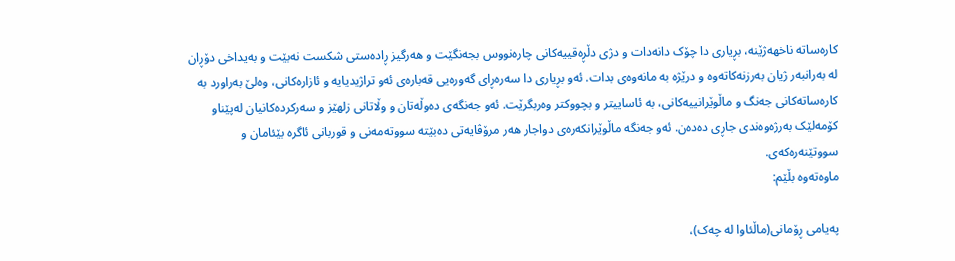کارەساتە ناخهەژێنە، بڕیاری دا چۆک دانەدات و دژی دڵڕەقییەکانی چارەنووس بجەنگێت و هەرگیز ڕادەستی شکست نەبێت و بەیداخی دۆڕان لە بەرانبەر ژیان بەرزنەکاتەوە و درێژە بە مانەوەی بدات. ئەو بڕیاری دا سەرەڕای گەورەیی قەبارەی ئەو تراژیدیایە و ئازارەکانی، وەلێ بەراورد بە کارەساتەکانی جەنگ و ماڵوێرانییەکانی، بە ئاساییتر و بچووکتر وەربگرێت. ئەو جەنگەی دەوڵەتان و وڵاتانی زلهێز و سەرکردەکانیان لەپێناو کۆمەلێک بەرژەوەندی جاڕی دەدەن. ئەو جەنگە ماڵوێرانکەرەی دواجار هەر مرۆڤایەتی دەبێتە سووتەمەنی و قوربانی ئاگرە بێئامان و سووتێنەرەکەی.
ماوەتەوە بڵێم:

پەیامی ڕۆمانی(ماڵئاوا لە چەک)،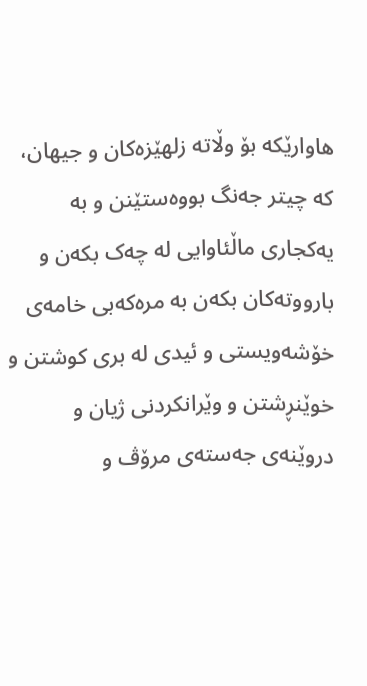هاوارێکە بۆ وڵاتە زلهێزەکان و جیهان، کە چیتر جەنگ بووەستێنن و بە یەکجاری ماڵئاوایی لە چەک بکەن و بارووتەکان بکەن بە مرەکەبی خامەی خۆشەویستی و ئیدی لە بری کوشتن و خوێنڕشتن و وێرانکردنی ژیان و دروێنەی جەستەی مرۆڤ و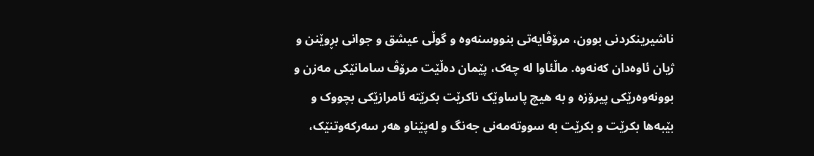ناشیرینکردنی بوون، مرۆڤایەتی بنووسنەوە و گوڵی عیشق و جوانی بڕوێنن و ژیان ئاوەدان کەنەوە. ماڵئاوا لە چەک، پێمان دەڵێت مرۆڤ سامانێکی مەزن و بوونەوەرێکی پیرۆزە و بە هیچ پاساوێک ناکرێت بکرێتە ئامرازێکی بچووک و بێبەها بکرێت و بکرێت بە سووتەمەنی جەنگ و لەپێناو هەر سەرکەوتنێک،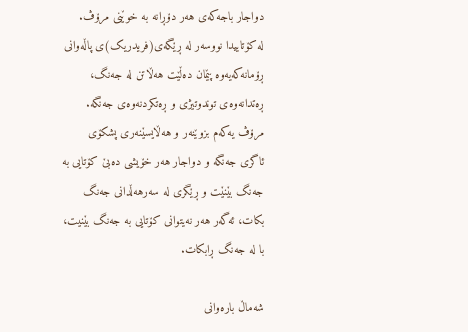دواجار باجەکەی هەر دۆڕانە بە خوێنی مرۆڤ.
لە کۆتاییدا نووسەر لە ڕێگەی(فریدریک)ی پاڵەوانی ڕۆمانەکەیەوە پێمان دەڵێت هەڵاتن لە جەنگ، ڕەتدانەوەی توندوتیژی و ڕەتکردنەوەی جەنگە. مرۆڤ یەکەم بزوێنەر و هەڵایسێنەری پشکۆی ئاگری جەنگە و دواجار هەر خۆیشی دەبێ کۆتایی بە جەنگ بێنێت و ڕێگری لە سەرهەڵدانی جەنگ بکات، ئەگەر هەر نەیتوانی کۆتایی بە جەنگ بێنیت، با لە جەنگ ڕابکات.

شەماڵ بارەوانی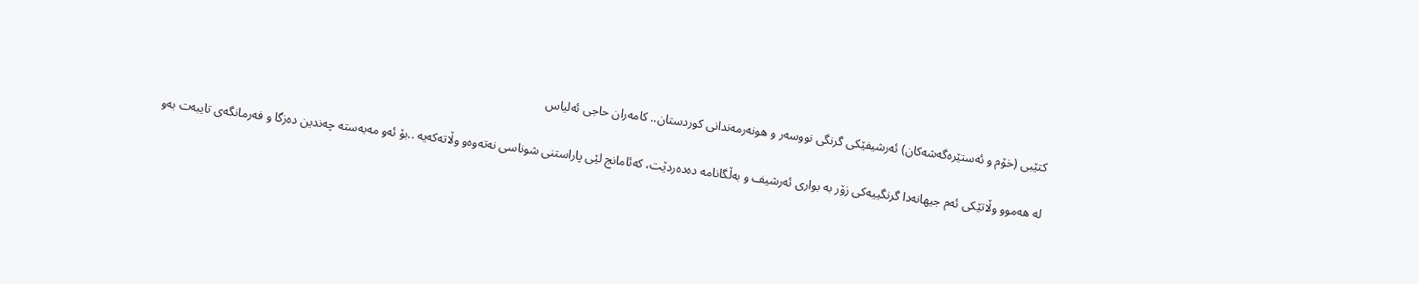كتێبی (خۆم و ئەستێرەگەشەكان) ئەرشیفێكی گرنگی نووسەر و هونەرمەندانی كوردستان.. كامەران حاجی ئەلیاس

لە هەموو وڵاتێكی ئەم جیهانەدا گرنگییەكی زۆر بە بواری ئەرشیف و بەڵگانامە دەدەردێت، كەئامانج لێی پاراستنی شوناسی نەتەوەو وڵاتەكەیە ..بۆ ئەو مەبەستە چەندین دەزگا و فەرمانگەی تایبەت بەو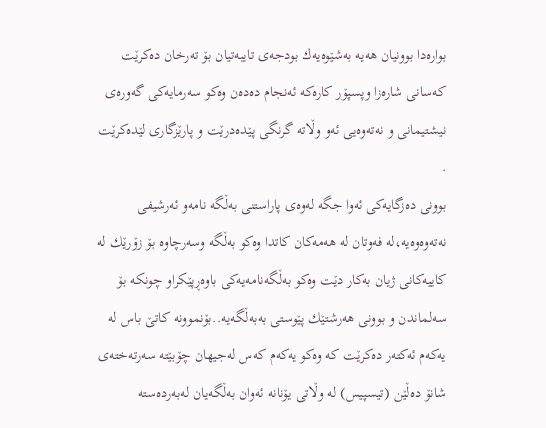بوارەدا بوونیان هەیە بەشێوەیەك بودجەی تایبەتیان بۆ تەرخان دەكرێت كەسانی شارەزا وپسپۆر كارەكە ئەنجام دەدەن وەكو سەرمایەكی گەورەی نیشتیمانی و نەتەوەیی ئەو وڵاتە گرنگی پێدەدرێت و پارێزگاری لێدەكرێت .
بوونی دەزگایەكی ئەوا جگە لەوەی پاراستنی بەڵگە نامەو ئەرشیفی نەتەوەوەیە،لە فەوتان لە هەمەكان كاتدا وەكو بەڵگە وسەرچاوە بۆ زۆرێك لە كاییەكانی ژیان بەكار دێت وەكو بەڵگەنامەیەكی باوەڕپێكراو چونكە بۆ سەلماندن و بوونی هەرشتێك پێوستی بەبەڵگەیە..بۆنموونە كاتێ باس لە یەكەم ئەكتەر دەكرێت كە وەكو یەكەم كەس لەجیهان چۆبێتە سەرتەختەی شانۆ دەڵێن (تیسپیس) لە وڵاتی یۆنانە ئەوان بەڵگەیان لەبەردەستە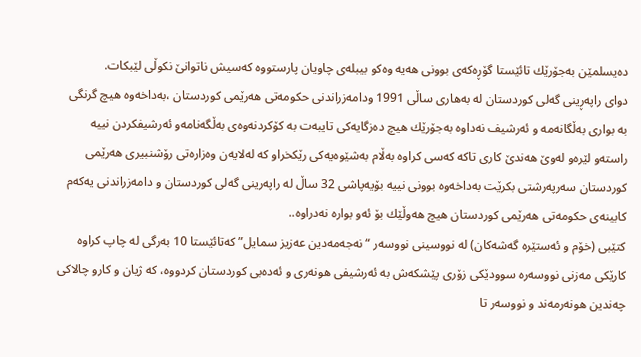دەیسلمێن بەجۆرێك تائێستا گۆڕەكەی بوونی هەیە وەكو بیبلەی چاویان پارستووە كەسیش ناتوانێ نكوڵی لێبكات.
دوای راپەڕینی گەلی كوردستان لە بەهاری ساڵی 1991 ودامەزراندنی حكومەتی هەرێمی كوردستان ،بەداخەوە هیچ گرنگی بە بواری بەڵگانەمە و ئەرشیف نەداوە بەجۆرێك هیچ دەزگایەكی تایبەت بە كۆكردنەوەی بەڵگەنامەو ئەرشیفكردن نییە راستەو لێرەو لەوێ هەندێ كاری تاكە كەسی كراوە بەڵام بەشێوەیەكی رێكخراو كە لەلایەن وەزارەتی رۆشنبیری هەرێمی كوردستان سەرپەرشتی بكرێت بەداخەوە بوونی نییە بۆیەپاشی 32 ساڵ لە راپەرینی گەلی كوردستان و دامەزراندنی یەكەم كابینەی حكومەتی هەرێمی كوردستان هیچ هەوڵێك بۆ ئەو بوارە نەدراوە..
كتێبی (خۆم و ئەستێرە گەشەكان) لە نووسینی نووسەر “نەجەمەدین عەزیز سمایل” كەتائێستا 10 بەرگی لە چاپ كراوە كارێكی مەزنی نووسەرە سوودێكی زۆری پێشكەش بە ئەرشیفی هونەری و ئەدەبی كوردستان كردووە، كە ژیان و كارو چالاكی چەندین هونەرمەند و نووسەر تا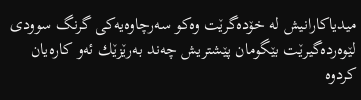میدیاكارانیش لە خۆدەگرێت وەكو سەرچاوەیەكی گرنگ سوودی لێوەردەگیرێت بێگومان پێشتریش چەند بەرێزێك ئەو كارەیان كردوە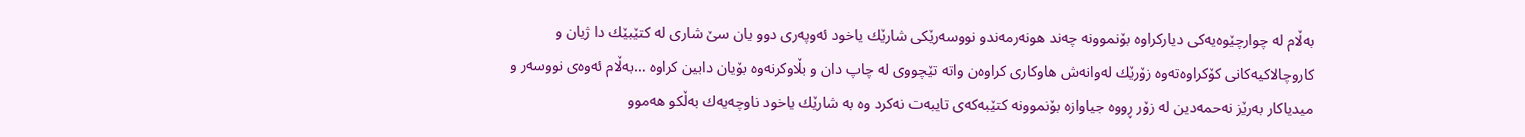بەڵام لە چوارچێوەیەكی دیاركراوە بۆنموونە چەند هونەرمەندو نووسەرێكی شارێك یاخود ئەوپەری دوو یان سێ شاری لە كتێبێك دا ژیان و كاروچالاكیەكانی كۆكراوەتەوە زۆرێك لەوانەش هاوكاری كراوەن واتە تێچووی لە چاپ دان و بڵاوكرنەوە بۆیان دابین كراوە …بەڵام ئەوەی نووسەر و میدیاكار بەرێز نەحمەدین لە زۆر ڕووە جیاوازە بۆنموونە كتێبەكەی تایبەت نەكرد وە بە شارێك یاخود ناوچەیەك بەڵكو هەموو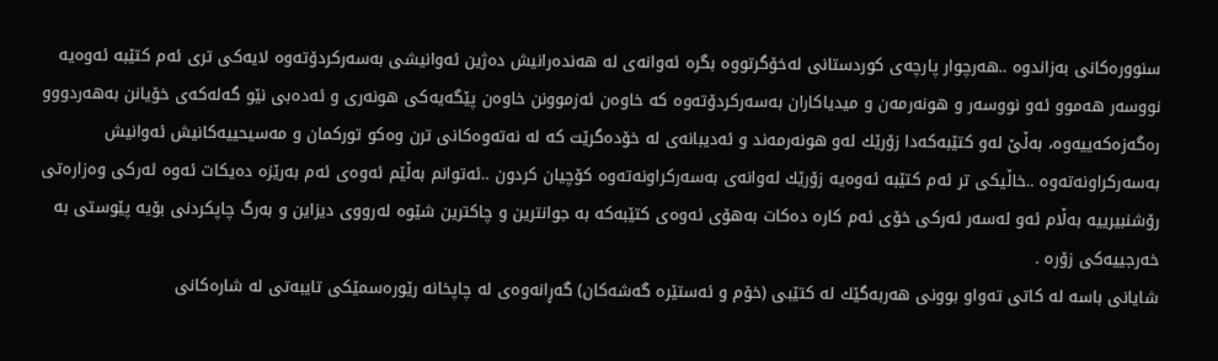سنوورەكانی بەزاندوە ..هەرچوار پارچەی كوردستانی لەخۆگرتووە بگرە ئەوانەی لە هەندەرانیش دەژین ئەوانیشی بەسەركردۆتەوە لایەكی تری ئەم كتێبە ئەوەیە نووسەر هەموو ئەو نووسەر و هونەرمەن و میدیاكاران بەسەركردۆتەوە كە خاوەن ئەزموونن خاوەن پێگەیەكی هونەری و ئەدەبی نێو گەلەكەی خۆیانن بەهەردووو رەگەزەكەییەوە، بەڵێ لەو كتێبەكەدا زۆرێك لەو هونەرمەند و ئەدیبانەی لە خۆدەگرێت كە لە نەتەوەكانی ترن وەكو توركمان و مەسیحییەكانیش ئەوانیش بەسەركراونەتەوە ..خاڵیكی تر ئەم كتێبە ئەوەیە زۆرێك لەوانەی بەسەركراونەتەوە كۆچیان كردون ..ئەتوانم بەڵێم ئەوەی ئەم بەرێزە دەیكات ئەوە ئەركی وەزارەتی رۆشنبیرییە بەڵام ئەو لەسەر ئەركی خۆی ئەم كارە دەكات بەهۆی ئەوەی كتێبەكە بە جوانترین و چاكترین شێوە لەرووی دیزاین و بەرگ چاپكردنی بۆیە پێوستی بە خەرجییەكی زۆرە .
شایانی باسە لە كاتی تەواو بوونی هەربەگێك لە كتێبی (خۆم و ئەستێرە گەشەكان) گەڕانەوەی لە چاپخانە رێورەسمێكی تایبەتی لە شارەكانی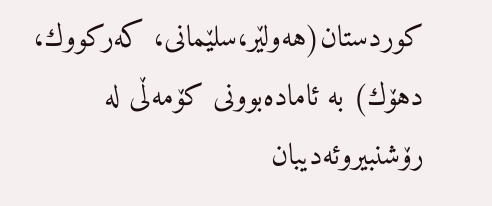كوردستان(هەولێر،سلێمانی، كەركووك، دهۆك) بە ئامادەبوونی كۆمەڵی لە رۆشنبیروئەدیبان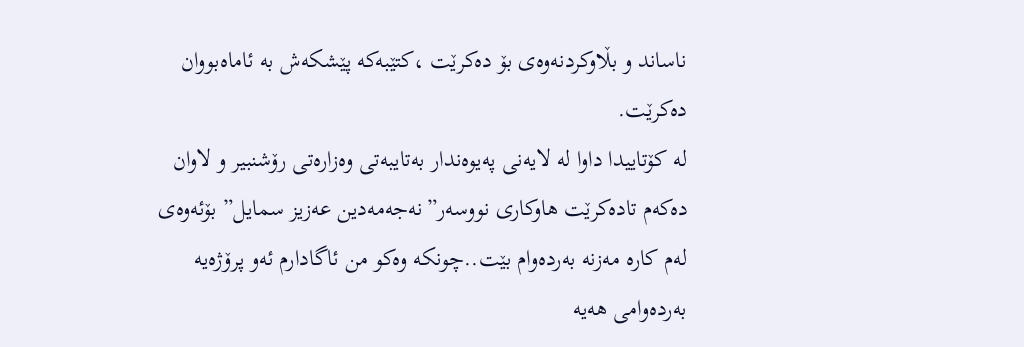ناساند و بڵاوكردنەوەی بۆ دەكرێت ،كتێبەكە پێشكەش بە ئاماەبووان دەكرێت.
لە كۆتاییدا داوا لە لایەنی پەیوەندار بەتایبەتی وەزارەتی رۆشنبیر و لاوان دەكەم تادەكرێت هاوكاری نووسەر”نەجەمەدین عەزیز سمایل” بۆئەوەی لەم كارە مەزنە بەردەوام بێت..چونكە وەكو من ئاگادارم ئەو پرۆژەیە بەردەوامی هەیە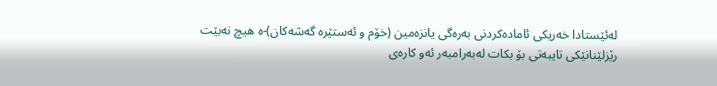لەئێستادا خەریكی ئامادەكردنی بەرەگی یانزەمین (خۆم و ئەستێرە گەشەكان)-ە هیچ نەبێت رێزلێنانێكی تایبەتی بۆ بكات لەبەرامبەر ئەو كارەی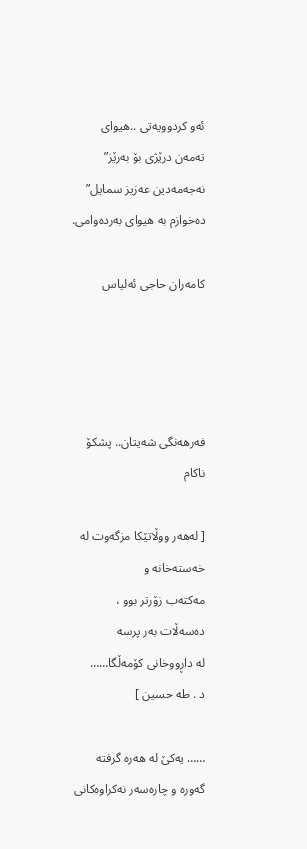ئەو كردوویەتی ..هیوای تەمەن درێژی بۆ بەرێز” نەجەمەدین عەزیز سمایل” دەخوازم بە هیوای بەردەوامی.

كامەران حاجی ئەلیاس




فەرهەنگی شەیتان.. پشکۆ ناکام

[ لەهەر ووڵاتێکا مزگەوت لە خەستەخانە و
مەکتەب زۆرتر بوو ، دەسەڵات بەر پرسە
لە داڕووخانی کۆمەڵگا……
د . طە حسین ]

…… یەکێ لە هەرە گرفتە گەورە و چارەسەر نەکراوەکانی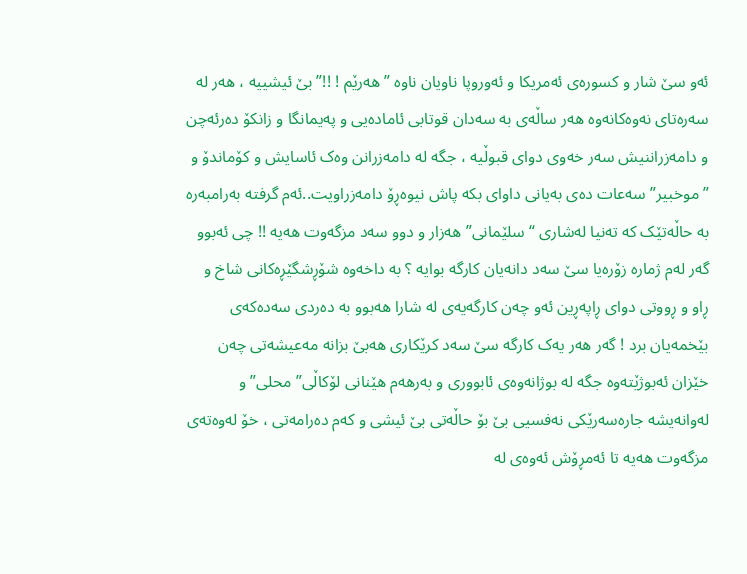ئەو سێ شار و کسورەی ئەمریکا و ئەوروپا ناویان ناوە ” هەرێم ! !!” بێ ئیشییە ، هەر لە سەرەتای نەوەکانەوە هەر ساڵەی بە سەدان قوتابی ئامادەیی و پەیمانگا و زانکۆ دەرئەچن و دامەزراننیش سەر خەوی دوای قبوڵیە ، جگە لە دامەزرانن وەک ئاسایش و کۆماندۆ و ” موخبیر” سەعات دەی بەیانی داوای بکە پاش نیوەڕۆ دامەزراویت..ئەم گرفتە بەرامبەرە بە حاڵەتێک کە تەنیا لەشاری “سلێمانی” هەزار و دوو سەد مزگەوت هەیە !! چی ئەبوو گەر لەم ژمارە زۆرەیا سێ سەد دانەیان کارگە بوایە ؟ بە داخەوە شۆڕشگێڕەکانی شاخ و ڕاو و ڕووتی دوای ڕاپەڕین ئەو چەن کارگەیەی لە شارا هەبوو بە دەردی سەدەکەی بێخمەیان برد ! گەر هەر یەک کارگە سێ سەد کرێکاری هەبێ بزانە مەعیشەتی چەن خێزان ئەبوژێتەوە جگە لە بوژانەوەی ئابووری و بەرهەم هێنانی لۆکاڵی” محلی” و لەوانەیشە جارەسەرێکی نەفسیی بێ بۆ حاڵەتی بێ ئیشی و کەم دەرامەتی ، خۆ لەوەتەی مزگەوت هەیە تا ئەمڕۆش ئەوەی لە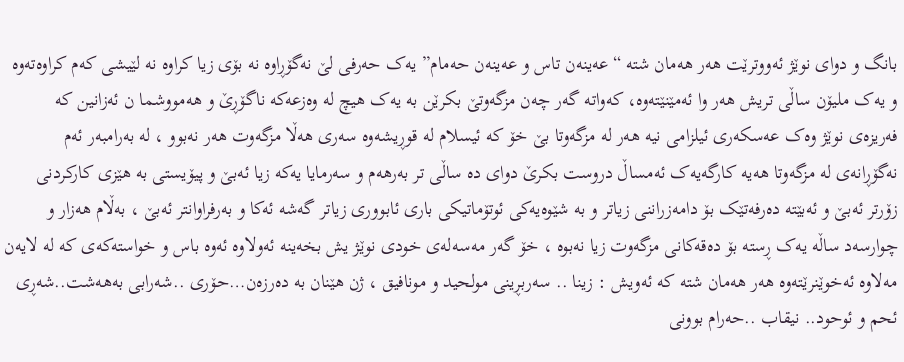بانگ و دوای نوێژ ئەووترێت هەر هەمان شتە “عەینەن تاس و عەینەن حەمام” یەک حەرفی لێ نەگۆڕاوە نە بۆی زیا کراوە نە لێیشی کەم کراوەتەوە و یەک ملیۆن ساڵی تریش هەر وا ئەمێنێتەوە، کەواتە گەر چەن مزگەوتێ بکرێن بە یەک هیچ لە وەزعەکە ناگۆڕێ و هەمووشما ن ئەزانین کە فەریزەی نوێژ وەک عەسکەری ئیلزامی نیە هەر لە مزگەوتا بێ خۆ کە ئیسلام لە قوڕیشەوە سەری هەڵا مزگەوت هەر نەبوو ، لە بەرامبەر ئەم نەگۆڕانەی لە مزگەوتا هەیە کارگەیەک ئەمساڵ دروست بکرێ دوای دە ساڵی تر بەرهەم و سەرمایا یەکە زیا ئەبێ و پیۆیستی بە هێزی کارکردنی زۆرتر ئەبێ و ئەبێتە دەرفەتێک بۆ دامەزراننی زیاتر و بە شێوەیەکی ئوتۆماتیکی باری ئابووری زیاتر گەشە ئەکا و بەرفراوانتر ئەبێ ، بەڵام هەزار و چوارسەد ساڵە یەک ڕستە بۆ دەقەکانی مزگەوت زیا نەبوە ، خۆ گەر مەسەلەی خودی نوێژ یش بخەینە ئەولاوە ئەوە باس و خواستەکەی کە لە لایەن مەلاوە ئەخوێنرێتەوە هەر هەمان شتە کە ئەویش : زینا .. سەربڕینی مولحید و مونافیق ، ژن هێنان بە دەرزەن…حۆری ..شەرابی بەهەشت..شەڕی ئحم و ئوحود.. نیقاب ..حەرام بوونی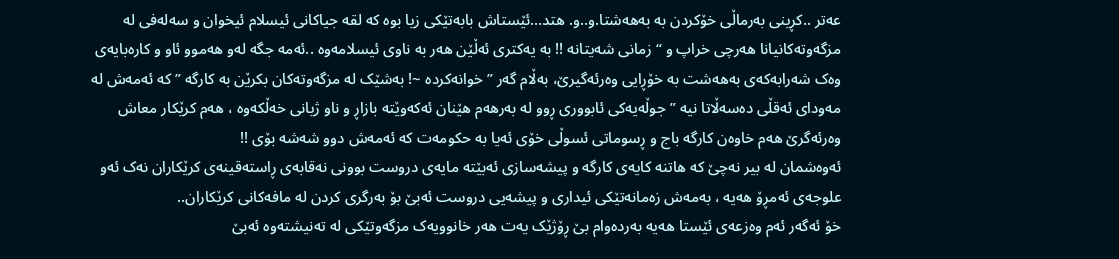عەتر ..کڕینی بەرماڵی خۆکردن بە بەهەشتا.و..و. هتد…ئێستاش بابەتێکی زیا بوە کە لقە جیاکانی ئیسلام ئیخوان و سەلەفی لە مزگەوتەکانیانا هەرچی خراپ و “زمانی شەیتانە !! بە یەکتری ئەڵێن هەر بە ناوی ئیسلامەوە ..ئەمە جگە لەو هەموو ئاو و کارەبایەی وەک شەرابەکەی بەهەشت بە خۆڕایی وەرئەگیرێ، بەڵام گەر ” خوانەکردە ~! بەشێک لە مزگەوتەکان بکرێن بە کارگە ” کە ئەمەش لە مەودای ئەقڵی دەسەڵاتا نیە ” جوڵەیەکی ئابووری ڕوو لە بەرهەم هێنان ئەکەوێتە بازاڕ و ناو ژیانی خەڵکەوە ، هەم کرێکار معاش وەرئەگرێ هەم خاوەن کارگە باج و ڕسوماتی ئسوڵی خۆی ئەیا بە حکومەت کە ئەمەش دوو شەشە بۆی !!
ئەوەشمان لە بیر نەچێ کە هاتنە کایەی کارگە و پيشەسازی ئەبێتە مایەی دروست بوونی نەقابەی ڕاستەقینەی کرێکاران نەک ئەو علوجەی ئەمڕۆ هەیە ، بەمەش زەمانەتێکی ئیداری و پیشەیی دروست ئەبێ بۆ بەرگری کردن لە مافەکانی کرێکاران..
خۆ ئەگەر ئەم وەزعەی ئێستا هەیە بەردەوام بێ ڕۆژێک یەت هەر خانوویەک مزگەوتێکی لە تەنیشتەوە ئەبێ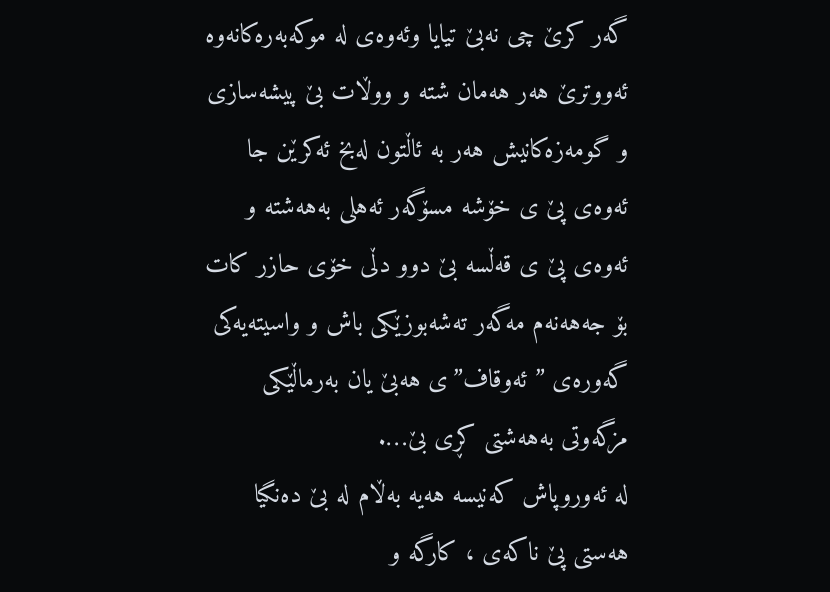گەر کرێ چی نەبێ تیایا وئەوەی لە موکەبەرەکانەوە ئەووترێ هەر هەمان شتە و ووڵات بێ پیشەسازی و گومەزەکانیش هەر بە ئاڵتون لەبخ ئەکرێن جا ئەوەی پێ ی خۆشە مسۆگەر ئەهلی بەهەشتە و ئەوەی پێ ی قەڵسە بێ دوو دڵی خۆی حازر کات بۆ جەهەنەم مەگەر تەشەبوزێکی باش و واسیتەیەکی گەورەی ” ئەوقاف”ی هەبێ یان بەرماڵێکی مزگەوتی بەهەشتی کڕی بێ….
لە ئەوروپاش کەنیسە هەیە بەڵام لە بێ دەنگیا هەستی پێ ناکەی ، کارگە و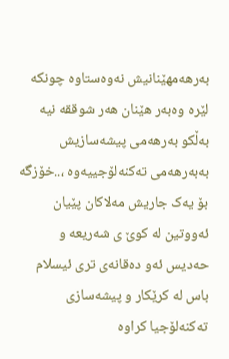بەرهەمهێنانیش نەوەستاوە چونکە لێرە وەبەر هێنان هەر شوققە نیە بەڵکو بەرهەمی پيشەسازیش بەبەرهەمی تەکنەلۆجییەوە ،..خۆزگە بۆ یەک جاریش مەلاکان پێیان ئەووتین لە کوێ ی شەریعە و حەدیس ئەو دەقانەی تری ئیسلام باس لە کرێکار و پیشەسازی تەکنەلۆجیا کراوە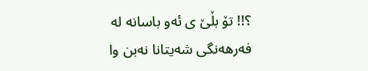؟!! تۆ بڵێ ی ئەو باسانە لە فەرهەنگی شەیتانا نەبن وا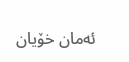ئەمان خۆیان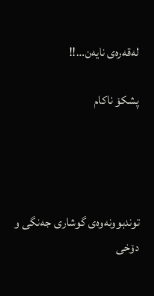لەقەرەی نایەن…!!

پشکۆ ناکام




توندبوونەوەی گوشاری جەنگی و دۆخی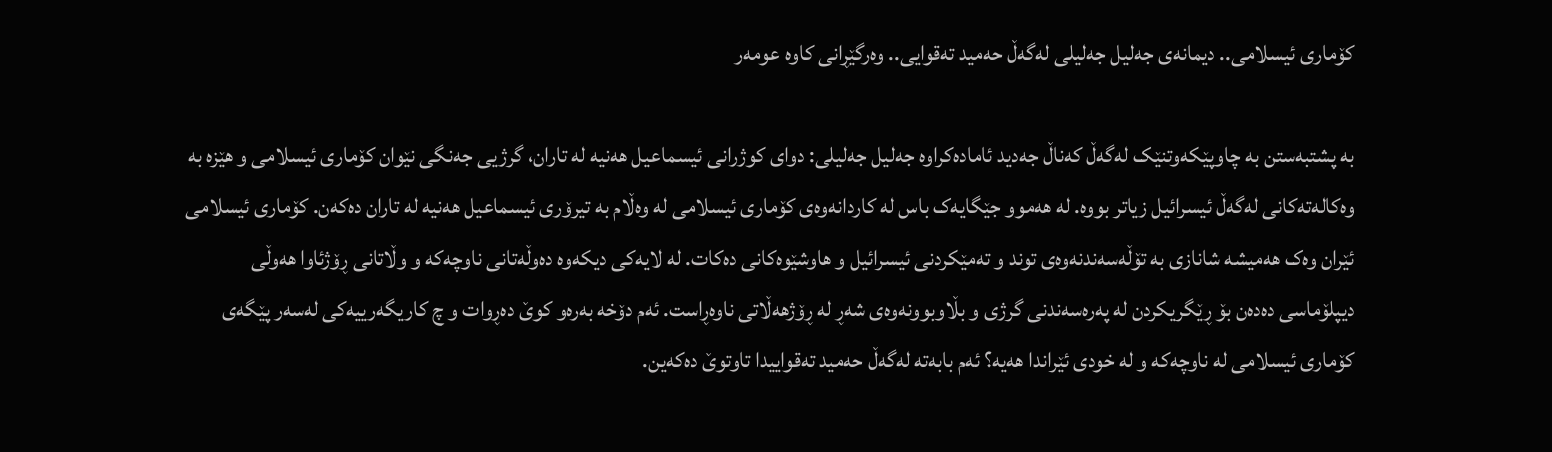کۆماری ئیسلامی.. دیمانەی جەلیل جەلیلی لەگەڵ حەمید تەقوایی.. وەرگێڕانی کاوە عومەر

بە پشتبەستن بە چاوپێکەوتنێک لەگەڵ کەناڵ جەدید ئامادەکراوە جەلیل جەلیلی: دوای کوژرانی ئیسماعیل هەنیە لە تاران، گرژیی جەنگی نێوان کۆماری ئیسلامی و هێزە بە وەکالەتەکانی لەگەڵ ئیسرائیل زیاتر بووە. لە هەموو جێگایەک باس لە کاردانەوەی کۆماری ئیسلامی لە وەڵام بە تیرۆری ئیسماعیل هەنیە لە تاران دەکەن. کۆماری ئیسلامی ئێران وەک هەمیشە شانازی بە تۆڵەسەندنەوەی توند و تەمێکردنی ئیسرائیل و هاوشێوەکانی دەکات. لە لایەکی دیکەوە دەوڵەتانی ناوچەکە و وڵاتانی ڕۆژئاوا هەوڵی دیپلۆماسی دەدەن بۆ ڕێگریکردن لە پەرەسەندنی گرژی و بڵاوبوونەوەی شەڕ لە ڕۆژهەڵاتی ناوەڕاست. ئەم دۆخە بەرەو کوێ دەڕوات و چ کاریگەرییەکی لەسەر پێگەی کۆماری ئیسلامی لە ناوچەکە و لە خودی ئێراندا هەیە؟ ئەم بابەتە لەگەڵ حەمید تەقواییدا تاوتوێ دەکەین.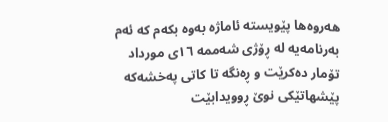هەروەها پێویستە ئاماژە بەوە بکەم کە ئەم بەرنامەیە لە ڕۆژی شەممە ١٦ی مورداد تۆمار دەکرێت و ڕەنگە تا کاتی پەخشەکە پێشهاتێکی نوێ ڕوویدابێت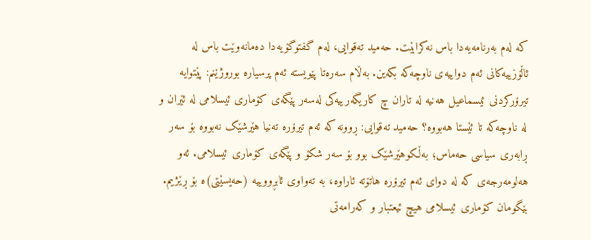کە لەم بەرنامەیەدا باس نەکرابێت. حەمید تەقوایی، لەم گفتوگۆیەدا دەمانەوێت باس لە ئاڵۆزییەکانی ئەم دواییەی ناوچەکە بکەین. بەڵام سەرەتا پێویستە ئەم پرسیارە بوروژێنم: پێتوایە تیرۆرکردنی ئیسماعیل هەنیە لە تاران چ کاریگەرییەکی لەسەر پێگەی کۆماری ئیسلامی لە ئێران و لە ناوچەکە تا ئێستا هەبووە؟ حەمید تەقوایی: ڕوونە کە ئەم تیرۆرە تەنیا هێرشێک نەبووە بۆ سەر ڕابەری سیاسی حەماس؛ بەڵکوهێرشێک بوو بۆ سەر شکۆ و پێگەی کۆماری ئیسلامی. ئەو هەلومەرجەی کە لە دوای ئەم تیرۆرە هاتۆتە ئاراوە، بە تەواوی ئابڕووییە (حەیسێتی)ە بۆ ڕێژیم. بێگومان کۆماری ئیسلامی هیچ ئیعتبار و کەرامەتی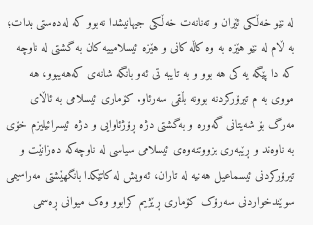لە نێو خەڵکی ئێران و تەنانەت خەڵکی جیهانیشدا نەبوو کە لەدەستی بدات؛ به ڵام له نێو هێزه به وه کاڵه کانی و هێزه ئیسلامییه کان به گشتی له ناوچه که دا پێگه یه کی هه بوو و به تایبه تی ئەو بانگه شانەی کەهەیبوو، هه مووی به م تیرۆرکردنه بوونە بڵقی سەرئاو. کۆماری ئیسلامی بە ئاڵای مەرگ بۆ شەیتانی گەورە و بەگشتی دژە ڕۆژئاوایی و دژە ئیسرائیلیزم خۆی بە ناوەند و ڕێبەری بزووتنەوەی ئیسلامی سیاسی لە ناوچەکە دەزانێت و تیرۆرکردنی ئیسماعیل هەنیە لە تاران، ئەویش لە کاتێکدا بانگهێشتی مەراسیمی سوێندخواردنی سەرۆک کۆماری ڕێژیم کرابوو وەک میوانی ڕەسمی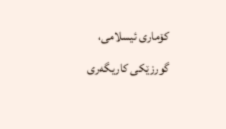کۆماری ئیسلامی، گورزێکی کاریگەری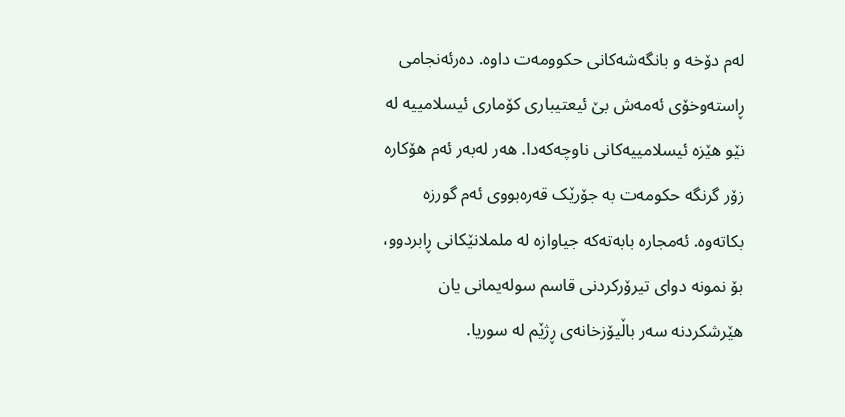لەم دۆخە و بانگەشەکانی حکوومەت داوە. دەرئەنجامی ڕاستەوخۆی ئەمەش بێ ئیعتیباری کۆماری ئیسلامییە لە نێو هێزە ئیسلامییەکانی ناوچەکەدا. هەر لەبەر ئەم هۆکارە زۆر گرنگە حکومەت بە جۆرێک قەرەبووی ئەم گورزە بکاتەوە. ئەمجارە بابەتەکە جیاوازە لە ململانێکانی ڕابردوو، بۆ نمونە دوای تیرۆرکردنی قاسم سولەیمانی یان هێرشکردنە سەر باڵیۆزخانەی ڕژێم لە سوریا.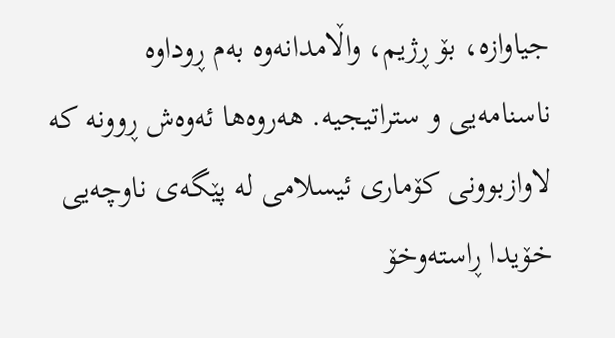جیاوازە، بۆ ڕژیم، واڵامدانەوە بەم ڕوداوە ناسنامەیی و ستراتیجیە. هەروەها ئەوەش ڕوونە کە لاوازبوونی کۆماری ئیسلامی لە پێگەی ناوچەیی خۆیدا ڕاستەوخۆ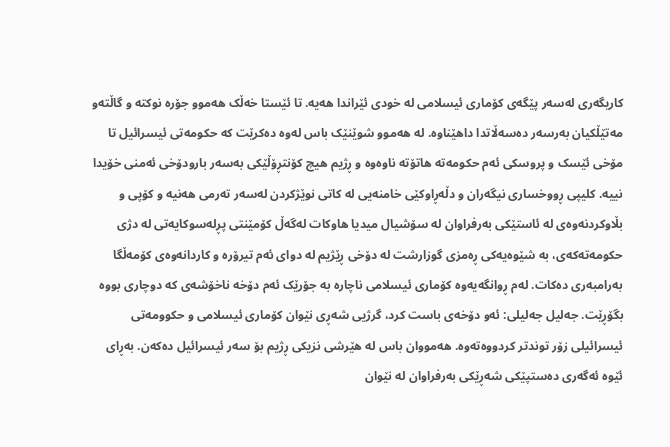کاریگەری لەسەر پێگەی کۆماری ئیسلامی لە خودی ئێراندا هەیە. تا ئێستا خەڵک هەموو جۆرە نوکتە و گاڵتەو مەتێڵکیان بەرسەر دەسەڵاتدا داهێناوە. لە هەموو شوێنێک باس لەوە دەکرێت کە حکومەتی ئیسرائیل تا مۆخی ئێسک و پروسکی ئەم حکومەتە هاتۆتە ناوەوە و ڕژیم هیچ کۆنتڕۆڵێکی بەسەر بارودۆخی ئەمنی خۆیدا نییە. کلیپی ڕووخساری نیگەران و دڵەڕاوکێی خامنەیی لە کاتی نوێژکردن لەسەر تەرمی هەنیە و کۆپی و بڵاوکردنەوەی لە ئاستێکی بەرفراوان لە سۆشیال میدیا هاوکات لەگەڵ کۆمێنتی پڕلەسوکایەتی لە دژی حکومەتەکەی، بە شێوەیەکی ڕەمزی گوزارشت لە دۆخی ڕێژیم لە دوای ئەم تیرۆرە و کاردانەوەی کۆمەڵگا بەرامبەری دەکات. لەم ڕوانگەیەوە کۆماری ئیسلامی ناچارە بە جۆرێک ئەم دۆخە ناخۆشەی کە دوچاری بووە بگۆڕێت. جەلیل جەلیلی: ئەو دۆخەی باست کرد، گرژیی شەڕی نێوان کۆماری ئیسلامی و حکوومەتی ئیسرائیلی زۆر توندتر کردووەتەوە. هەمووان باس لە هێرشی نزیکی ڕژیم بۆ سەر ئیسرائیل دەکەن. بەڕای ئێوە ئەگەری دەستپێکی شەڕێکی بەرفراوان لە نێوان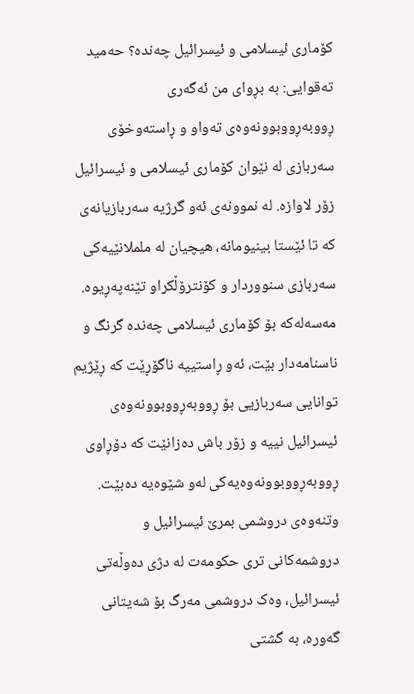کۆماری ئیسلامی و ئیسرائیل چەندە؟ حەمید تەقوایی: بە بڕوای من ئەگەری ڕووبەڕووبوونەوەی تەواو و ڕاستەوخۆی سەربازی لە نێوان کۆماری ئیسلامی و ئیسرائیل زۆر لاوازە. لە نموونەی ئەو گرژیە سەربازیانەی کە تا ئێستا بینیومانە، هیچیان لە ململانێیەکی سەربازی سنووردار و کۆنترۆڵکراو تێنەپەڕیوە. مەسەلەکە بۆ کۆماری ئیسلامی چەندە گرنگ و ناسنامەدار بێت، ئەو ڕاستییە ناگۆڕێت کە ڕێژیم توانایی سەربازیی بۆ ڕووبەڕووبوونەوەی ئیسرائیل نییە و زۆر باش دەزانێت کە دۆڕاوی ڕووبەڕووبوونەوەیەکی لەو شێوەیە دەبێت. وتنەوەی دروشمی بمرێ ئیسرائیل و دروشمەکانی تری حکومەت لە دژی دەوڵەتی ئیسرائیل، وەک دروشمی مەرگ بۆ شەیتانی گەورە، بە گشتی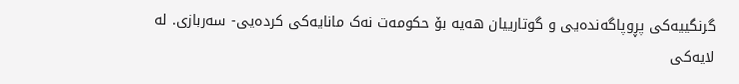گرنگییەکی پڕوپاگەندەیی و گوتارییان هەیە بۆ حکومەت نەک مانایەکی کردەیی- سەربازی. لە لایەکی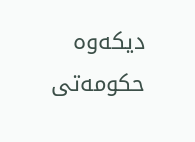دیکەوە حکومەتی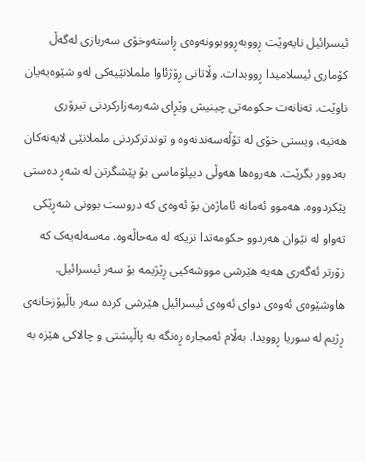ئیسرائیل نایەوێت ڕووبەڕووبوونەوەی ڕاستەوخۆی سەربازی لەگەڵ کۆماری ئیسلامیدا ڕووبدات. وڵاتانی ڕۆژئاوا ململانێیەکی لەو شێوەیەیان ناوێت. تەنانەت حکومەتی چینیش وێڕای شەرمەزارکردنی تیرۆری هەنیە، ویستی خۆی لە تۆڵەسەندنەوە و توندترکردنی ململانێی لایەنەکان بەدوور بگرێت. هەروەها هەوڵی دیپلۆماسی بۆ پێشگرتن لە شەڕ دەستی پێکردووە. هەموو ئەمانە ئاماژەن بۆ ئەوەی کە دروست بوونی شەڕێکی تەواو لە نێوان هەردوو حکومەتدا نزیکە لە مەحاڵەوە. مەسەلەیەک کە زۆرتر ئەگەری هەیە هێرشی مووشەکیی ڕێژیمە بۆ سەر ئیسرائیل. هاوشێوەی ئەوەی دوای ئەوەی ئیسرائیل هێرشی کردە سەر باڵیۆزخانەی ڕژیم لە سوریا ڕوویدا. بەڵام ئەمجارە ڕەنگە بە پاڵپشتی و چالاکی هێزە بە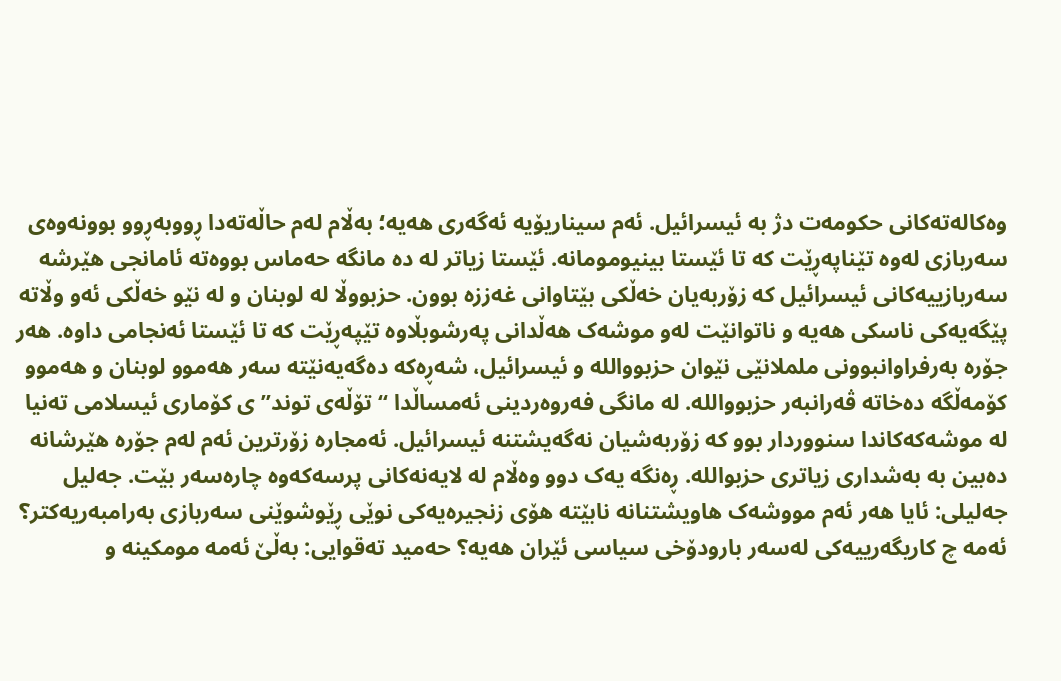وەکالەتەکانی حکومەت دژ بە ئیسرائیل. ئەم سیناریۆیە ئەگەری هەیە؛ بەڵام لەم حاڵەتەدا ڕووبەڕوو بوونەوەی سەربازی لەوە تێناپەڕێت کە تا ئێستا بینیومومانە. ئێستا زیاتر لە دە مانگە حەماس بووەتە ئامانجی هێرشە سەربازییەکانی ئیسرائیل کە زۆربەیان خەڵکی بێتاوانی غەززە بوون. حزبووڵا لە لوبنان و لە نێو خەڵکی ئەو وڵاتە پێگەیەکی ناسکی هەیە و ناتوانێت لەو موشەک هەڵدانی پەرشوبڵاوە تێپەڕێت کە تا ئێستا ئەنجامی داوە. هەر جۆرە بەرفراوانبوونی ململانێی نێوان حزبوواللە و ئیسرائیل، شەڕەکە دەگەیەنێتە سەر هەموو لوبنان و هەموو کۆمەڵگە دەخاتە ڤەرانبەر حزبوواللە. لە مانگی فەروەردینی ئەمساڵدا “تۆڵەی توند”ی کۆماری ئیسلامی تەنیا لە موشەکەکاندا سنووردار بوو کە زۆربەشیان نەگەیشتنە ئیسرائیل. ئەمجارە زۆرترین ئەم لەم جۆرە هێرشانە دەبین بە بەشداری زیاتری حزبواللە. ڕەنگە یەک دوو وەڵام لە لایەنەکانی پرسەکەوە چارەسەر بێت. جەلیل جەلیلی: ئایا هەر ئەم مووشەک هاویشتنانە نابێتە هۆی زنجیرەیەکی نوێی ڕێوشوێنی سەربازی بەرامبەریەکتر؟ ئەمە چ کاریگەرییەکی لەسەر بارودۆخی سیاسی ئێران هەیە؟ حەمید تەقوایی: بەڵێ ئەمە مومکینە و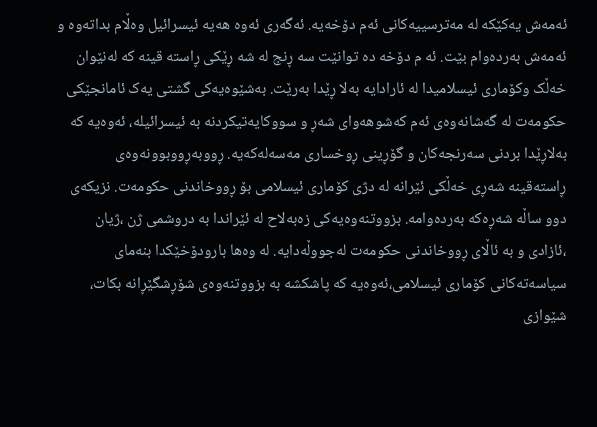ئەمەش یەکێکە لە مەترسییەکانی ئەم دۆخەیە. ئەگەری ئەوە هەیە ئیسرائیل وەڵام بداتەوە و ئەمەش بەردەوام بێت. ئه م دۆخە ده توانێت سه ڕنج له شه ڕێکی ڕاسته قینه کە لەنێوان خەڵک وکۆماری ئیسلامیدا لە ئارادایە بەلا ڕێدا بەرێت. بەشێوەیەکی گشتی یەک ئامانجێكی حکومەت لە گەشانەوەی ئەم کەشوهەوای شەڕ و سووکایەتیکردنە بە ئیسرائیلە، ئەوەیە کە بەلاڕێدا بردنی سەرنجەکان و گۆڕینی ڕوخساری مەسەلەکەیە. ڕووبەڕووبوونەوەی ڕاستەقینە شەڕی خەڵکی ئێرانە لە دژی کۆماری ئیسلامی بۆ ڕووخاندنی حکومەت. نزیکەی دوو ساڵە شەڕەکە بەردەوامە. بزووتنەوەیەکی زەبەلاح لە ئێراندا بە دروشمی ژن ،ژیان ،ئازادی و بە ئاڵای ڕووخاندنی حکومەت لەجووڵەدایە. لە وەها بارودۆخێکدا بنەمای سیاسەتەکانی کۆماری ئیسلامی،ئەوەیە کە پاشکشە بە بزووتنەوەی شۆڕشگێڕانە بکات، شێوازی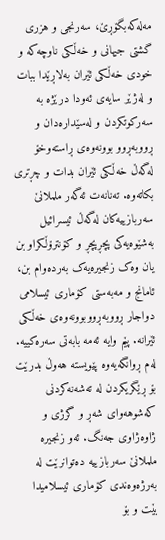مەلەکەبگۆڕێ، سەرنجی و هزری گشتی جیهانی و خەڵکی ناوچەکە و خودی خەڵکی ئێران بەلاڕێدا ببات و لەژێر سایەی ئەودا درێژە بە سەرکوتکردن و لەسێدارەدان و ڕووبەڕوو بوونەوەی ڕاستەوخۆ لەگەڵ خەڵکی ئێران بدات و چڕتری بکاتەوە. تەنانەت ئەگەر ململانێ سەربازییەکان لەگەڵ ئیسرائیل بەشێوەیەکی پچڕپچڕ و کۆنترۆڵکراو بن یان وەک زنجیرەیەک بەردەوام بن، ئامانج و مەبەستی کۆماری ئیسلامی دواجار ڕووبەڕووبوونەوەی خەڵکی ئێرانە. پێم وایە ئەمە بابەتی سەرەکییە. لەم ڕوانگەیەوە پێویستە هەوڵ بدرێت بۆ ڕێگریکردن لە تەشەنەکردنی کەشوهەوای شەڕ و گرژی و ژاوەژاوی جەنگ. ئەو زنجیرە ململانێ سەربازییە دەتوانرێت لە بەرژەوەندی کۆماری ئیسلامیدا بێت و بۆ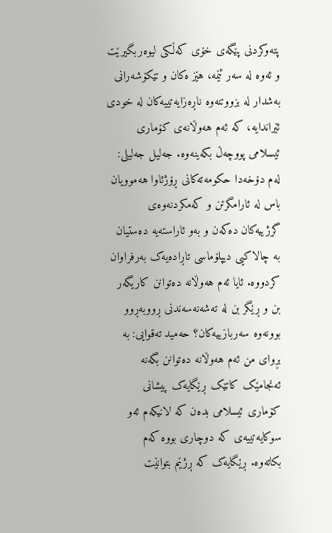پتەوکردنی پێگەی خۆی کەڵکی لیوەربگیرێت و ئەوە لە سەر ئێمە، هێز ەکان و تێکۆشەرانی بەشدار لە بزووتنەوە ناڕەزایەتییەکان لە خودی ئێراندایە، کە ئەم هەوڵانەی کۆماری ئیسلامی پووچەڵ بکەینەوە. جەلیل جەلیلی: لەم دۆخەدا حکومەتەکانی ڕۆژئاوا هەموویان باس لە ئارامگرتن و کەمکردنەوەی گرژییەکان دەکەن و بەو ئاراستەیە دەستیان بە چالاکیی دیپلۆماسی تاڕادەیەک بەرفراوان کردووە. ئایا ئەم هەوڵانە دەتوانن کاریگەر بن و ڕێگر بن لە تەشەنەسەندنی ڕووبەڕوو بوونەوە سەربازییەکان؟ حەمید تەقوایی: بە بڕوای من ئەم هەوڵانە دەتوانن بگەنە ئەنجامێک کاتێک ڕێگایەک پیشانی کۆماری ئیسلامی بدەن کە لانیکەم ئەو سوکایەتییەی کە دوچاری بووە کەم بکاتەوە. ڕێگایەک کە ڕژێم بتوانێت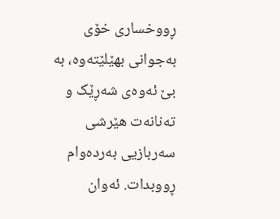ڕووخساری خۆی بەجوانی بهێلێتەوە، بە بێ ئەوەی شەڕێک و تەنانەت هێرشی سەربازیی بەردەوام ڕووبدات. ئەوان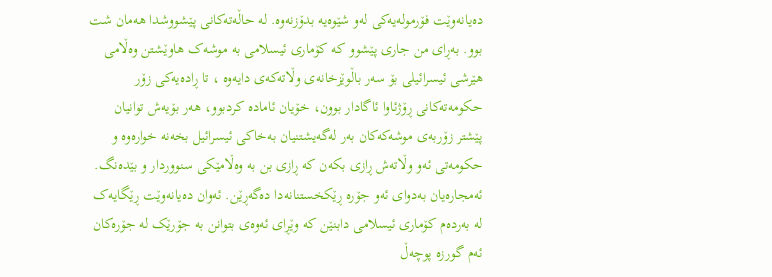دەیانەوێت فۆرمولەیەکی لەو شێوەیە بدۆزنەوە. لە حاڵەتەکانی پێشووشدا هەمان شت بوو. بەڕای من جاری پێشوو کە کۆماری ئیسلامی بە موشەک هاوێشتن وەڵامی هێرشی ئیسرائیلی بۆ سەر باڵوێزخانەی وڵاتەکەی دایەوە ، تا ڕادەیەکی زۆر حکومەتەکانی ڕۆژئاوا ئاگادار بوون، خۆیان ئامادە کردبوو، هەر بۆیەش توانیان پێشتر زۆربەی موشەکەکان بەر لەگەیشتنیان بەخاکی ئیسرائیل بخەنە خوارەوە و حکومەتی ئەو وڵاتەش ڕازی بکەن کە ڕازی بن بە وەڵامێکی سنووردار و بێدەنگ. ئەمجارەیان بەدوای ئەو جۆرە ڕێکخستنانەدا دەگەڕێن. ئەوان دەیانەوێت ڕێگایەک لە بەردەم کۆماری ئیسلامی دابنێن کە وێڕای ئەوەی بتوانن بە جۆرێک لە جۆرەکان ئەم گورزە پوچەڵ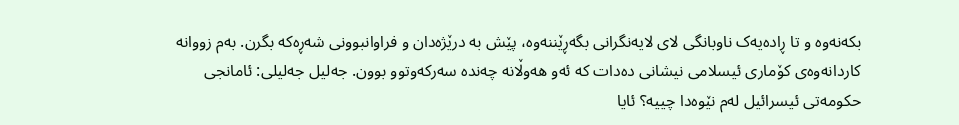بکەنەوە و تا ڕادەیەک ناوبانگی لای لایەنگرانی بگەڕێننەوە، پێش بە درێژەدان و فراوانبوونی شەڕەکە بگرن. بەم زووانە کاردانەوەی کۆماری ئیسلامی نیشانی دەدات کە ئەو هەوڵانە چەندە سەرکەوتوو بوون. جەلیل جەلیلی: ئامانجی حکومەتی ئیسرائیل لەم نێوەدا چییە؟ ئایا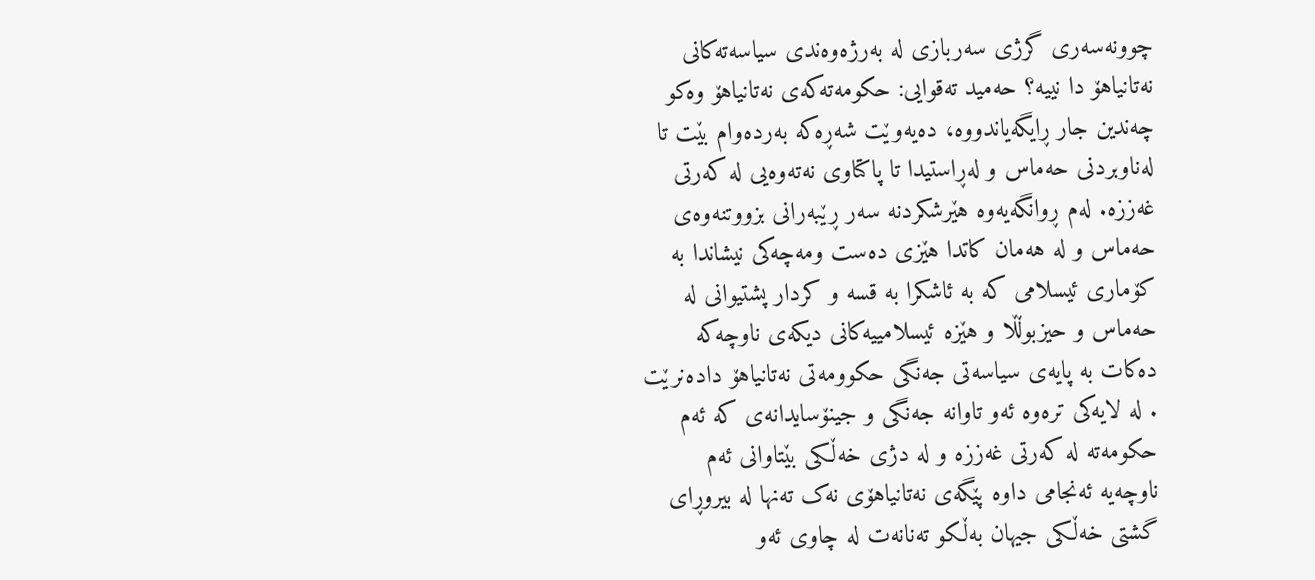چوونەسەری گرژی سەربازی لە بەرژەوەندی سیاسەتەکانی نەتانیاهۆ دا نییە؟ حەمید تەقوایی: حکومەتەکەی نەتانیاهۆ وەکو چەندین جار ڕایگەیاندووە، دەیەوێت شەڕەکە بەردەوام بێت تا لەناوبردنی حەماس و لەڕاستیدا تا پاکتاوی نەتەوەیی لە کەرتی غەززە. لەم ڕوانگەیەوە هێرشکردنە سەر ڕێبەرانی بزووتنەوەی حەماس و لە هەمان کاتدا هێزی دەست ومەچەکی نیشاندا بە کۆماری ئیسلامی کە بە ئاشکرا بە قسە و کردار پشتیوانی لە حەماس و حیزبوڵڵا و هێزە ئیسلامییەکانی دیکەی ناوچەکە دەکات بە پایەی سیاسەتی جەنگی حکوومەتی نەتانیاهۆ دادەنرێت . لە لایەکی ترەوە ئەو تاوانە جەنگی و جینۆسایدانەی کە ئەم حکومەتە لە کەرتی غەززە و لە دژی خەڵکی بێتاوانی ئەم ناوچەیە ئەنجامی داوە پێگەی نەتانیاهۆی نەک تەنها لە بیروڕای گشتی خەڵکی جیهان بەڵکو تەنانەت لە چاوی ئەو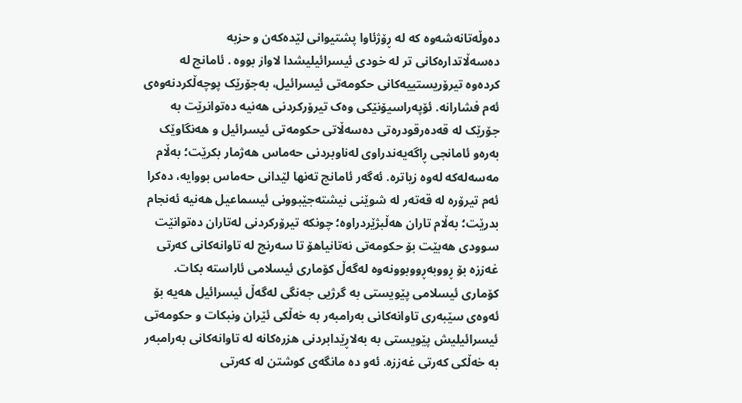دەوڵەتانەشەوە کە لە ڕۆژئاوا پشتیوانی لێدەکەن و حزبە دەسەڵاتدارەکانی تر لە خودی ئیسرائیلیشدا لاواز بووە . ئامانج لە کردەوە تیرۆریستییەکانی حکومەتی ئیسرائیل، بەجۆرێک پوچەڵکردنەوەی ئەم فشارانە. ئۆپەراسیۆنێکی وەک تیرۆرکردنی هەنیە دەتوانرێت بە جۆرێک لە قەدەرقودرەتی دەسەڵاتی حکومەتی ئیسرائیل و هەنگاوێک بەرەو ئامانجی ڕاگەیەندراوی لەناوبردنی حەماس هەژمار بکرێت؛ بەڵام مەسەلەکە لەوە زیاترە. ئەگەر ئامانج تەنها لێدانی حەماس بووایە، دەکرا ئەم تیرۆرە لە قەتەر لە شوێنی نیشتەجێبوونی ئیسماعیل هەنیە ئەنجام بدرێت؛ بەڵام تاران هەڵبژێردراوە؛ چونکە تیرۆرکردنی لەتاران دەتوانێت سوودی هەبێت بۆ حکومەتی نەتانیاهۆ تا سەرنج لە تاوانەکانی کەرتی غەززە بۆ ڕووبەڕووبوونەوە لەگەڵ کۆماری ئیسلامی ئاراستە بکات. کۆماری ئیسلامی پێویستی بە گرژیی جەنگی لەگەڵ ئیسرائیل هەیە بۆ ئەوەی سێبەری تاوانەکانی بەرامبەر بە خەڵکی ئێران ونبکات و حکومەتی ئیسرائیلیش پێویستی بە بەلاڕێدابردنی هزرەکانە لە تاوانەکانی بەرامبەر بە خەڵکی کەرتی غەززە. ئەو دە مانگەی کوشتن لە کەرتی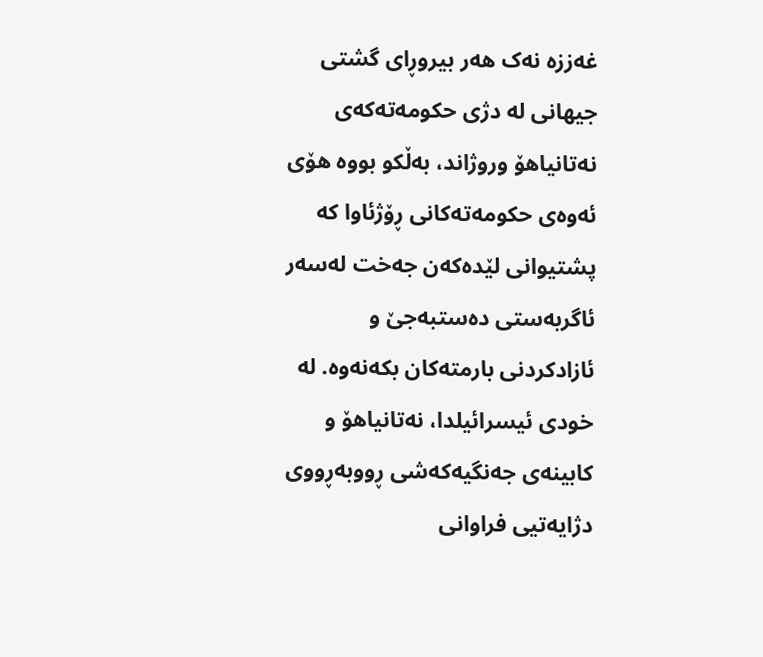غەززە نەک هەر بیروڕای گشتی جیهانی لە دژی حکومەتەکەی نەتانیاهۆ وروژاند، بەڵکو بووە هۆی ئەوەی حکومەتەکانی ڕۆژئاوا کە پشتیوانی لێدەکەن جەخت لەسەر ئاگربەستی دەستبەجێ و ئازادکردنی بارمتەکان بکەنەوە. لە خودی ئیسرائیلدا، نەتانیاهۆ و کابینەی جەنگیەکەشی ڕووبەڕووی دژایەتیی فراوانی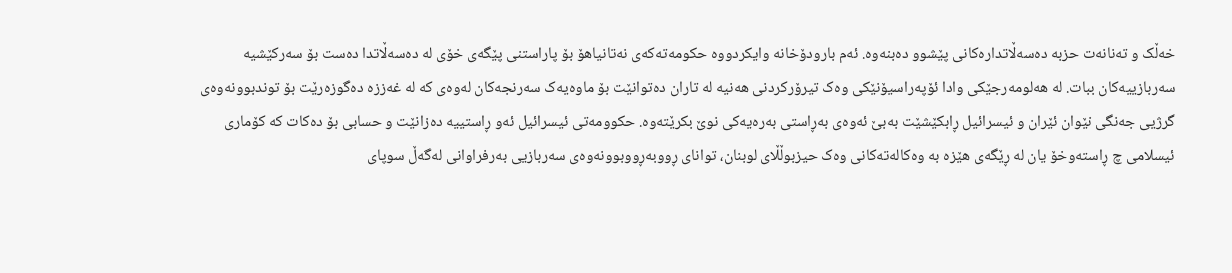خەڵک و تەنانەت حزبە دەسەڵاتدارەکانی پێشوو دەبنەوە. ئەم بارودۆخانە وایکردووە حکومەتەکەی نەتانیاهۆ بۆ پاراستنی پێگەی خۆی لە دەسەڵاتدا دەست بۆ سەرکێشیە سەربازییەکان ببات. لە هەلومەرجێکی وادا ئۆپەراسیۆنێکی وەک تیرۆرکردنی هەنیە لە تاران دەتوانێت بۆ ماوەیەک سەرنجەکان لەوەی کە لە غەززە دەگوزەرێت بۆ توندبوونەوەی گرژیی جەنگی نێوان ئێران و ئیسرائیل ڕابکێشێت بەبێ ئەوەی بەڕاستی بەرەیەکی نوێ بکرێتەوە. حکوومەتی ئیسرائیل ئەو ڕاستییە دەزانێت و حسابی بۆ دەکات کە کۆماری ئیسلامی چ ڕاستەوخۆ یان لە ڕێگەی هێزە بە وەکالەتەکانی وەک حیزبوڵڵای لوبنان، توانای ڕووبەڕووبوونەوەی سەربازیی بەرفراوانی لەگەڵ سوپای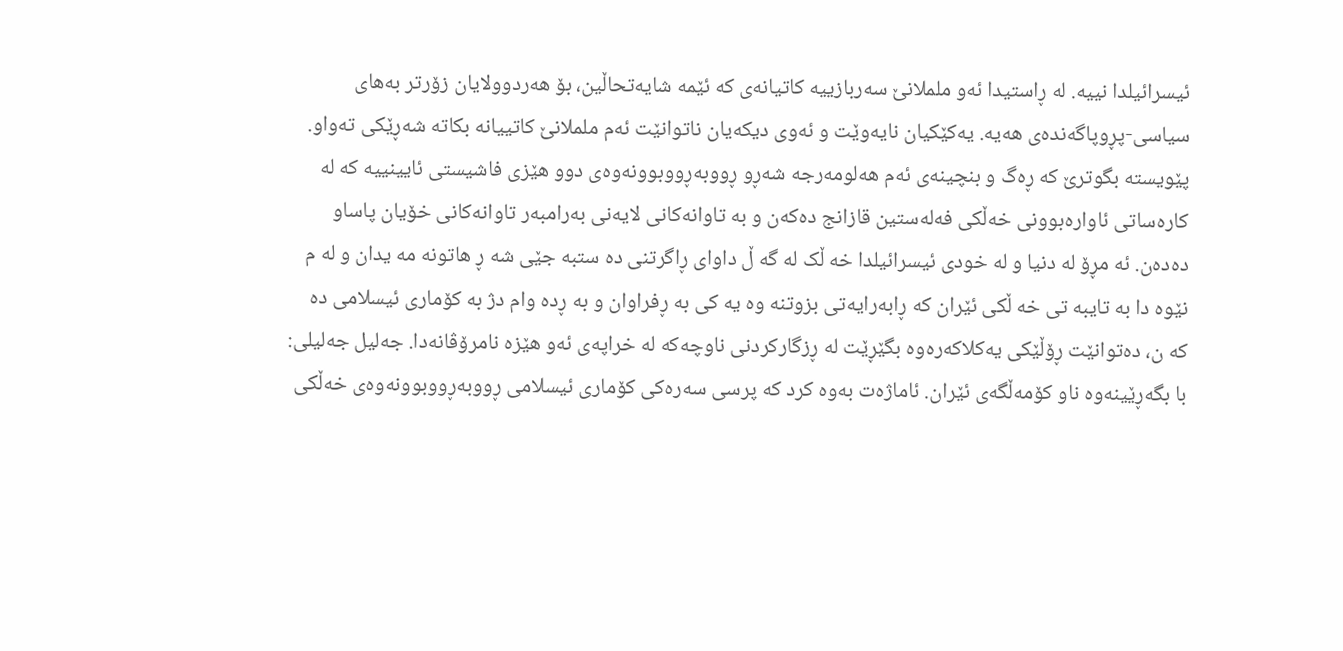ئیسرائیلدا نییە. لە ڕاستیدا ئەو ململانێ سەربازییە کاتیانەی کە ئێمە شایەتحاڵین، بۆ هەردوولایان زۆرتر بەهای سیاسی-پڕوپاگەندەی هەیە. یەکێکیان نایەوێت و ئەوی دیکەیان ناتوانێت ئەم ململانێ کاتییانە بکاتە شەڕێکی تەواو. پێویستە بگوترێ کە ڕەگ و بنچینەی ئەم هەلومەرجە شەڕو ڕووبەڕووبوونەوەی دوو هێزی فاشیستی ئایینییە کە لە کارەساتی ئاوارەبوونی خەڵکی فەلەستین قازانج دەکەن و بە تاوانەکانی لایەنی بەرامبەر تاوانەکانی خۆیان پاساو دەدەن. ئه مڕۆ له دنیا و له خودی ئیسرائیلدا خه ڵک له گه ڵ داوای ڕاگرتنی ده ستبه جێی شه ڕ هاتونه مه یدان و له م نێوه دا به تایبه تی خه ڵکی ئێران که ڕابەرایەتی بزوتنه وه یه کی به ڕفراوان و به ڕده وام دژ به کۆماری ئیسلامی ده که ن، دەتوانێت ڕۆڵێکی یەکلاکەرەوە بگێڕێت لە ڕزگارکردنی ناوچەکە لە خراپەی ئەو هێزە نامرۆڤانەدا. جەلیل جەلیلی: با بگەڕێینەوە ناو کۆمەڵگەی ئێران. ئاماژەت بەوە کرد کە پرسی سەرەکی کۆماری ئیسلامی ڕووبەڕووبوونەوەی خەڵکی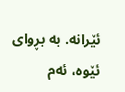ئێرانە. بە بڕوای ئێوە، ئەم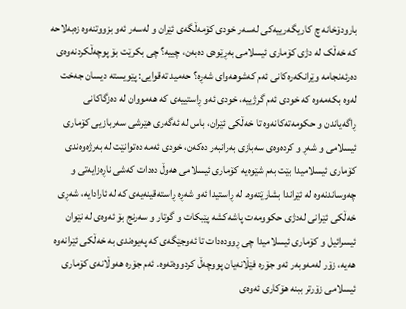بارودۆخانە چ کاریگەرییەکی لەسەر خودی کۆمەڵگەی ئێران و لەسەر ئەو بزووتنەوە زەبەلاحە کە خەڵک لە دژی کۆماری ئیسلامی بەڕێوەی دەبەن، چییە؟ چی بکرێت بۆ پوچەڵکردنەوەی دەرئەنجامە وێرانکەرەکانی ئەم کەشوهەوای شەڕە؟ حەمید تەقوایی: پێویستە دیسان جەخت لەوە بکەمەوە کە خودی ئەم گرژییە، خودی ئەو ڕاستییەی کە هەمووان لە دەزگاکانی ڕاگەیاندن و حکومەتەکانەوە تا خەڵکی ئێران، باس لە ئەگەری هێرشی سەربازیی کۆماری ئیسلامی و شەڕ و کردەوەی سەبازی بەرانبەر دەکەن، خودی ئەمە دەتوانێت لە بەرژەوەندی کۆماری ئیسلامیدا بێت بەم شێوەیە کۆماری ئیسلامی هەوڵ دەدات کەشی ناڕەزایەتی و چەوساندنەوە لە ئێراندا بشارێتەوە. لە ڕاستیدا ئەو شەڕە ڕاستەقینەیەی کە لە ئارادایە، شەڕی خەڵکی ئێرانی لەدژی حکوومەت پاشەکشە پێبکات و گوتار و سەرنج بۆ ئەوەی لە نێوان ئیسرائیل و کۆماری ئیسلامیدا چی ڕوودەدات تا ئەوجێگەی کە پەیوەندی بە خەڵکی ئێرانەوە هەیە، زۆر لەمەوبەر ئەو جۆرە فێڵانەیان پووچەڵ کردووەتەوە. ئەم جۆرە هەوڵانەی کۆماری ئیسلامی زۆرتر ببنە هۆکاری ئەوەی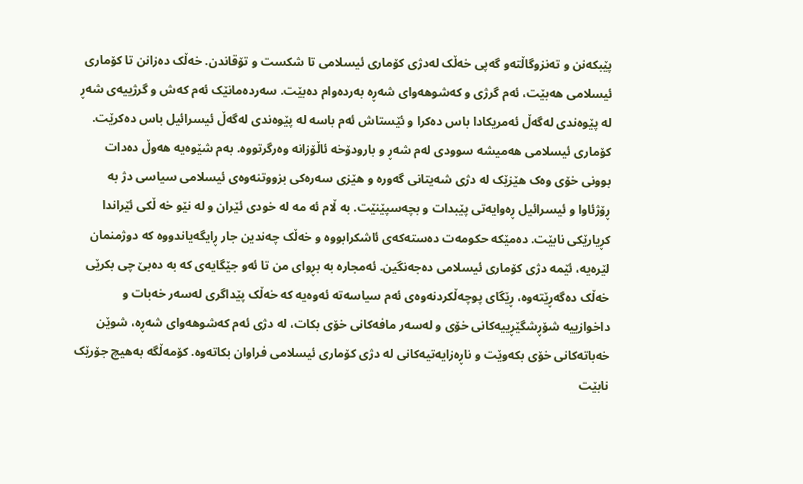پێبکەنن و تەنزوگاڵتەو گەپی خەڵک لەدژی کۆماری ئیسلامی تا شکست و تۆقاندن. خەڵک دەزانن تا کۆماری ئیسلامی هەبێت، ئەم گرژی و کەشوهەوای شەڕە بەردەوام دەبێت. سەردەمانێک ئەم کەش و گرژییەی شەڕ لە پێوەندی لەگەڵ ئەمریکادا باس دەکرا و ئێستاش ئەم باسە لە پێوەندی لەگەڵ ئیسرائیل باس دەکرێت. کۆماری ئیسلامی هەمیشە سوودی لەم شەڕ و بارودۆخە ئاڵۆزانە وەرگرتووە. بەم شێوەیە هەوڵ دەدات بوونی خۆی وەک هێزێک لە دژی شەیتانی گەورە و هێزی سەرەکی بزووتنەوەی ئیسلامی سیاسی دژ بە ڕۆژئاوا و ئیسرائیل ڕەوایەتی پێبدات و بچەسپێنێت. به ڵام ئه مه له خودی ئێران و له نێو خه ڵکی ئێراندا کڕیارێکی نابێت. دەمێکە حکومەت دەستەکەی ئاشکرابووە و خەڵک چەندین جار ڕایگەیاندووە کە دوژمنمان لێرەیە، ئێمە دژی کۆماری ئیسلامی دەجەنگین. ئەمجارە بە بڕوای من تا ئەو جێگایەی کە بە دەبێ چی بکرێی خەڵک دەگەڕێتەوە، ڕێگای پوچەڵکردنەوەی ئەم سیاسەتە ئەوەیە کە خەڵک پێداگری لەسەر خەبات و داخوازییە شۆڕشگێڕییەکانی خۆی و لەسەر مافەکانی خۆی بکات، لە دژی ئەم کەشوهەوای شەڕە، شوێن خەباتەکانی خۆی بکەوێت و ناڕەزایەتیەکانی لە دژی کۆماری ئیسلامی فراوان بکاتەوە. کۆمەڵگە بەهیچ جۆرێک نابێت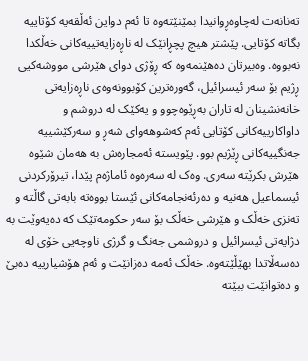تەنانەت لەچاوەڕوانیدا بمێنێتەوە تا ئەم دواین ئەڵقەیە کۆتاییە بگاتە کۆتایی. پێشتر هیچ پچڕانێک لە ناڕەزایەتییەکانی خەڵکدا نەبووە. وەبیرتان دەهێنمەوە کە ڕۆژی دوای هێرشی مووشەکیی ڕژیم بۆ سەر ئیسرائیل، گەورەترین کۆبوونەوەی ناڕەزایەتی خانەنشینان لە تاران بەڕێوەچوو و یەکێک لە دروشم و داواکارییەکانی کۆتایی ئەم کەشوهەوای شەڕ و سەرکێشییە جەنگییەکانی ڕێژیم بوو. پێویستە ئەمجارەش بە هەمان شێوە هێرش بکرێتە سەری. وەک لە سەرەوە ئاماژەم پێدا، تیرۆرکردنی ئیسماعیل هەنیە و دەرئەنجامەکانی ئێستا بووەتە بابەتی گاڵتە و تەنزی خەڵک و هێرشی خەڵک بۆ سەر حکومەتێک کە دەیەوێت بە دژایەتی ئیسرائیل و دروشمی جەنگ و گرژی ناوچەیی خۆی لە دەسەڵاتدا بهێڵێتەوە. خەڵک ئەمە دەزانێت و ئەم هۆشیارییە دەبێ و دەتوانێت ببێتە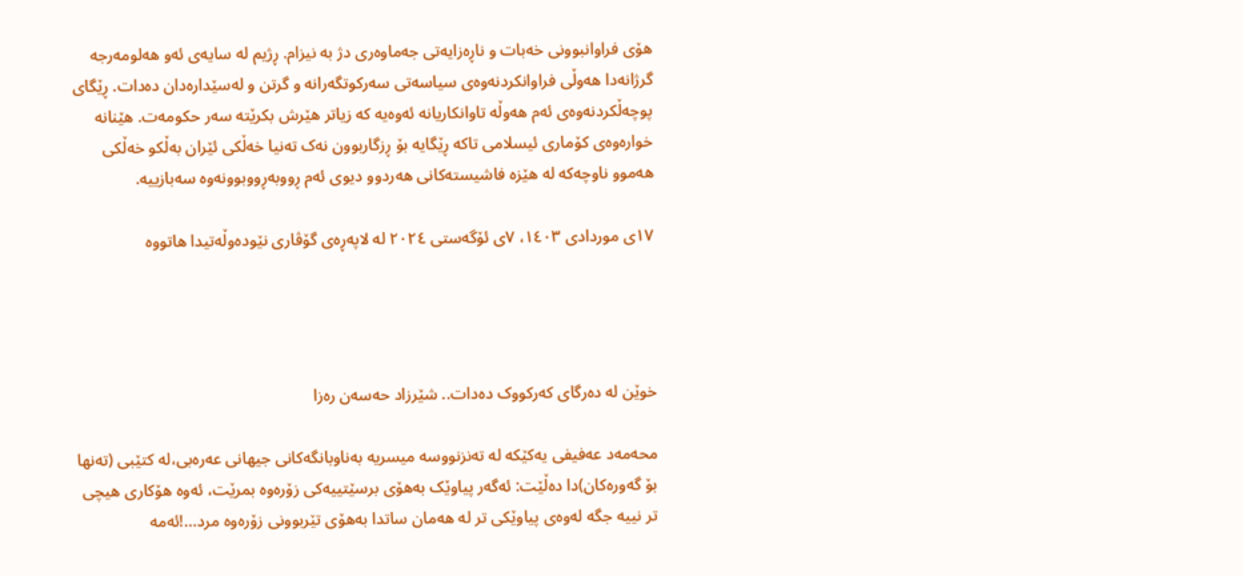هۆی فراوانبوونی خەبات و ناڕەزایەتی جەماوەری دژ بە نیزام. ڕژیم لە سایەی ئەو هەلومەرجە گرژانەدا هەوڵی فراوانکردنەوەی سیاسەتی سەرکوتگەرانە و گرتن و لەسێدارەدان دەدات. ڕێگای پوچەڵکردنەوەی ئەم هەوڵە تاوانکاریانە ئەوەیە کە زیاتر هێرش بکرێتە سەر حکومەت. هێنانە خوارەوەی کۆماری ئیسلامی تاکە ڕێگایە بۆ ڕزگاربوون نەک تەنیا خەڵکی ئێران بەڵکو خەڵکی هەموو ناوچەکە لە هێزە فاشیستەکانی هەردوو دیوی ئەم ڕووبەڕووبوونەوە سەبازییە.

١٧ی موردادی ١٤٠٣، ٧ی ئۆگەستی ٢٠٢٤ لە لاپەڕەی گۆڤاری نێودەوڵەتیدا هاتووە




خوێن لە دەرگای کەرکووک دەدات.. شێرزاد حەسەن رەزا

محەمەد عەفیفی یەکێکە لە تەنزنووسە میسریە بەناوبانگەکانی جیھانی عەرەبی،لە کتێبی (تەنھا بۆ گەورەکان)دا دەڵێت: ئەگەر پیاوێک بەهۆی برسێتییەکی زۆرەوە بمرێت، ئەوە هۆکاری هیچی تر نییە جگە لەوەی پیاوێکی تر لە هەمان ساتدا بەهۆی تێربوونی زۆرەوە مرد…!ئەمە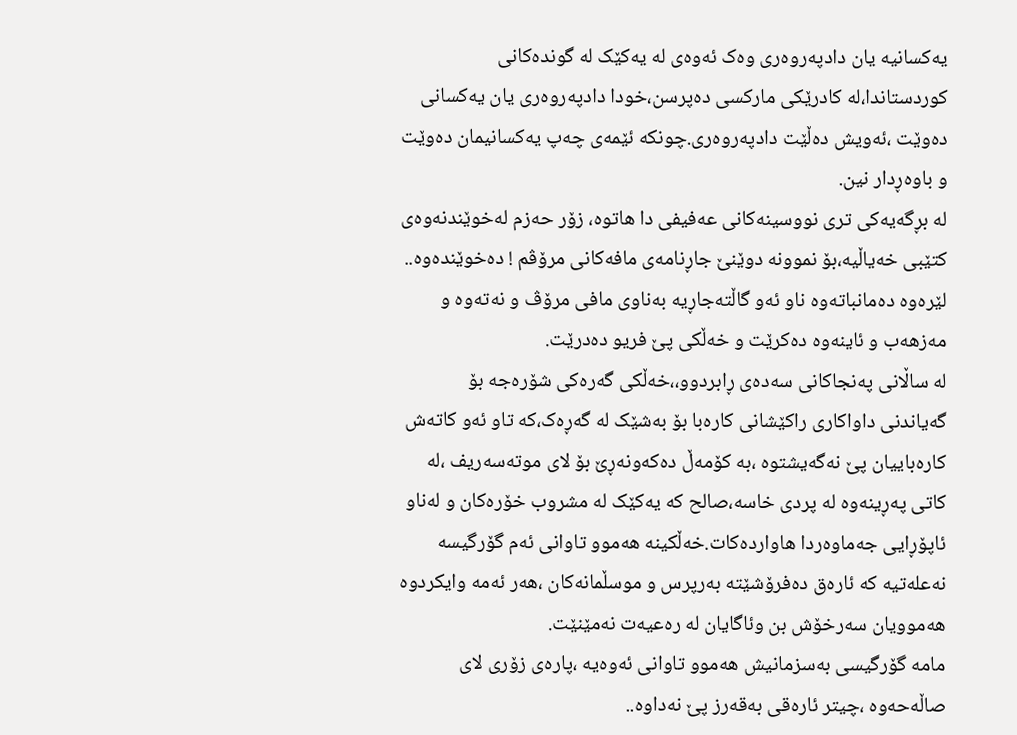یەکسانیە یان دادپەروەری وەک ئەوەی لە یەکێک لە گوندەکانی کوردستاندا،لە کادرێکی مارکسی دەپرسن،خودا دادپەروەری یان یەکسانی دەوێت ،ئەویش دەڵێت دادپەروەری.چونکە ئێمەی چەپ یەکسانیمان دەوێت و باوەڕدار نین.
لە بڕگەیەکی تری نووسینەکانی عەفیفی دا ھاتوە، زۆر حەزم لەخوێندنەوەی کتێبی خەیاڵیە،بۆ نموونە دوێنێ جاڕنامەی مافەکانی مرۆڤم ! دەخوێندەوە..
لێرەوە دەمانباتەوە ناو ئەو گاڵتەجاڕیە بەناوی مافی مرۆڤ و نەتەوە و مەزھەب و ئاینەوە دەکرێت و خەڵکی پێ فریو دەدرێت.
لە ساڵانی پەنجاکانی سەدەی ڕابردوو،،خەڵکی گەرەکی شۆرەجە بۆ گەیاندنی داواکاری راکێشانی کارەبا بۆ بەشێک لە گەڕەک،کە تاو ئەو کاتەش کارەباییان پێ نەگەیشتوە ،بە کۆمەڵ دەکەونەڕێ بۆ لای موتەسەریف ،لە کاتی پەڕینەوە لە پردی خاسە،صالح کە یەکێک لە مشروب خۆرەکان و لەناو ئاپۆڕایی جەماوەردا ھاواردەکات.خەڵکینە ھەموو تاوانی ئەم گۆرگیسە نەعلەتیە کە ئارەق دەفرۆشێتە بەرپرس و موسڵمانەکان ،ھەر ئەمە وایکردوە ھەموویان سەرخۆش بن وئاگایان لە رەعیەت نەمێنێت.
مامە گۆرگیسی بەسزمانیش ھەموو تاوانی ئەوەیە ،پارەی زۆری لای صاڵەحەوە ،چیتر ئارەقی بەقەرز پێ نەداوە..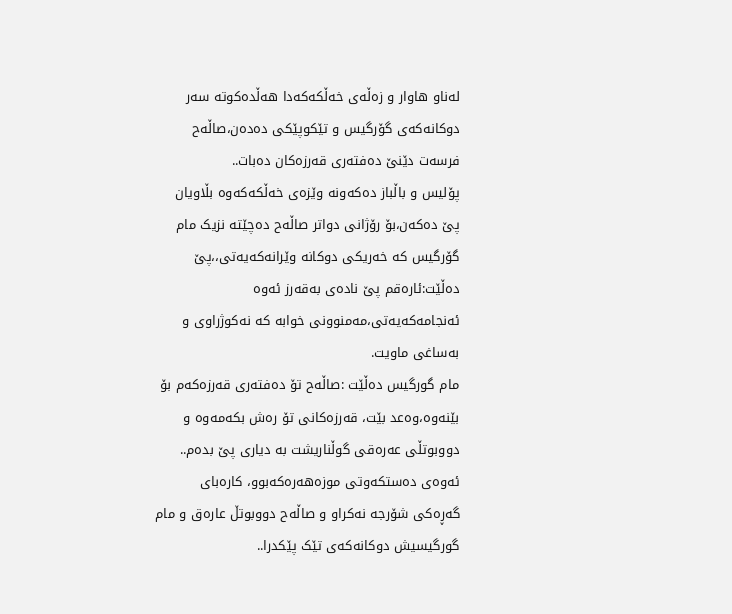لەناو ھاوار و زەڵەی خەڵکەکەدا ھەڵدەکوتە سەر دوکانەکەی گۆرگیس و تێکوپێکی دەدەن،صاڵەح فرسەت دێنێ دەفتەری قەرزەکان دەبات..
پۆلیس و باڵباز دەکەونە وێزەی خەڵکەکەوە بڵاویان پێ دەکەن،بۆ رۆژانی دواتر صاڵەح دەچێتە نزیک مام گۆرگیس کە خەریکی دوکانە وێرانەکەیەتی،،پێ دەڵێت:ئارەقم پێ نادەی بەقەرز ئەوە ئەنجامەکەیەتی،مەمنوونی خوابە کە نەکوژراوی و بەساغی ماویت.
مام گورگیس دەڵێت :صاڵەح تۆ دەفتەری قەرزەکەم بۆ بێنەوە،وەعد بێت، قەرزەکانی تۆ رەش بکەمەوە و دووبوتڵی عەرەقی گوڵناریشت بە دیاری پێ بدەم..
ئەوەی دەستکەوتی موزەھەرەکەبوو، کارەبای گەڕەکی شۆرجە نەکراو و صاڵەح دووبوتڵ عارەق و مام گورگیسیش دوکانەکەی تێک پێکدرا..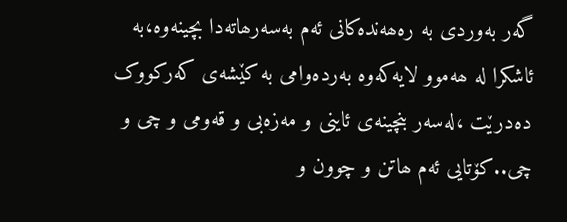گەر بەوردی بە رەھەندەکانی ئەم بەسەرھاتەدا بچینەوە،بە ئاشکرا لە ھەموو لایەکەوە بەردەوامی بە کێشەی کەرکووک دەدرێت ،لەسەر بنچینەی ئاینی و مەزەبی و قەومی و چی و چی..کۆتایی ئەم ھاتن و چوون و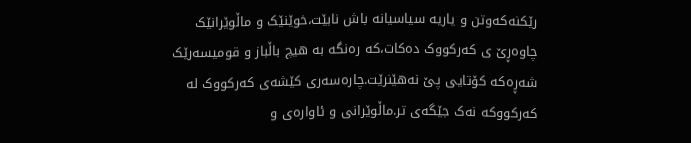رێکنەکەوتن و یاریە سیاسیانە باش نابێت،خوێنێک و ماڵوێرانێک چاوەڕێ ی کەرکووک دەکات،کە رەنگە بە ھیچ باڵباز و قومیسەرێک شەڕەکە کۆتایی پێ نەھێنرێت.چارەسەری کێشەی کەرکووک لە کەرکووکە نەک جێگەی تر.ماڵوێرانی و ئاوارەی و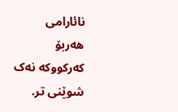نائارامی ھەربۆ کەرکووکە نەک شوێنی تر.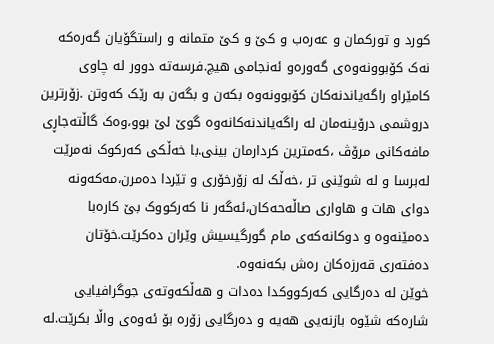کورد و تورکمان و عەرەب و کێ و کێ متمانە و راستگۆیان گەرەکە نەک کۆبوونەوەی گەورەو ئەنجامی ھیچ.فرسەتە دوور لە چاوی کامێراو راگەیاندنەکان کۆبوونەوە بکەن و بگەن بە رێک کەوتن .زۆرترین دروشمی درۆینەمان لە راگەیاندنەکانەوە گوێ لێ بوو،وەک گاڵتەجاڕی مافەکانی مرۆڤ ،کەمترین کردارمان بینی.با خەڵکی کەرکوک نەمرێت لەبرسا و لە شوێنی تر ،خەڵک لە زۆرخۆری و تێردا دەمرن،مەکەونە دوای ھات و ھاواری صاڵەحەکان،ئەگەر نا کەرکووک بێ کارەبا دەمێنەوە و دوکانەکەی مام گورگیسیش وێران دەکرێت.خۆتان دەفتەری قەرزەکان رەش بکەنەوە.
خوێن لە دەرگایی کەرکووکدا دەدات و ھەڵکەوتەی جوگرافیایی شارەکە شێوە بازنەیی ھەیە و دەرگایی زۆرە بۆ ئەوەی واڵا بکرێت.لە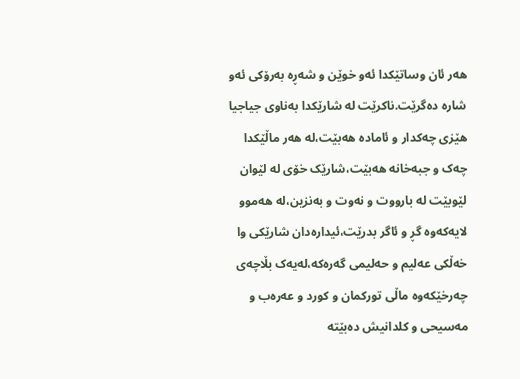ھەر ئان وساتێکدا ئەو خوێن و شەڕە بەرۆکی ئەو شارە دەگرێت.ناکرێت لە شارێکدا بەناوی جیاجیا ھێزی چەکدار و ئامادە ھەبێت،لە ھەر ماڵێکدا چەک و جبەخانە ھەبێت،شارێک خۆی لە لێوان لێوبێت لە بارووت و نەوت و بەنزین،لە ھەموو لایەکەوە گڕ و ئاگر بدرێت،ئیدارەدان شارێکی وا خەڵکی عەلیم و حەلیمی گەرەکە،لەیەک بڵاچەی چەرخێکەوە ماڵی تورکمان و کورد و عەرەب و مەسیحی و کلدانیش دەبێتە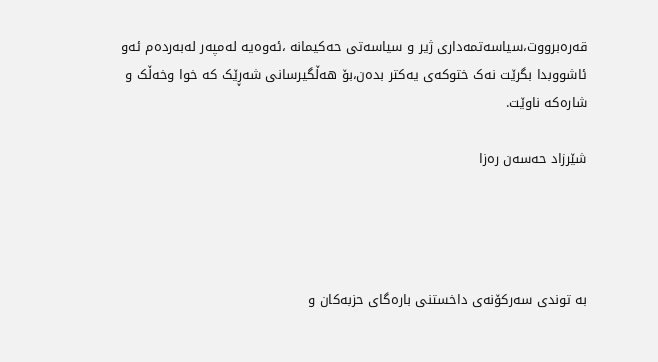قەرەبرووت،سیاسەتمەداری ژیر و سیاسەتی حەکیمانە ،ئەوەیە لەمپەر لەبەردەم ئەو ئاشووبدا بگرێت نەک ختوکەی یەکتر بدەن،بۆ ھەڵگیرسانی شەڕێک کە خوا وخەڵک و شارەکە ناوێت.

شێرزاد حەسەن رەزا




به توندی سەرکۆنەی داخستنی بارەگای حزبەکان و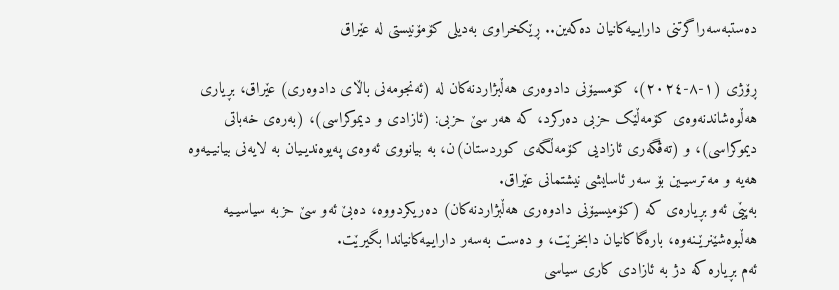دەستبەسەراگرتنی دارایـیەکانیان دەکەین.. ڕێکخراوی بەدیلی کۆمۆنیستی لە عێراق

ڕۆژی (١-٨-٢٠٢٤)، کۆمسیۆنی دادوەری هەڵبژاردنەکان لە (ئەنجومەنی باڵای دادوەری) عێراق، بڕیاری هەڵوەشاندنەوەی کۆمەڵێک حزبی دەرکرد، کە هەر سێ حزبی: (ئازادی و دیموکراسی)، (بەرەی خەباتی دیموکراسی)، و (تەڤگەری ئازادیی کۆمەڵگەی کوردستان)ن، بە بیانووی ئەوەی پەیوەندیـیان بە لایەنی بیانیـیەوە هەیە و مەترسیـین بۆ سەر ئاسایشی نیشتمانی عێراق.
بەپێی ئەو بڕیارەی کە (کۆمیسیۆنی دادوەری هەڵبژاردنەکان) دەریکردووە، دەبێ ئەو سێ حزبە سیاسیـیە هەڵبوەشێنرێـنەوە، بارەگاکانیان دابخرێت، و دەست بەسەر دارایـیەکانیاندا بگیرێت.
ئەم بڕیارە کە دژ بە ئازادی کاری سیاسی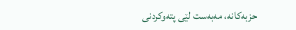حزبەکانە، مەبەست لێی پتەوکردنی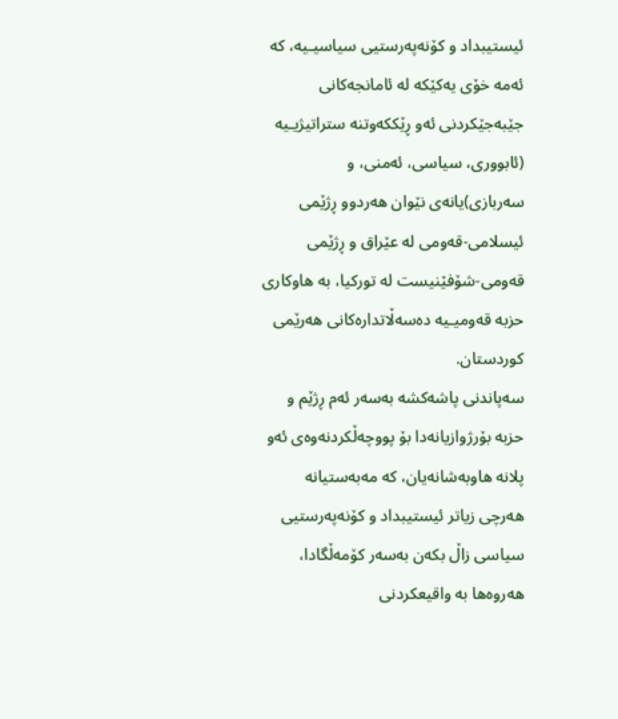ئیستیبداد و کۆنەپەرستیی سیاسیـیە، کە ئەمە خۆی یەکێکە لە ئامانجەکانی جێبەجێکردنی ئەو ڕێککەوتنە ستراتیژیـیە (ئابووری، سیاسی، ئەمنی، و سەربازی)یانەی نێوان هەردوو ڕژێمی ئیسلامی-قەومی لە عێراق و ڕژێمی قەومی-شۆفێنیست لە تورکیا، بە هاوکاری حزبە قەومیـیە دەسەڵاتدارەکانی هەرێمی کوردستان.
سەپاندنی پاشەکشە بەسەر ئەم ڕژێم و حزبە بۆرژوازیانەدا بۆ پووچەڵکردنەوەی ئەو پلانە هاوبەشانەیان، کە مەبەستیانە هەرچی زیاتر ئیستیبداد و کۆنەپەرستیی سیاسی زاڵ بکەن بەسەر کۆمەڵگادا، هەروەها بە واقیعکردنی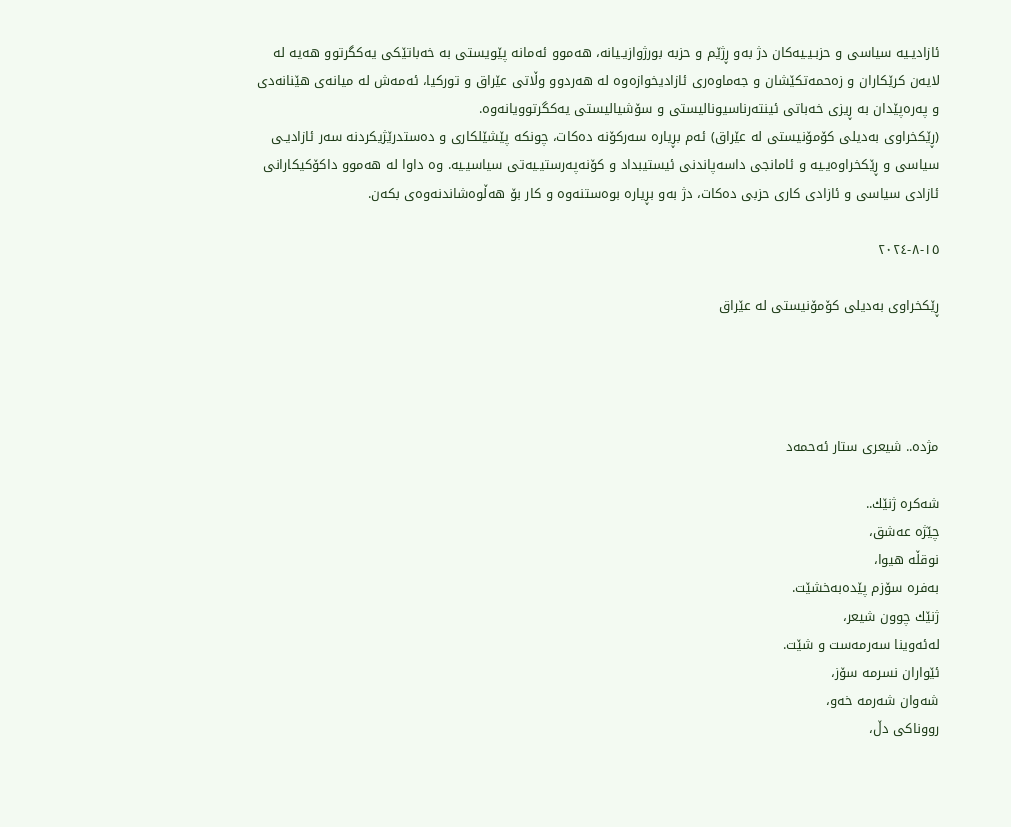ئازادیـیە سیاسی و حزبـیـیەکان دژ بەو ڕژێم و حزبە بورژوازیـیانە، هەموو ئەمانە پێویستی بە خەباتێکی یەکگرتوو هەیە لە لایەن کرێکاران و زەحمەتکێشان و جەماوەری ئازادیخوازەوە لە هەردوو وڵاتی عێراق و تورکیا، ئەمەش لە میانەی هێنانەدی و پەرەپێدان بە ڕیزی خەباتی ئینتەرناسیونالیستی و سۆشیالیستی یەکگرتوویانەوە.
(ڕێکخراوی بەدیلی کۆمۆنیستی لە عێراق) ئەم بڕیارە سەرکۆنە دەکات، چونکە پێشێلکاری و دەستدرێژیکردنە سەر ئازادیـی سیاسی و ڕێکخراوەیـیە و ئامانجی داسەپاندنی ئیستیبداد و کۆنەپەرستیـیەتی سیاسیـیە. وە داوا لە هەموو داکۆکیکارانی ئازادی سیاسی و ئازادی کاری حزبی دەکات، دژ بەو بڕیارە بوەستنەوە و کار بۆ هەڵوەشاندنەوەی بکەن.

١٥-٨-٢٠٢٤

ڕێکخراوی بەدیلی کۆمۆنیستی لە عێراق




مژده‌.. شیعری ستار ئەحمەد

شه‌كره‌ ژنێك..
چێژه‌ عه‌شق،
نوقڵه‌ هیوا،
به‌فره‌ سۆزم پێده‌به‌خشێت.
ژنێك چوون شیعر،
له‌ئه‌وینا سه‌رمه‌ست و شێت.
ئێواران نسرمه‌ ‌سۆز،
شه‌وان شه‌رمه‌ خه‌و،
رووناكی دڵ،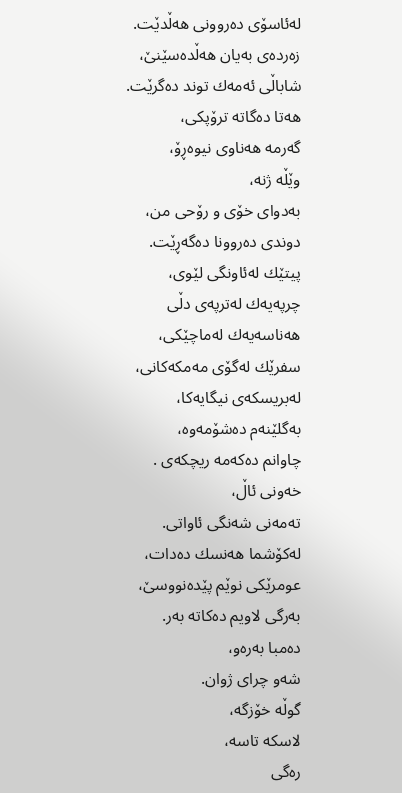له‌ئاسۆی ده‌روونی هه‌ڵدێت.
زه‌رده‌ی به‌یان هه‌ڵده‌سێنێ،
شاباڵی ئه‌مه‌ك توند ده‌گرێت.
هه‌تا ده‌گاته‌ ترۆپكی،
گه‌رمه‌ هه‌ناوی نیوه‌ڕۆ،
وێڵه‌ ژنه‌،
به‌دوای خۆی و رۆحی من،
دوندی ده‌روونا ده‌گه‌ڕێت.
پیتێك له‌ئاونگی لێوی،
چرپه‌یه‌ك له‌ترپه‌ی دڵی
هه‌ناسه‌یه‌ك له‌ماچێكی،
سفرێك له‌گۆی مه‌مكه‌كانی،
له‌بریسكه‌ی نیگایه‌كا،
به‌گلێنه‌م ده‌شۆمه‌وه‌،
چاوانم ده‌كه‌مه‌ ریچكه‌ی .
خه‌ونی ئاڵ،
ته‌مه‌نی شه‌نگی ئاواتی.
له‌كۆشما هه‌نسك ده‌دات،
عومرێكی نوێم پێده‌نووسێ،
به‌رگی لاویم ده‌كاته‌ به‌ر.
ده‌مبا به‌ره‌و،
شه‌و چرای ژوان.
گوڵه‌ خۆزگه‌،
لاسكه‌ تاسه‌،
ره‌گی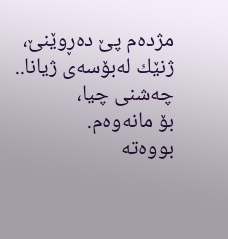مژده‌م پێ ده‌ڕوێنێ،
ژنێك له‌بۆسه‌ی ژیانا..
چه‌شنی چیا،
بۆ مانه‌وه‌م.
بووه‌ته‌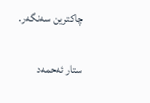چاكترین سه‌نگه‌ر.

ستار ئەحمەد